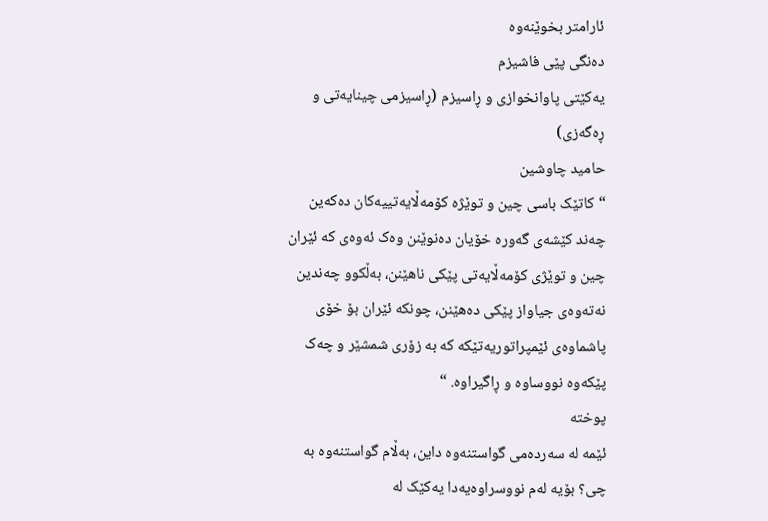ئارامتر بخوێنەوە
دەنگی پێی فاشیزم
یەکێتی پاوانخوازی و ڕاسیزم (ڕاسیزمی چینایەتی و ڕەگەزی)
حامید چاوشین
“کاتێک باسی چین و توێژە کۆمەڵایەتییەکان دەکەین چەند کێشەی گەورە خۆیان دەنوێنن وەک ئەوەی کە ئێران چین و توێژی کۆمەڵایەتی پێکی ناهێنن، بەڵکوو چەندین نەتەوەی جیاواز پێکی دەهێنن، چونکە ئێران بۆ خۆی پاشماوەی ئێمپراتوریەتێکە کە بە زۆری شمشێر و چەک پێکەوە نووساوە و ڕاگیراوە. “
پوختە
ئێمە لە سەردەمی گواستنەوە داین، بەڵام گواستنەوە بە چی؟ بۆیە لەم نووسراوەیەدا یەکێک لە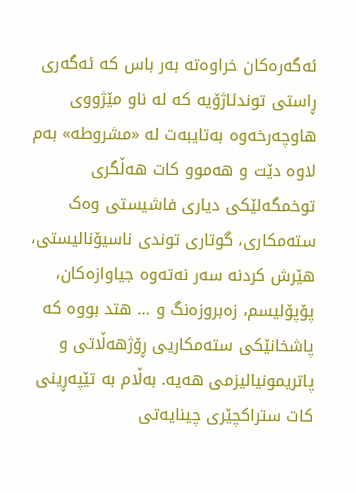ئەگەرەکان خراوەتە بەر باس کە ئەگەری ڕاستی توندئاژۆیە کە لە ناو مێژووی هاوچەرخەوە بەتایبەت لە «مشروطە» بەم لاوە دێت و هەموو کات هەڵگری توخمگەلێکی دیاری فاشیستی وەک ستەمکاری، گوتاری توندی ناسیۆنالیستی، هێرش کردنە سەر نەتەوە جیاوازەکان، پۆپۆلیسم، زەبروزەنگ و … هتد بووە کە پاشخانێکی ستەمکاریی ڕۆژهەڵاتی و پاتریمونیالیزمی هەیە. بەڵام بە تێپەڕینی کات ستراکچێری چینایەتی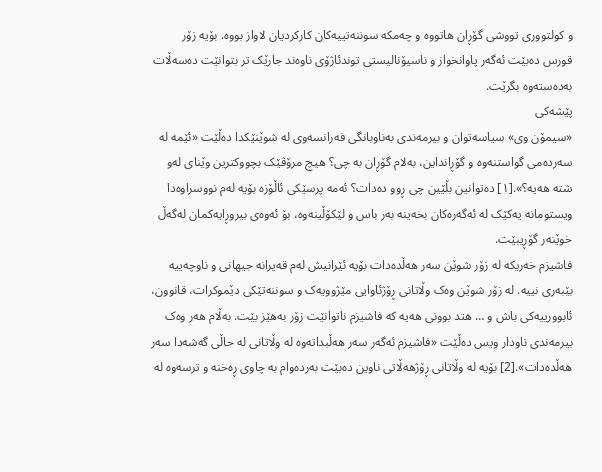و کولتووری تووشی گۆڕان هاتووە و چەمکە سوننەتییەکان کارکردیان لاواز بووە. بۆیە زۆر قورس دەبێت ئەگەر پاوانخواز و ناسیۆنالیستی توندئاژۆی ناوەند جارێک تر بتوانێت دەسەڵات بەدەستەوە بگرێت.
پێشەکی
«سیمۆن وی» سیاسەتوان و بیرمەندی بەناوبانگی فەرانسەوی لە شوێنێکدا دەڵێت «ئێمە لە سەردەمی گواستنەوە و گۆڕانداین، بەلام گۆڕان بە چی؟ هیچ مرۆڤێک بچووکترین وێنای لەو شتە هەیە؟».[١] دەتوانین بڵێین چی ڕوو دەدات؟ ئەمە پرسێکی ئاڵۆزە بۆیە لەم نووسراوەدا ویستومانە یەکێک لە ئەگەرەکان بخەینە بەر باس و لێکۆڵینەوە، بۆ ئەوەی بیروڕایەکمان لەگەڵ خوێنەر گۆڕیبێت.
فاشیزم خەریکە لە زۆر شوێن سەر هەڵدەدات بۆیە ئێرانیش لەم قەیرانە جیهانی و ناوچەییە بێبەری نییە. لە زۆر شوێن وەک وڵاتانی ڕۆژئاوایی مێژوویەک و سوننەتێکی دێموکرات، قانوون، ئابوورییەکی باش و … هتد بوونی هەیە کە فاشیزم ناتوانێت زۆر بەهێز بێت. بەڵام هەر وەک بیرمەندی ناودار ویس دەڵێت «فاشیزم ئەگەر سەر هەڵبداتەوە لە وڵاتانی لە حاڵی گەشەدا سەر
هەڵدەدات».[2] بۆیە لە وڵاتانی ڕۆژهەڵاتی ناوین دەبێت بەردەوام بە چاوی ڕەخنە و ترسەوە لە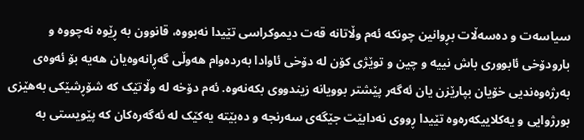سیاسەت و دەسەڵات بڕوانین چونکە ئەم وڵاتانە قەت دیموکراسی تێیدا نەبووە، قانوون بە ڕێوە نەچووە و بارودۆخی ئابووری باش نییە و چین و توێژی کۆن لە دۆخی ئاوادا بەردەوام هەوڵی گەڕانەوەیان هەیە بۆ ئەوەی بەرژەوەندیی خۆیان بپارێزن یان ئەگەر پێشتر بوویانە زیندووی بکەنەوە. ئەم دۆخە لە وڵاتێک کە شۆڕشێکی بەهێزی بورژوایی و یەکلاییکەرەوە تێیدا ڕووی نەدابێت جێگەی سەرنجە و دەبێتە یەکێک لە ئەگەرەکان کە پێویستی بە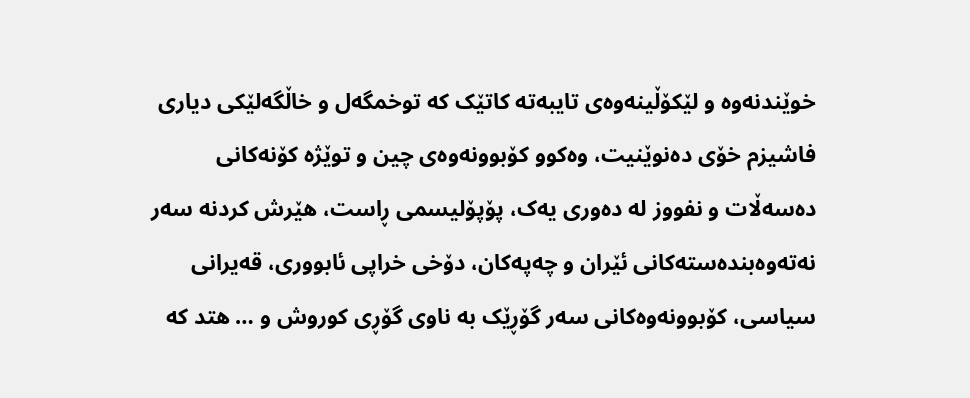خوێندنەوە و لێکۆڵینەوەی تایبەتە کاتێک کە توخمگەل و خاڵگەلێکی دیاری فاشیزم خۆی دەنوێنیت، وەکوو کۆبوونەوەی چین و توێژە کۆنەکانی دەسەڵات و نفووز لە دەوری یەک، پۆپۆلیسمی ڕاست، هێرش کردنە سەر نەتەوەبندەستەکانی ئێران و چەپەکان، دۆخی خراپی ئابووری، قەیرانی سیاسی، کۆبوونەوەکانی سەر گۆڕێک بە ناوی گۆڕی کوروش و … هتد کە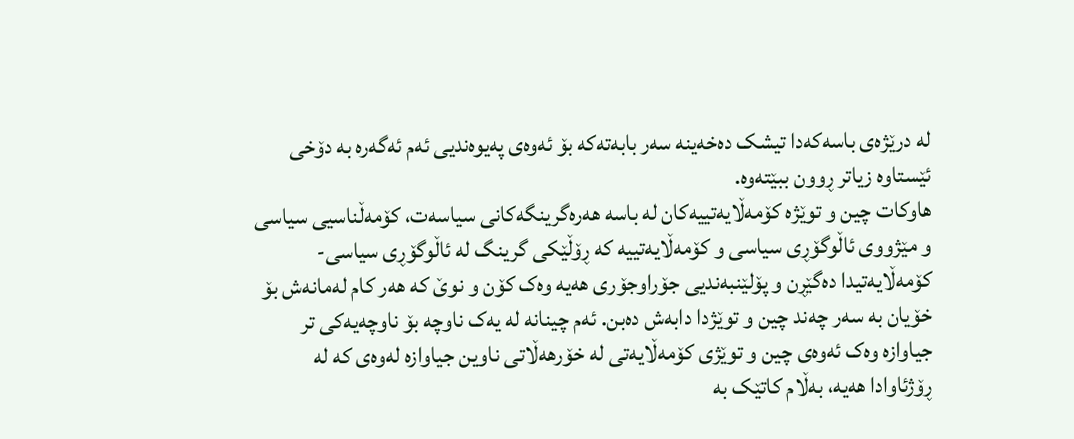لە درێژەی باسەکەدا تیشک دەخەینە سەر بابەتەکە بۆ ئەوەی پەیوەندیی ئەم ئەگەرە بە دۆخی ئێستاوە زیاتر ڕوون ببێتەوە.
هاوکات چین و توێژە کۆمەڵایەتییەکان لە باسە هەرەگرینگەکانی سیاسەت، کۆمەڵناسیی سیاسی و مێژووی ئاڵوگۆڕی سیاسی و کۆمەڵایەتییە کە ڕۆڵێکی گرینگ لە ئاڵوگۆڕی سیاسی-کۆمەڵایەتیدا دەگێڕن و پۆلێنبەندیی جۆراوجۆری هەیە وەک کۆن و نوێ کە هەر کام لەمانەش بۆ خۆیان بە سەر چەند چین و توێژدا دابەش دەبن. ئەم چینانە لە یەک ناوچە بۆ ناوچەیەکی تر جیاوازە وەک ئەوەی چین و توێژی کۆمەڵایەتی لە خۆرهەڵاتی ناوین جیاوازە لەوەی کە لە ڕۆژئاوادا هەیە، بەڵام کاتێک بە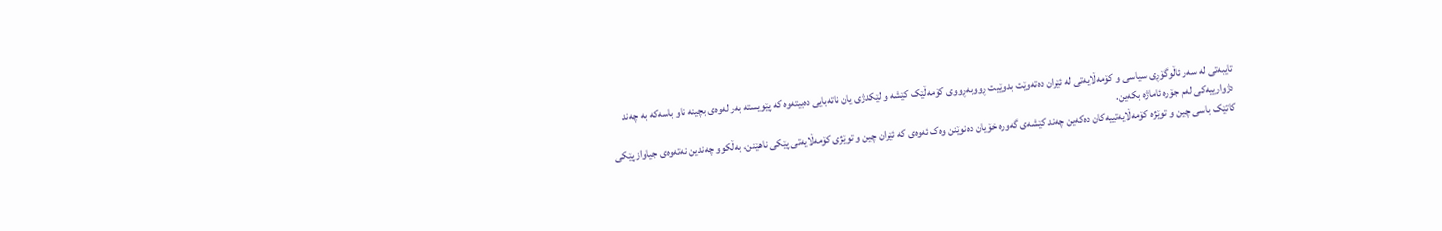تایبەتی لە سەر ئاڵوگۆڕی سیاسی و کۆمەڵایەتی لە ئێران دەتەوێت بدوێیت ڕووبەڕووی کۆمەڵێک کێشە و لێکدژی یان ناتەبایی دەبیتەوە کە پێویستە بەر لەوەی بچینە ناو باسەکە بە چەند دژوارییەکی لەم جۆرە ئاماژە بکەین.
کاتێک باسی چین و توێژە کۆمەڵایەتییەکان دەکەین چەند کێشەی گەورە خۆیان دەنوێنن وەک ئەوەی کە ئێران چین و توێژی کۆمەڵایەتی پێکی ناهێنن، بەڵکوو چەندین نەتەوەی جیاواز پێکی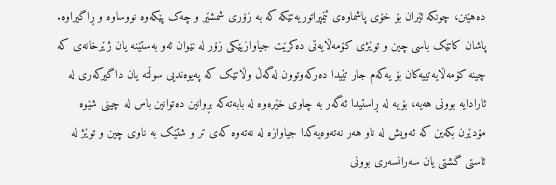دەهێنن، چونکە ئێران بۆ خۆی پاشماوەی ئێمپراتوریەتێکە کە بە زۆری شمشێر و چەک پێکەوە نووساوە و ڕاگیراوە. پاشان کاتێک باسی چین و توێژی کۆمەڵایەتی دەکرێت جیاوازیێکی زۆر لە نێوان ئەو بەستێنە یان ژێرخانەی کە چینە کۆمەڵایەتییەکان بۆ یەکەم جار تێیدا دەرکەوتوون لەگەڵ وڵاتێک کە پەیوەندیی سوڵتە یان داگیرکەری لە ئارادایە بوونی هەیە، بۆیە لە ڕاستیدا ئەگەر بە چاوی خێرەوە لە بابەتەکە بڕوانین دەتوانین باس لە چینی شێوە مۆدێرن بکەین کە ئەویش لە ناو هەر نەتەوەیەکدا جیاوازە لە نەتەوە کەی تر و شتێک بە ناوی چین و توێژ لە ئاستی گشتی یان سەرانسەری بوونی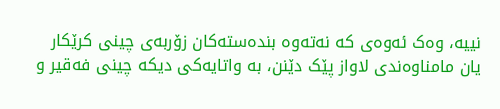نییە، وەک ئەوەی کە نەتەوە بندەستەکان زۆربەی چینی کرێکار یان مامناوەندی لاواز پێک دێنن، بە واتایەکی دیکە چینی فەقیر و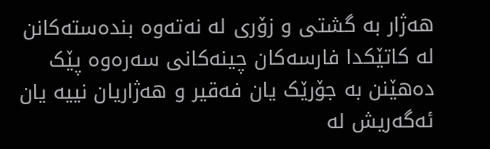هەژار بە گشتی و زۆری لە نەتەوە بندەستەکانن لە کاتێکدا فارسەکان چینەکانی سەرەوە پێک دەهێنن بە جۆرێک یان فەقیر و هەژاریان نییە یان ئەگەریش لە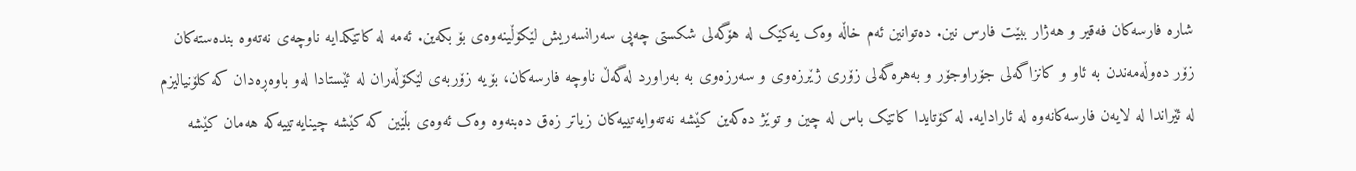شارە فارسەکان فەقیر و هەژار ببێت فارس نین. دەتوانین ئەم خاڵە وەک یەکێک لە هۆگەلی شکستی چەپی سەرانسەریش لێکۆڵینەوەی بۆ بکەین. ئەمە لە کاتێکدایە ناوچەی نەتەوە بندەستەکان زۆر دەوڵەمەندن بە ئاو و کانزاگەلی جۆراوجۆر و بەهرەگەلی زۆری ژێرزەوی و سەرزەوی بە بەراورد لەگەڵ ناوچە فارسەکان، بۆیە زۆربەی لێکۆڵەران لە ئێستادا لەو باوەڕەدان کە کلۆنیالیزم لە ئێراندا لە لایەن فارسەکانەوە لە ئارادایە. لە کۆتایدا کاتێک باس لە چین و توێژ دەکەین کێشە نەتەوایەتییەکان زیاتر زەق دەبنەوە وەک ئەوەی بڵێین کە کێشە چینایەتییەکە هەمان کێشە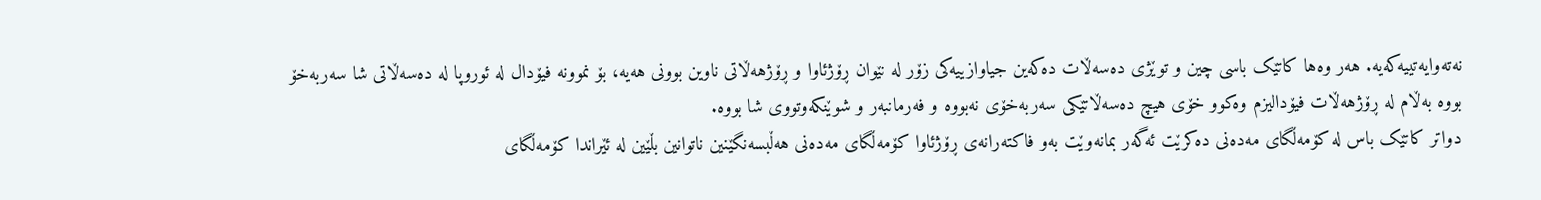نەتەوایەتییەکەیە. هەر وەها کاتێک باسی چین و توێژی دەسەڵات دەکەین جیاوازییەکی زۆر لە نێوان ڕۆژئاوا و ڕۆژهەڵاتی ناوین بوونی هەیە، بۆ نموونە فیۆدال لە ئوروپا لە دەسەڵاتی شا سەربەخۆ بووە بەڵام لە ڕۆژهەڵات فیۆدالیزم وەکوو خۆی هیچ دەسەڵاتێکی سەربەخۆی نەبووە و فەرمانبەر و شوێنکەوتووی شا بووە.
دواتر کاتێک باس لە کۆمەڵگای مەدەنی دەکرێت ئەگەر بمانەوێت بەو فاکتەرانەی ڕۆژئاوا کۆمەڵگای مەدەنی هەڵبسەنگێنین ناتوانین بڵێین لە ئێراندا کۆمەڵگای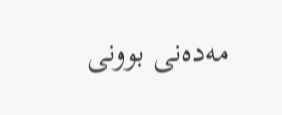مەدەنی بوونی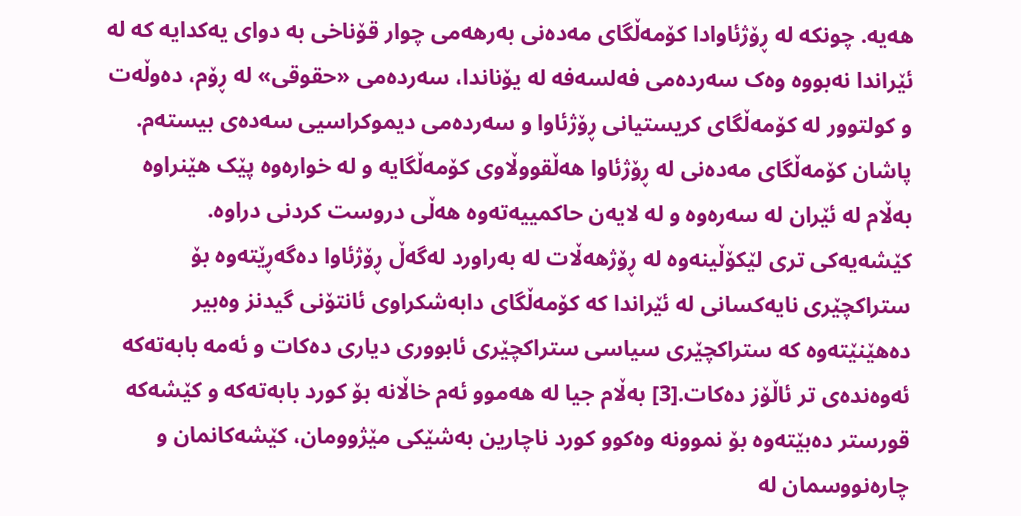هەیە. چونکە لە ڕۆژئاوادا کۆمەڵگای مەدەنی بەرهەمی چوار قۆناخی بە دوای یەکدایە کە لە ئێراندا نەبووە وەک سەردەمی فەلسەفە لە یۆناندا، سەردەمی «حقوقی» لە ڕۆم، دەوڵەت و کولتوور لە کۆمەڵگای کریستیانی ڕۆژئاوا و سەردەمی دیموکراسیی سەدەی بیستەم. پاشان کۆمەڵگای مەدەنی لە ڕۆژئاوا هەڵقووڵاوی کۆمەڵگایە و لە خوارەوە پێک هێنراوە بەڵام لە ئێران لە سەرەوە و لە لایەن حاکمییەتەوە هەڵی دروست کردنی دراوە.
کێشەیەکی تری لێکۆڵینەوە لە ڕۆژهەڵات لە بەراورد لەگەڵ ڕۆژئاوا دەگەڕێتەوە بۆ ستراکچێری نایەکسانی لە ئێراندا کە کۆمەڵگای دابەشکراوی ئانتۆنی گیدنز وەبیر دەهێنێتەوە کە ستراکچێری سیاسی ستراکچێری ئابووری دیاری دەکات و ئەمە بابەتەکە ئەوەندەی تر ئاڵۆز دەکات.[3] بەڵام جیا لە هەموو ئەم خاڵانە بۆ کورد بابەتەکە و کێشەکە قورستر دەبێتەوە بۆ نموونە وەکوو کورد ناچارین بەشێکی مێژوومان، کێشەکانمان و چارەنووسمان لە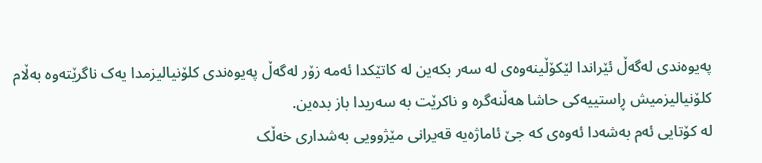پەیوەندی لەگەڵ ئێراندا لێکۆڵینەوەی لە سەر بکەین لە کاتێکدا ئەمە زۆر لەگەڵ پەیوەندی کلۆنیالیزمدا یەک ناگرێتەوە بەڵام کلۆنیالیزمیش ڕاستییەکی حاشا هەڵنەگرە و ناکرێت بە سەریدا باز بدەین.
لە کۆتایی ئەم بەشەدا ئەوەی کە جێ ئاماژەیە قەیرانی مێژوویی بەشداری خەڵک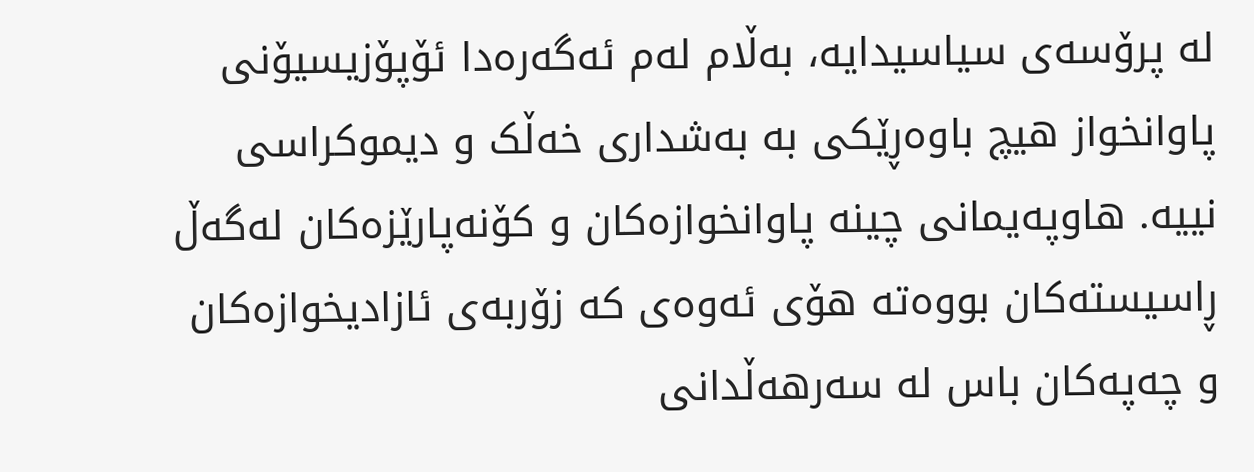لە پرۆسەی سیاسیدایە، بەڵام لەم ئەگەرەدا ئۆپۆزیسیۆنی پاوانخواز هیچ باوەڕێکی بە بەشداری خەڵک و دیموکراسی نییە. هاوپەیمانی چینە پاوانخوازەکان و کۆنەپارێزەکان لەگەڵ ڕاسیستەکان بووەتە هۆی ئەوەی کە زۆربەی ئازادیخوازەکان و چەپەکان باس لە سەرهەڵدانی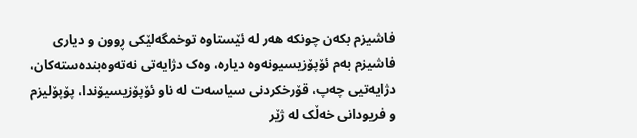فاشیزم بکەن چونکە هەر لە ئێستاوە توخمگەلێکی ڕوون و دیاری فاشیزم بەم ئۆپۆزیسیونەوە دیارە، وەک دژایەتی نەتەوەبندەستەکان، دژایەتیی چەپ، قۆرخکردنی سیاسەت لە ناو ئۆپۆزیسیۆندا، پۆپۆلیزم و فریودانی خەڵک لە ژێر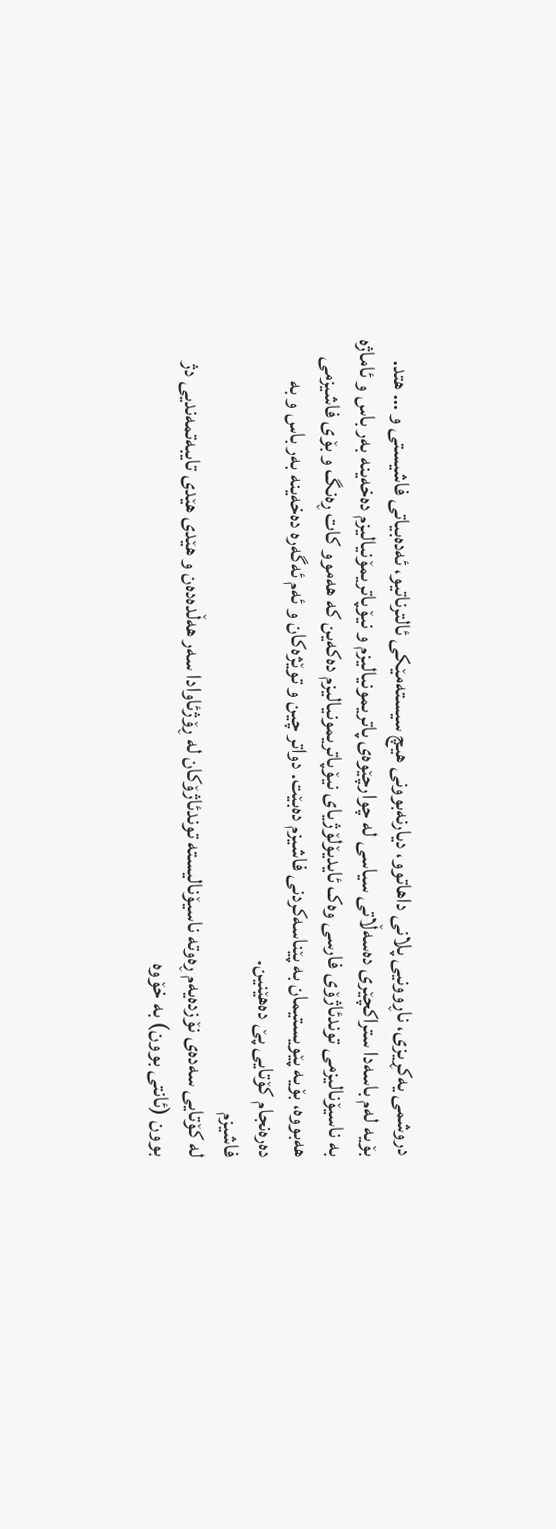دروشمی یەکڕیزی، ناڕوونیی پلانی داهاتوو، دیارنەبوونی هیچ سیستەمێکی ئالترناتیو، ئەدەبیاتی فاشیستی و … هتد.
بۆیە لەم باسەدا ستراکچێری دەسەڵاتی سیاسی لە چوارچێوەی پاتریمونیالیزم و نیۆپاتریمۆنیالیزم دەخەینە بەر باس و ئاماژە بە ناسیۆنالیزمی توندئاژۆی فارسی وەک ئایدیۆلۆژیای نیۆپاتریمونیالیزم دەکەین کە هەموو کات ڕەنگ و بۆی فاشیزمی هەبووە، بۆیە پێویستیمان بە پێناسەکردنی فاشیزم دەبێت. دواتر چین و توێژەکان و ئەم ئەگەرە دەخەینە بەر باس و بە دەرەنجام کۆتایی پێ دەهێنین.
فاشیزم
لە کۆتایی سەدەی نۆزدەیەم ڕەوتە ناسیۆنالیستە توندئاژۆکان لە ڕۆژئاوادا سەر هەڵدەدەن و هێدی هێدی تایبەتمەندیی دژ بوون (ئانتی بوون) بە خۆوە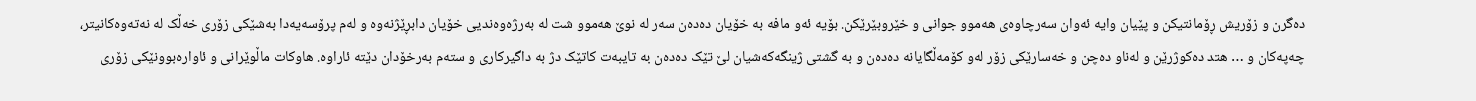دەگرن و زۆریش ڕۆمانتیکن و پێیان وایە ئەوان سەرچاوەی هەموو جوانی و خێروبێرێکن. بۆیە ئەو مافە بە خۆیان دەدەن سەر لە نوێ هەموو شت لە بەرژەوەندیی خۆیان دابڕێژنەوە و لەم پرۆسەیەدا بەشێکی زۆری خەڵک لە نەتەوەکانیتر، چەپەکان و … هتد دەکوژرێن و لەناو دەچن و خەسارێکی زۆر لەو کۆمەڵگایانە دەدەن و بە گشتی ژینگەکەشیان لێ تێک دەدەن بە تایبەت کاتێک دژ بە داگیرکاری و ستەم بەرخۆدان دێتە ئاراوە. هاوکات ماڵوێرانی و ئاوارەبوونێکی زۆری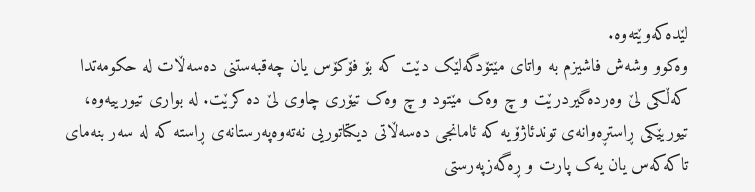لێدەکەوێتەوە.
وەکوو وشەش فاشیزم بە واتای مێتۆدگەلێک دێت کە بۆ فۆکۆس یان چەقبەستنی دەسەڵات لە حکومەتدا کەڵکی لێ وەردەگیردرێت و چ وەک مێتود و چ وەک تیۆری چاوی لێ دە کرێت. لە بواری تیورییەوە، تیوریێکی ڕاستڕەوانەی توندئاژۆیە کە ئامانجی دەسەڵاتی دیکتاتوریی نەتەوەپەرستانەی ڕاستە کە لە سەر بنەمای تاکەکەس یان یەک پارت و ڕەگەزپەرستی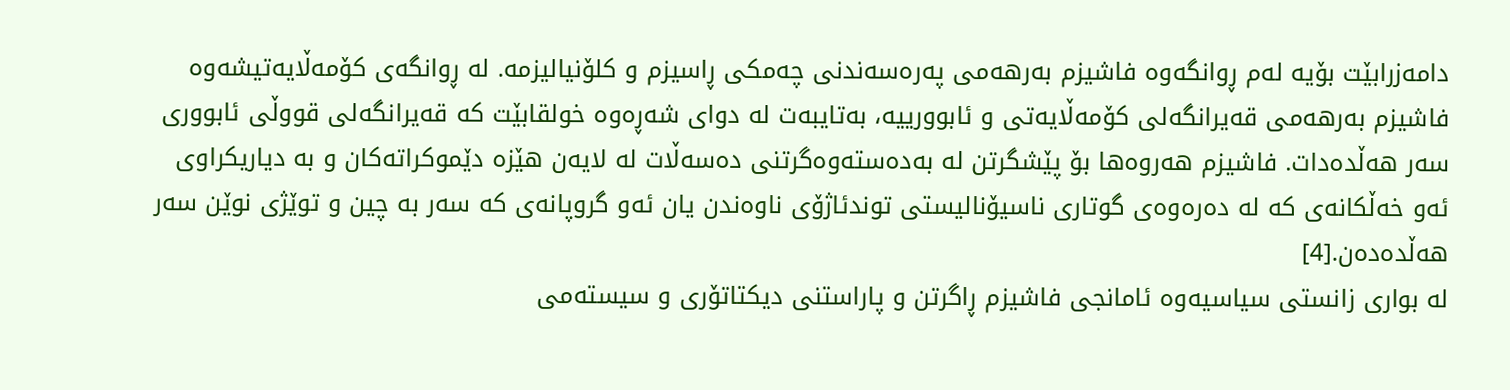دامەزرابێت بۆیە لەم ڕوانگەوە فاشیزم بەرهەمی پەرەسەندنی چەمکی ڕاسیزم و کلۆنیالیزمە. لە ڕوانگەی کۆمەڵایەتیشەوە فاشیزم بەرهەمی قەیرانگەلی کۆمەڵایەتی و ئابوورییە، بەتایبەت لە دوای شەڕەوە خولقابێت کە قەیرانگەلی قووڵی ئابووری سەر هەڵدەدات. فاشیزم هەروەها بۆ پێشگرتن لە بەدەستەوەگرتنی دەسەڵات لە لایەن هێزە دێموکراتەکان و بە دیاریکراوی ئەو خەڵکانەی کە لە دەرەوەی گوتاری ناسیۆنالیستی توندئاژۆی ناوەندن یان ئەو گروپانەی کە سەر بە چین و توێژی نوێن سەر هەڵدەدەن.[4]
لە بواری زانستی سیاسیەوە ئامانجی فاشیزم ڕاگرتن و پاراستنی دیکتاتۆری و سیستەمی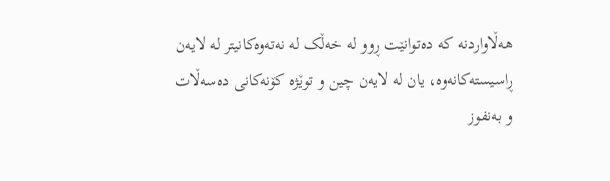هەڵاواردنە کە دەتوانێت ڕوو لە خەڵک لە نەتەوەکانیتر لە لایەن ڕاسیستەکانەوە، یان لە لایەن چین و توێژە کۆنەکانی دەسەڵات و بەنفوز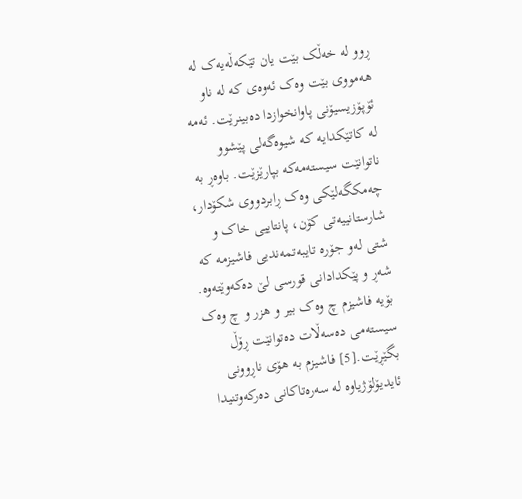ڕوو لە خەڵک بێت یان تێکەڵەیەک لە هەمووی بێت وەک ئەوەی کە لە ناو ئۆپۆزیسیۆنی پاوانخوازدا دەبینرێت. ئەمە لە کاتێکدایە کە شیوەگەلی پێشوو ناتوانێت سیستەمەکە بپارێزێت. باوەڕ بە چەمکگەلێکی وەک ڕابردووی شکۆدار، شارستانییەتی کۆن، پانتاییی خاک و شتی لەو جۆرە تایبەتمەندیی فاشیزمە کە شەڕ و پێکدادانی قورسی لێ دەکەوێتەوە. بۆیە فاشیزم چ وەک بیر و هزر و چ وەک سیستەمی دەسەڵات دەتوانێت ڕۆڵ بگێڕێت.[5] فاشیزم بە هۆی ناڕوونی ئایدیۆلۆژیاوە لە سەرەتاکانی دەرکەوتنیدا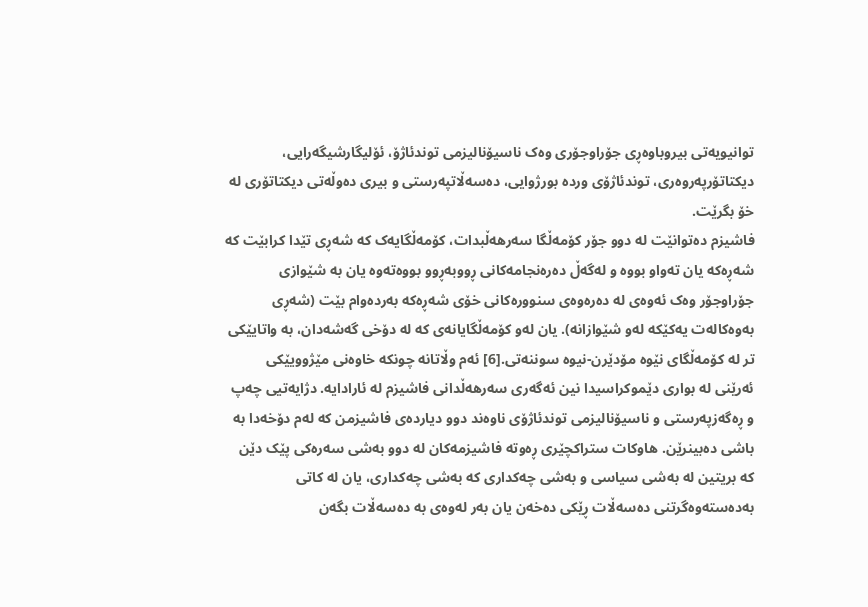توانیویەتی بیروباوەڕی جۆراوجۆری وەک ناسیۆنالیزمی توندئاژۆ، ئۆلیگارشیگەرایی، دیکتاتۆرپەروەری، توندئاژۆی وردە بورژوایی، دەسەڵاتپەرستی و بیری دەوڵەتی دیکتاتۆری لە خۆ بگرێت.
فاشیزم دەتوانێت لە دوو جۆر کۆمەڵگا سەرهەڵبدات، کۆمەڵگایەک کە شەڕی تێدا کرابێت کە شەڕەکە یان تەواو بووە و لەگەڵ دەرەنجامەکانی ڕووبەڕوو بووەتەوە یان بە شێوازی جۆراوجۆر وەک ئەوەی لە دەرەوەی سنوورەکانی خۆی شەڕەکە بەردەوام بێت (شەڕی بەوەکالەت یەکێکە لەو شێوازانە). یان لەو کۆمەڵگایانەی کە لە دۆخی گەشەدان، بە واتایێکی تر لە کۆمەڵگای نێوە مۆدێرن-نیوە سوننەتی.[6] ئەم وڵاتانە چونکە خاوەنی مێژوویێکی ئەرێنی لە بواری دێموکراسیدا نین ئەگەری سەرهەڵدانی فاشیزم لە ئارادایە. دژایەتیی چەپ و ڕەگەزپەرستی و ناسیۆنالیزمی توندئاژۆی ناوەند دوو دیاردەی فاشیزمن کە لەم دۆخەدا بە باشی دەبینرێن. هاوکات ستراکچێری ڕەوتە فاشیزمەکان لە دوو بەشی سەرەکی پێک دێن کە بریتین لە بەشی سیاسی و بەشی چەکداری کە بەشی چەکداری، یان لە کاتی بەدەستەوەگرتنی دەسەڵات ڕێکی دەخەن یان بەر لەوەی بە دەسەڵات بگەن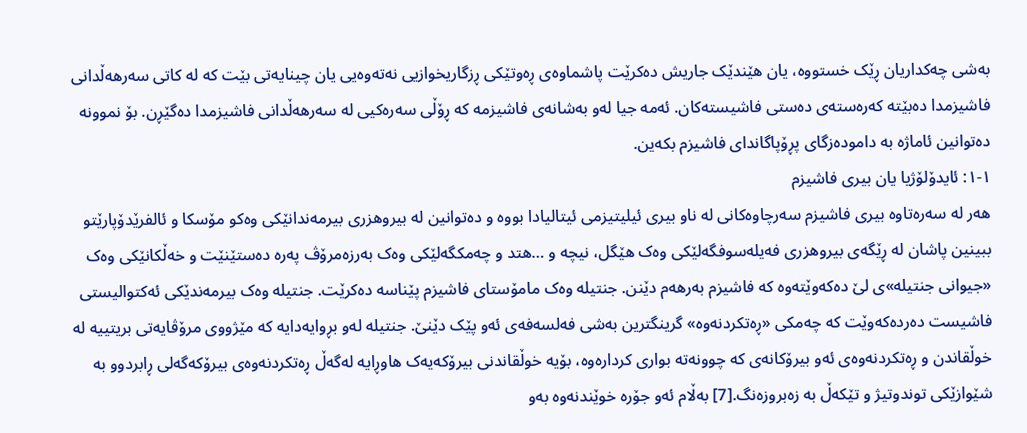بەشی چەکداریان ڕێک خستووە، یان هێندێک جاریش دەکرێت پاشماوەی ڕەوتێکی ڕزگاریخوازیی نەتەوەیی یان چینایەتی بێت کە لە کاتی سەرهەڵدانی فاشیزمدا دەبێتە کەرەستەی دەستی فاشیستەکان. ئەمە جیا لەو بەشانەی فاشیزمە کە ڕۆڵی سەرەکیی لە سەرهەڵدانی فاشیزمدا دەگێڕن. بۆ نموونە دەتوانین ئاماژە بە دامودەزگای پڕۆپاگاندای فاشیزم بکەین.
١-١: ئایدۆلۆژیا یان بیری فاشیزم
هەر لە سەرەتاوە بیری فاشیزم سەرچاوەکانی لە ناو بیری ئیلیتیزمی ئیتالیادا بووە و دەتوانین لە بیروهزری بیرمەندانێکی وەکو مۆسکا و ئالفرێدۆپارێتو ببینین پاشان لە ڕێگەی بیروهزری فەیلەسوفگەلێکی وەک هێگل، نیچە و …هتد و چەمکگەلێکی وەک بەرزەمرۆڤ پەرە دەستێنێت و خەڵکانێکی وەک «جیوانی جنتیلە»ی لێ دەکەوێتەوە کە فاشیزم بەرهەم دێنن. جنتیلە وەک مامۆستای فاشیزم پێناسە دەکرێت. جنتیلە وەک بیرمەندێکی ئەکتوالیستی فاشیست دەردەکەوێت کە چەمکی «ڕەتکردنەوە» گرینگترین بەشی فەلسەفەی ئەو پێک دێنێ. جنتیلە لەو بڕوایەدایە کە مێژووی مرۆڤایەتی بریتییە لە خوڵقاندن و ڕەتکردنەوەی ئەو بیرۆکانەی کە چوونەتە بواری کردارەوە، بۆیە خوڵقاندنی بیرۆکەیەک هاوڕایە لەگەڵ ڕەتکردنەوەی بیرۆکەگەلی ڕابردوو بە شێوازێکی توندوتیژ و تێکەڵ بە زەبروزەنگ.[7] بەڵام ئەو جۆرە خوێندنەوە بەو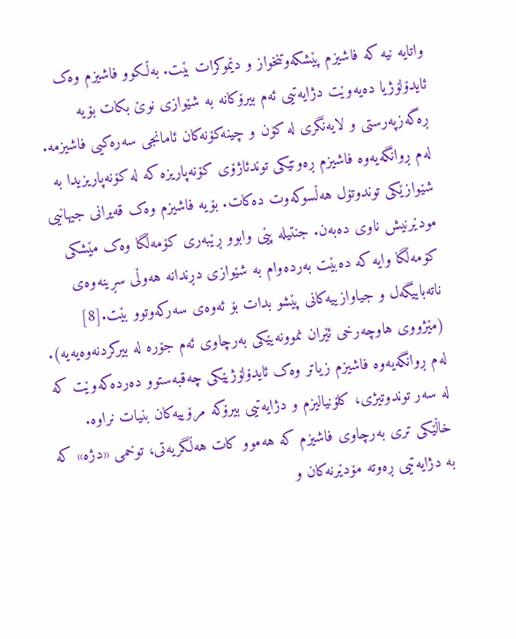واتایە نیە کە فاشیزم پێشکەوتنخواز و دێموکرات بێت. بەڵکوو فاشیزم وەک ئایدۆلۆژیا دەیەوێت دژایەتیی ئەم بیرۆکانە بە شێوازی نوێ بکات بۆیە ڕەگەزپەرستی و لایەنگری لە کۆن و چینەکۆنەکان ئامانجی سەرەکیی فاشیزمە. لەم ڕوانگەیەوە فاشیزم ڕەوتێکی توندئاژۆی کۆنەپاریزە کە لە کۆنەپاریزیدا بە شێوازێکی توندوتۆل هەڵسوکەوت دەکات. بۆیە فاشیزم وەک قەیرانی جیهانیی مودێرنیش ناوی دەبەن. جنتیلە پێی وابوو ڕێبەری کۆمەڵگا وەک مێشکی کۆمەڵگا وایە کە دەبێت بەردەوام بە شێوازی دڕندانە هەوڵی سڕینەوەی ناتەباییگەل و جیاوازییەکانی پێشو بدات بۆ ئەوەی سەرکەوتوو بێت.[8] (مێژووی هاوچەرخی ئێران نموونەیێکی بەرچاوی ئەم جۆرە لە بیرکردنەوەیەیە). لەم ڕوانگەیەوە فاشیزم زیاتر وەک ئایدۆلۆژیێکی چەقبەستوو دەردەکەوێت کە لە سەر توندوتیژی، کلۆنیالیزم و دژایەتیی بیرۆکە مرۆییەکان بنیات نراوە.
خاڵێکی تری بەرچاوی فاشیزم کە هەموو کات هەڵگریەتی، توخمی «دژە» کە بە دژایەتیی ڕەوتە مۆدێرنەکان و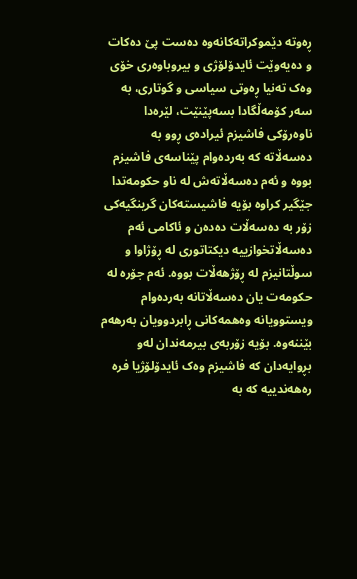ڕەوتە دێموکراتەکانەوە دەست پێ دەکات و دەیەوێت ئایدۆلۆژی و بیروباوەری خۆی وەک تەنیا ڕەوتی سیاسی و گوتاری، بە سەر کۆمەڵگادا بسەپێنێت، لێرەدا ناوەرۆکی فاشیزم ئیرادەی ڕوو بە دەسەڵاتە کە بەردەوام پێناسەی فاشیزم بووە و ئەم دەسەڵاتەش لە ناو حکومەتدا جێگیر کراوە بۆیە فاشیستەکان گرینگیەکی زۆر بە دەسەڵات دەدەن و ئاکامی ئەم دەسەڵاتخوازییە دیکتاتوری لە ڕۆژاوا و سوڵتانیزم لە ڕۆژهەڵات بووە. ئەم جۆرە لە حکومەت یان دەسەڵاتانە بەردەوام ویستوویانە وەهمەکانی ڕابردوویان بەرهەم بێننەوە. بۆیە زۆربەی بیرمەندان لەو بڕوایەدان کە فاشیزم وەک ئایدۆلۆژیا فرە رەهەندییە کە بە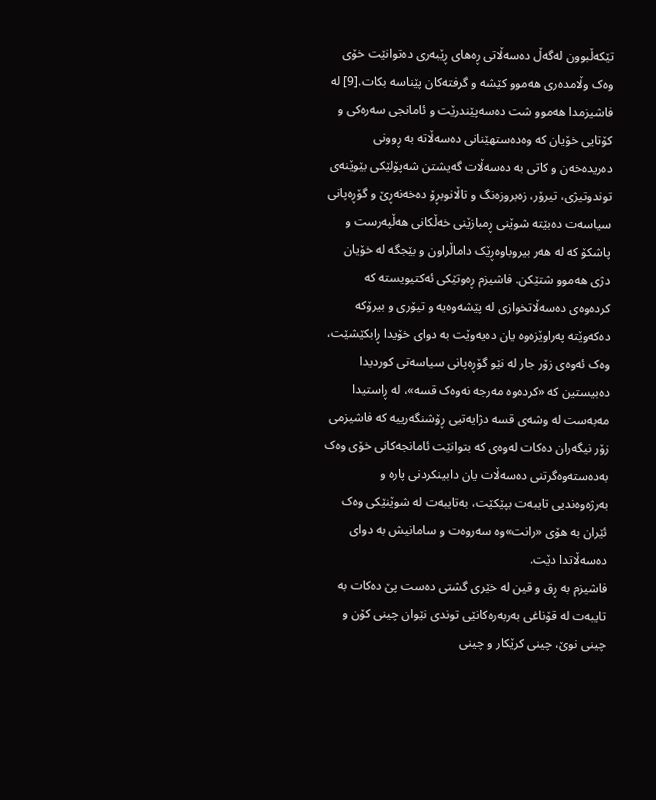تێکەڵبوون لەگەڵ دەسەڵاتی ڕەهای ڕێبەری دەتوانێت خۆی وەک وڵامدەری هەموو کێشە و گرفتەکان پێناسە بکات.[9] لە فاشیزمدا هەموو شت دەسەپێندرێت و ئامانجی سەرەکی و کۆتایی خۆیان کە وەدەستهێنانی دەسەڵاتە بە ڕوونی دەریدەخەن و کاتی بە دەسەڵات گەیشتن شەپۆلێکی بێوێنەی توندوتیژی، تیرۆر، زەبروزەنگ و تاڵانوبڕۆ دەخەنەڕێ و گۆڕەپانی سیاسەت دەبێتە شوێنی ڕمبازێنی خەڵکانی هەڵپەرست و پاشکۆ کە لە هەر بیروباوەڕێک داماڵراون و بێجگە لە خۆیان دژی هەموو شتێکن. فاشیزم ڕەوتێکی ئەکتیویستە کە کردەوەی دەسەڵاتخوازی لە پێشەوەیە و تیۆری و بیرۆکە دەکەوێتە پەراوێزەوە یان دەیەوێت بە دوای خۆیدا ڕابکێشێت، وەک ئەوەی زۆر جار لە نێو گۆڕەپانی سیاسەتی کوردیدا دەبیستین کە «کردەوە مەرجە نەوەک قسە»، لە ڕاستیدا مەبەست لە وشەی قسە دژایەتیی ڕۆشنگەرییە کە فاشیزمی زۆر نیگەران دەکات لەوەی کە بتوانێت ئامانجەکانی خۆی وەک بەدەستەوەگرتنی دەسەڵات یان دابینکردنی پارە و بەرژەوەندیی تایبەت بپێکێت، بەتایبەت لە شوێنێکی وەک ئێران بە هۆی «رانت»وە سەروەت و سامانیش بە دوای دەسەڵاتدا دێت.
فاشیزم بە ڕق و قین لە خێری گشتی دەست پێ دەکات بە تایبەت لە قۆناغی بەربەرەکانێی توندی نێوان چینی کۆن و چینی نوێ، چینی کرێکار و چینی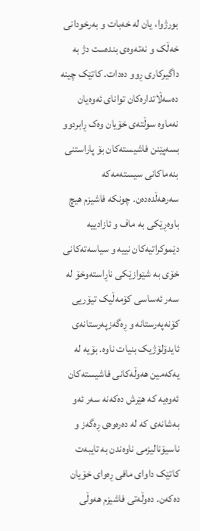بورژوا، یان لە خەبات و بەرخودانی خەڵک و نەتەوەی بندەست دژ بە داگیرکاری ڕوو دەدات. کاتێک چینە دەسەڵاتدارەکان توانای ئەوەیان نەماوە سوڵتەی خۆیان وەک ڕابردوو بسەپێنن فاشیستەکان بۆ پاراستنی بنەماکانی سیستەمەکە سەرهەڵدەدەن. چونکە فاشیزم هیچ باوەڕێکی بە ماف و ئازادییە دێموکراتیەکان نییە و سیاسەتەکانی خۆی بە شێوازێکی ناڕاستەوخۆ لە سەر ئەساسی کۆمەڵیک تیۆریی کۆنەپەرستانە و ڕەگەزپەرستانەی ئایدۆلۆژیک بنیات ناوە. بۆیە لە یەکەمین هەوڵەکانی فاشیستەکان ئەوەیە کە هێرش دەکەنە سەر ئەو بەشانەی کە لە دەرەوەی ڕەگەز و ناسیۆنالیزمی ناوەندن بە تایبەت کاتێک داوای مافی ڕەوای خۆیان دەکەن. دەوڵەتی فاشیزم هەوڵی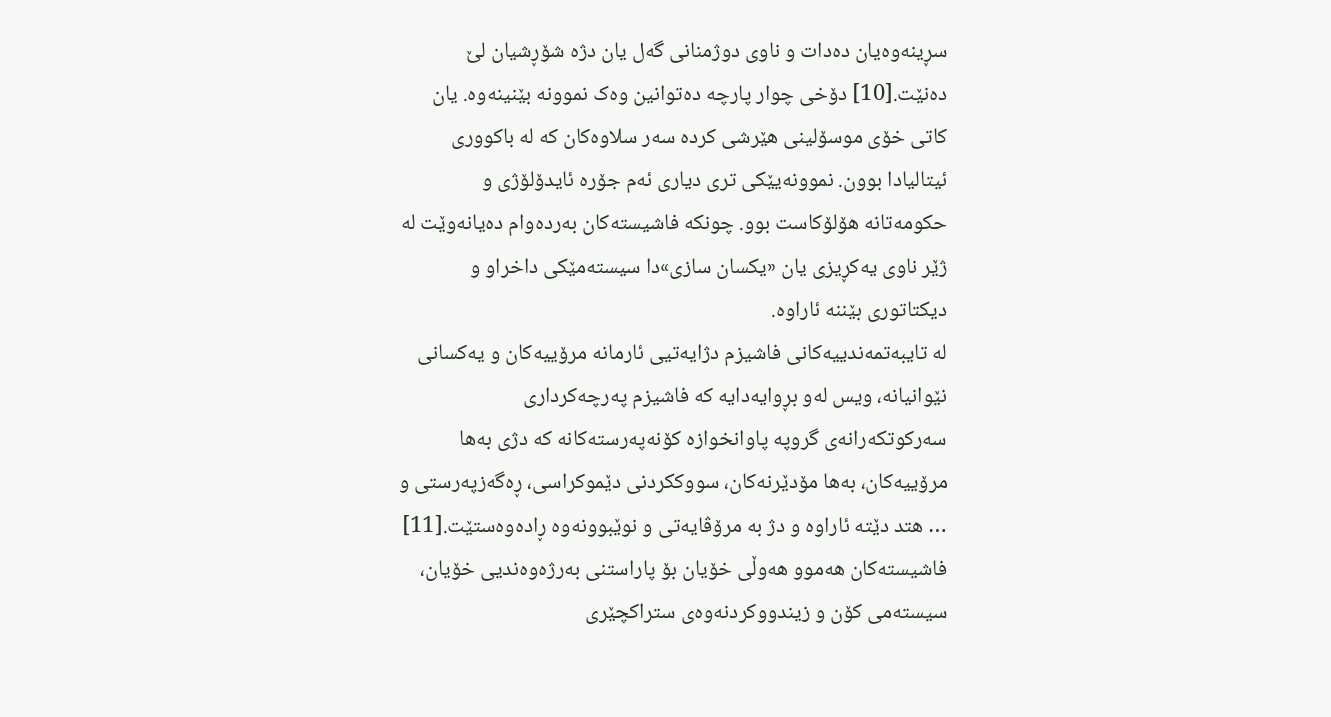سڕینەوەیان دەدات و ناوی دوژمنانی گەل یان دژە شۆڕشیان لێ دەنێت.[10] دۆخی چوار پارچە دەتوانین وەک نموونە بێنینەوە. یان کاتی خۆی موسۆلینی هێرشی کردە سەر سلاوەکان کە لە باکووری ئیتالیادا بوون. نموونەیێکی تری دیاری ئەم جۆرە ئایدۆلۆژی و حکومەتانە هۆلۆکاست بوو. چونکە فاشیستەکان بەردەوام دەیانەوێت لە ژێر ناوی یەکڕیزی یان «یکسان سازی»دا سیستەمێکی داخراو و دیکتاتوری بێننە ئاراوە.
لە تایبەتمەندییەکانی فاشیزم دژایەتیی ئارمانە مرۆییەکان و یەکسانی نێوانیانە، ویس لەو بڕوایەدایە کە فاشیزم پەرچەکرداری سەرکوتکەرانەی گروپە پاوانخوازە کۆنەپەرستەکانە کە دژی بەها مرۆییەکان، بەها مۆدێرنەکان، سووککردنی دێموکراسی، ڕەگەزپەرستی و … هتد دێتە ئاراوە و دژ بە مرۆڤایەتی و نوێبوونەوە ڕادەوەستێت.[11] فاشیستەکان هەموو هەوڵی خۆیان بۆ پاراستنی بەرژەوەندیی خۆیان، سیستەمی کۆن و زیندووکردنەوەی ستراکچێری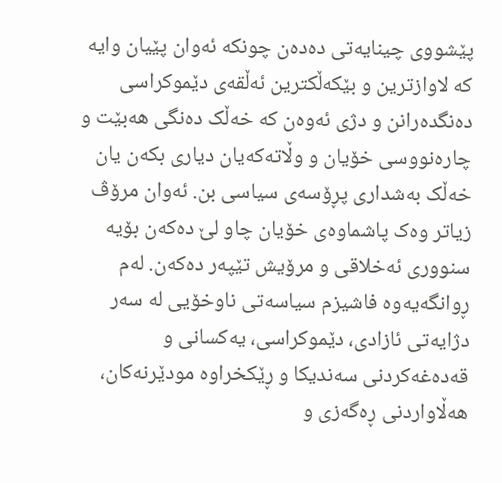پێشووی چینایەتی دەدەن چونکە ئەوان پێیان وایە کە لاوازترین و بێکەڵکترین ئەڵقەی دێموکراسی دەنگدەرانن و دژی ئەوەن کە خەڵک دەنگی هەبێت و چارەنووسی خۆیان و وڵاتەکەیان دیاری بکەن یان خەڵک بەشداری پڕۆسەی سیاسی بن. ئەوان مرۆڤ زیاتر وەک پاشماوەی خۆیان چاو لێ دەکەن بۆیە سنووری ئەخلاقی و مرۆیش تێپەر دەکەن. لەم ڕوانگەیەوە فاشیزم سیاسەتی ناوخۆیی لە سەر دژایەتی ئازادی، دێموکراسی، یەکسانی و قەدەغەکردنی سەندیکا و ڕێکخراوە مودێرنەکان، هەڵاواردنی ڕەگەزی و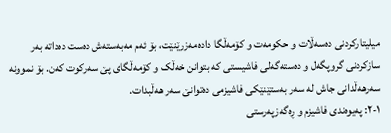میلیتارکردنی دەسەڵات و حکومەت و کۆمەڵگا دادەمەزرێنێت، بۆ ئەم مەبەستەش دەست دەداتە بەر سازکردنی گروپگەل و دەستەگەلی فاشیستی کە بتوانن خەڵک و کۆمەڵگای پێ سەرکوت کەن. بۆ نموونە سەرهەڵدانی جاش لە سەر بەستێنێکی فاشیزمی دەتوانێ سەر هەڵبدات.
١-٢: پەیوەندی فاشیزم و ڕەگەزپەرستی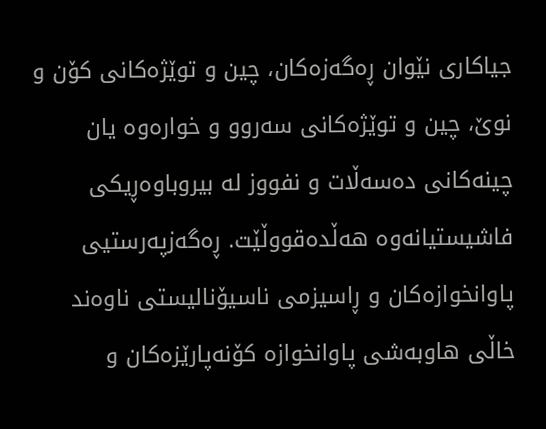جیاکاری نێوان ڕەگەزەکان، چین و توێژەکانی کۆن و نوێ، چین و توێژەکانی سەروو و خوارەوە یان چینەکانی دەسەڵات و نفووز لە بیروباوەڕیکی فاشیستیانەوە هەڵدەقووڵێت. ڕەگەزپەرستیی پاوانخوازەکان و ڕاسیزمی ناسیۆنالیستی ناوەند خاڵی هاوبەشی پاوانخوازە کۆنەپارێزەکان و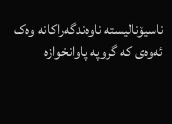ناسیۆنالیستە ناوەندگەراکانە وەک ئەوەی کە گروپە پاوانخوازە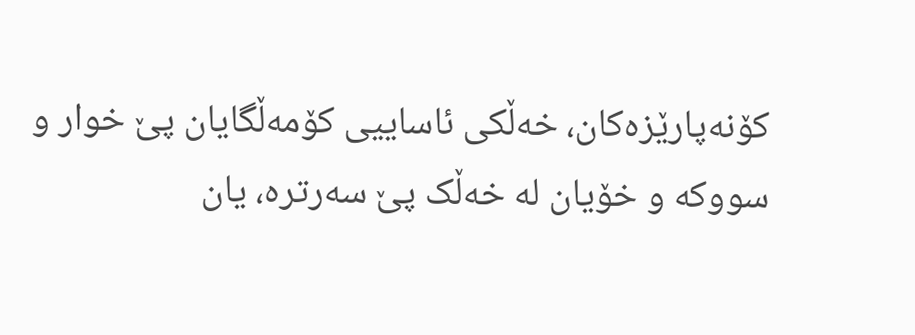کۆنەپارێزەکان، خەڵکی ئاساییی کۆمەڵگایان پێ خوار و سووکە و خۆیان لە خەڵک پێ سەرترە، یان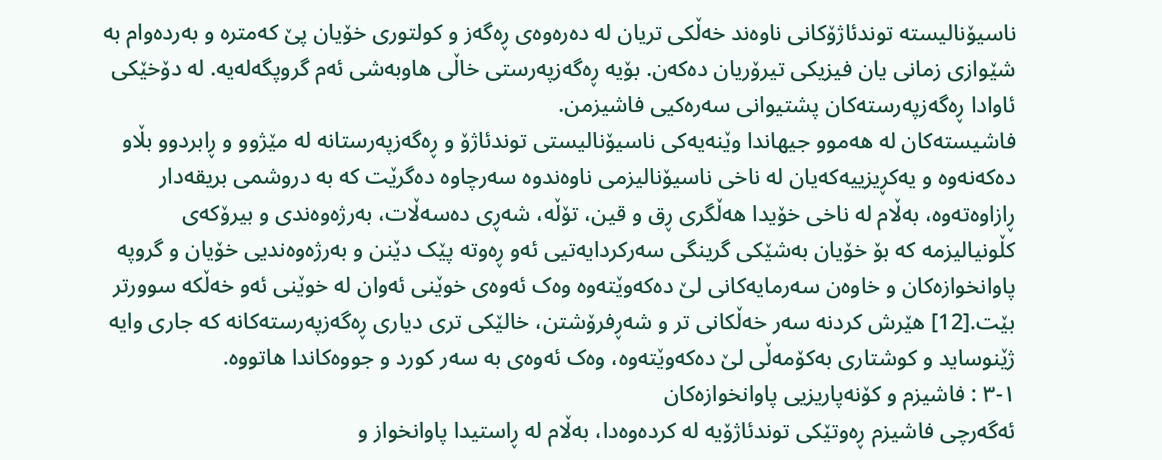ناسیۆنالیستە توندئاژۆکانی ناوەند خەڵکی تریان لە دەرەوەی ڕەگەز و کولتوری خۆیان پێ کەمترە و بەردەوام بە شێوازی زمانی یان فیزیکی تیرۆریان دەکەن. بۆیە ڕەگەزپەرستی خاڵی هاوبەشی ئەم گروپگەلەیە. لە دۆخێکی ئاوادا ڕەگەزپەرستەکان پشتیوانی سەرەکیی فاشیزمن.
فاشیستەکان لە هەموو جیهاندا وێنەیەکی ناسیۆنالیستی توندئاژۆ و ڕەگەزپەرستانە لە مێژوو و ڕابردوو بڵاو دەکەنەوە و یەکڕیزییەکەیان لە ناخی ناسیۆنالیزمی ناوەندوە سەرچاوە دەگرێت کە بە دروشمی بریقەدار ڕازاوەتەوە، بەڵام لە ناخی خۆیدا هەڵگری ڕق و قین، تۆڵە، شەڕی دەسەڵات، بەرژەوەندی و بیرۆکەی کڵونیالیزمە کە بۆ خۆیان بەشێکی گرینگی سەرکردایەتیی ئەو ڕەوتە پێک دێنن و بەرژەوەندیی خۆیان و گروپە پاوانخوازەکان و خاوەن سەرمایەکانی لێ دەکەوێتەوە وەک ئەوەی خوێنی ئەوان لە خوێنی ئەو خەڵکە سوورتر بێت.[12] هێرش کردنە سەر خەڵکانی تر و شەڕفرۆشتن، خالێکی تری دیاری ڕەگەزپەرستەکانە کە جاری وایە ژێنوساید و کوشتاری بەکۆمەڵی لێ دەکەوێتەوە، وەک ئەوەی بە سەر کورد و جووەکاندا هاتووە.
١-٣ : فاشیزم و کۆنەپاریزیی پاوانخوازەکان
ئەگەرچی فاشیزم ڕەوتێکی توندئاژۆیە لە کردەوەدا، بەڵام لە ڕاستیدا پاوانخواز و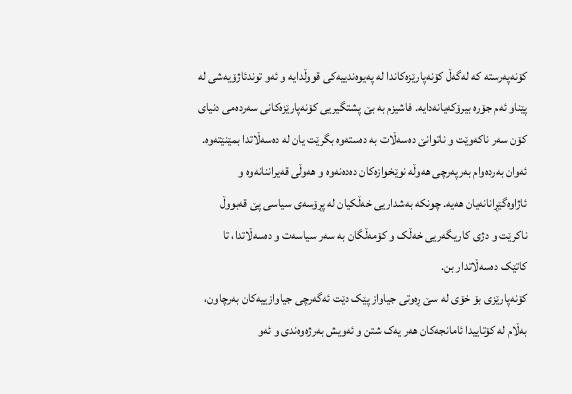کۆنەپەرستە کە لەگەڵ کۆنەپارێزەکاندا لە پەیوەندییەکی قووڵدایە و ئەو توندئاژۆیەشی لە پێناو ئەم جۆرە بیرۆکەیانەدایە. فاشیزم بە بێ پشتگیریی کۆنەپارێزەکانی سەردەمی دنیای کۆن سەر ناکەوێت و ناتوانێ دەسەڵات بە دەستەوە بگرێت یان لە دەسەڵاتدا بمێنێتەوە. ئەوان بەردەوام بەرپەرچی هەوڵە نوێخوازەکان دەدەنەوە و هەوڵی قەیراننانەوە و ئاژاوەگێڕانانەیان هەیە. چونکە بەشداریی خەڵکیان لە پڕۆسەی سیاسی پێ قەبووڵ ناکرێت و دژی کاریگەریی خەڵک و کۆمەڵگان بە سەر سیاسەت و دەسەڵاتدا، تا کاتێک دەسەڵاتدار بن.
کۆنەپارێزی بۆ خۆی لە سێ ڕەوتی جیاواز پێک دێت ئەگەرچی جیاوازییەکان بەرچاون، بەڵام لە کۆتاییدا ئامانجەکان هەر یەک شتن و ئەویش بەرژەوەندی و ئەو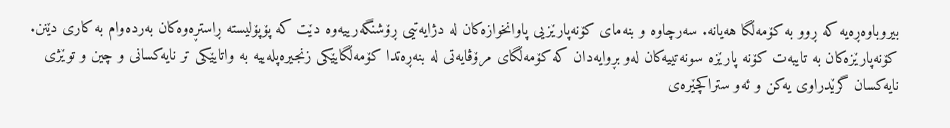بیروباوەڕەیە کە ڕوو بە کۆمەڵگا هەیانە. سەرچاوە و بنەمای کۆنەپارێزیی پاوانخوازەکان لە دژایەتیی ڕۆشنگەرییەوە دێت کە پۆپۆلیستە ڕاستڕەوەکان بەردەوام بە کاری دێنن. کۆنەپارێزەکان بە تایبەت کۆنە پارێزە سونەتییەکان لەو بڕوایەدان کە کۆمەڵگای مرۆڤایەتی لە بنەڕەتدا کۆمەڵگایێکی زنجیرەپلەییە بە واتایێکی تر نایەکسانی و چین و توێژی نایەکسان گرێدراوی یەکن و ئەو ستراکچێرەی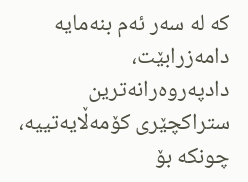کە لە سەر ئەم بنەمایە دامەزرابێت، دادپەروەرانەترین ستراکچێری کۆمەڵایەتییە، چونکە بۆ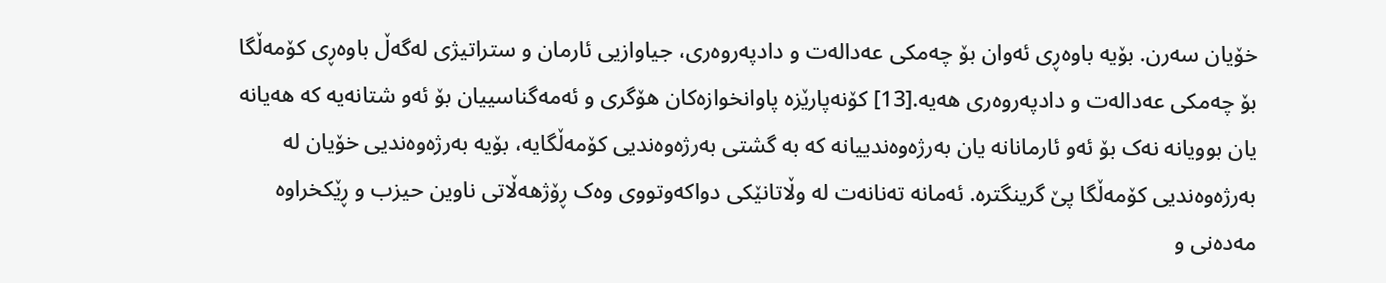خۆیان سەرن. بۆیە باوەڕی ئەوان بۆ چەمکی عەدالەت و دادپەروەری، جیاوازیی ئارمان و ستراتیژی لەگەڵ باوەڕی کۆمەڵگا بۆ چەمکی عەدالەت و دادپەروەری هەیە.[13] کۆنەپارێزە پاوانخوازەکان هۆگری و ئەمەگناسییان بۆ ئەو شتانەیە کە هەیانە یان بوویانە نەک بۆ ئەو ئارمانانە یان بەرژەوەندییانە کە بە گشتی بەرژەوەندیی کۆمەڵگایە، بۆیە بەرژەوەندیی خۆیان لە بەرژەوەندیی کۆمەڵگا پێ گرینگترە. ئەمانە تەنانەت لە وڵاتانێکی دواکەوتووی وەک ڕۆژهەڵاتی ناوین حیزب و ڕێکخراوە مەدەنی و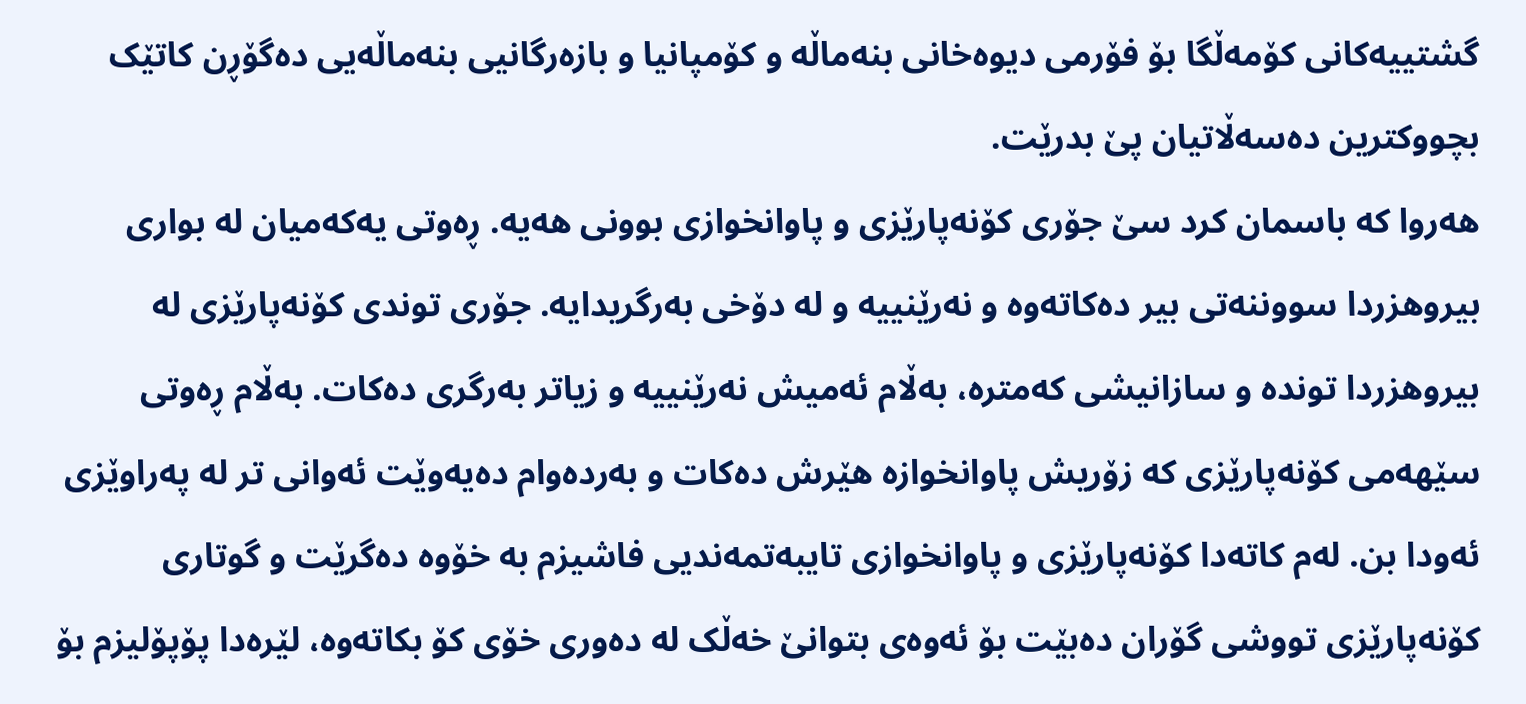گشتییەکانی کۆمەڵگا بۆ فۆرمی دیوەخانی بنەماڵە و کۆمپانیا و بازەرگانیی بنەماڵەیی دەگۆڕن کاتێک بچووکترین دەسەڵاتیان پێ بدرێت.
هەروا کە باسمان کرد سێ جۆری کۆنەپارێزی و پاوانخوازی بوونی هەیە. ڕەوتی یەکەمیان لە بواری بیروهزردا سووننەتی بیر دەکاتەوە و نەرێنییە و لە دۆخی بەرگریدایە. جۆری توندی کۆنەپارێزی لە بیروهزردا توندە و سازانیشی کەمترە، بەڵام ئەمیش نەرێنییە و زیاتر بەرگری دەکات. بەڵام ڕەوتی سێهەمی کۆنەپارێزی کە زۆریش پاوانخوازە هێرش دەکات و بەردەوام دەیەوێت ئەوانی تر لە پەراوێزی ئەودا بن. لەم کاتەدا کۆنەپارێزی و پاوانخوازی تایبەتمەندیی فاشیزم بە خۆوە دەگرێت و گوتاری کۆنەپارێزی تووشی گۆران دەبێت بۆ ئەوەی بتوانێ خەڵک لە دەوری خۆی کۆ بکاتەوە، لێرەدا پۆپۆلیزم بۆ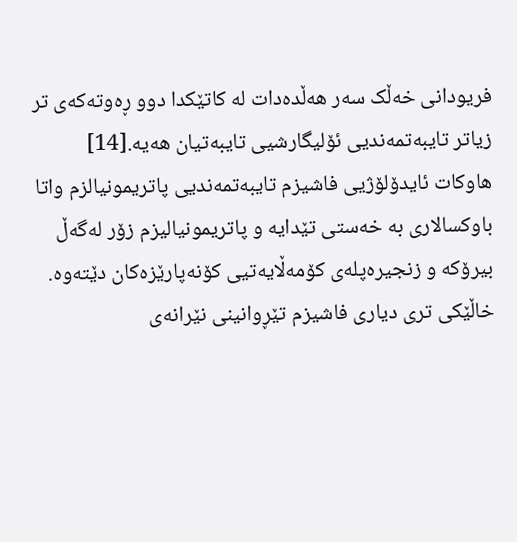فریودانی خەڵک سەر هەڵدەدات لە کاتێکدا دوو ڕەوتەکەی تر زیاتر تایبەتمەندیی ئۆلیگارشیی تایبەتیان هەیە.[14]
هاوکات ئایدۆلۆژیی فاشیزم تایبەتمەندیی پاتریمونیالزم واتا باوکسالاری بە خەستی تێدایە و پاتریمونیالیزم زۆر لەگەڵ بیرۆکە و زنجیرەپلەی کۆمەڵایەتیی کۆنەپارێزەکان دێتەوە. خاڵێکی تری دیاری فاشیزم تێڕوانینی نێرانەی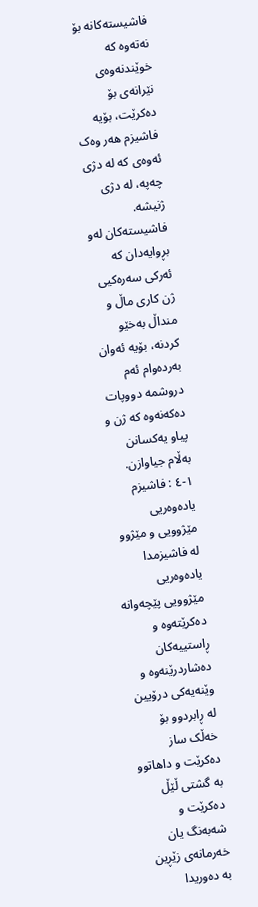فاشیستەکانە بۆ نەتەوە کە خوێندنەوەی نێرانەی بۆ دەکرێت، بۆیە فاشیزم هەر وەک ئەوەی کە لە دژی چەپە، لە دژی ژنیشە. فاشیستەکان لەو بڕوایەدان کە ئەرکی سەرەکیی ژن کاری ماڵ و منداڵ بەخێو کردنە، بۆیە ئەوان بەردەوام ئەم دروشمە دووپات دەکەنەوە کە ژن و پیاو یەکسانن بەڵام جیاوازن.
١-٤ : فاشیزم یادەوەریی مێژوویی و مێژوو
لە فاشیزمدا یادەوەریی مێژوویی پێچەوانە دەکرێتەوە و ڕاستییەکان دەشاردرێنەوە و وێنەیەکی درۆیین لە ڕابردوو بۆ خەڵک ساز دەکرێت و داهاتوو بە گشتی ڵێڵ دەکرێت و شەبەنگ یان خەرمانەی زێڕین بە دەوریدا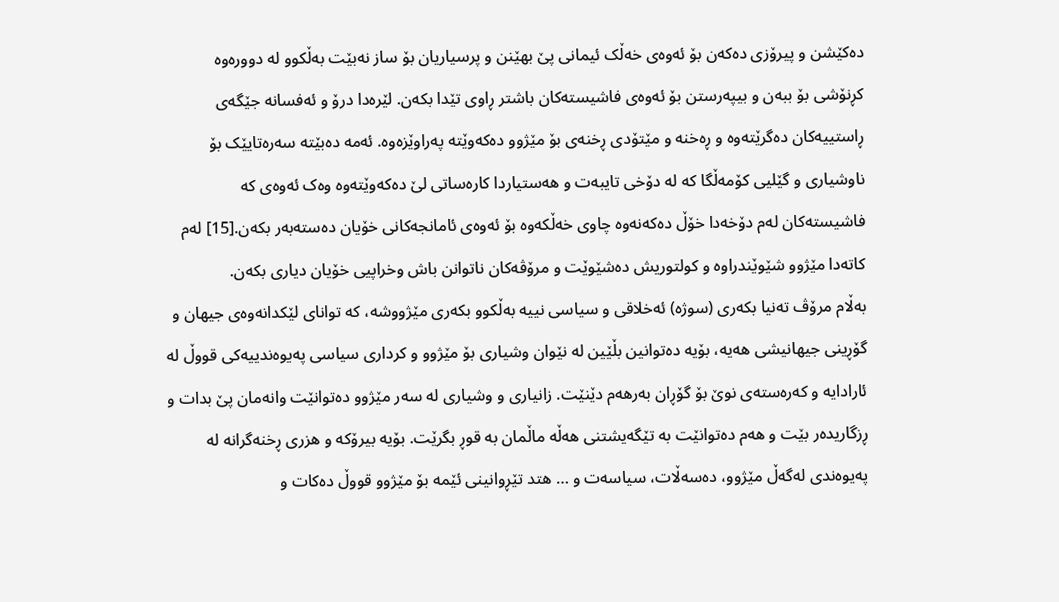دەکێشن و پیرۆزی دەکەن بۆ ئەوەی خەڵک ئیمانی پێ بهێنن و پرسیاریان بۆ ساز نەبێت بەڵکوو لە دوورەوە کڕنۆشی بۆ ببەن و بیپەرستن بۆ ئەوەی فاشیستەکان باشتر ڕاوی تێدا بکەن. لێرەدا درۆ و ئەفسانە جێگەی ڕاستییەکان دەگرێتەوە و ڕەخنە و مێتۆدی ڕخنەی بۆ مێژوو دەکەوێتە پەراوێزەوە. ئەمە دەبێتە سەرەتایێک بۆ ناوشیاری و گێلیی کۆمەڵگا کە لە دۆخی تایبەت و هەستیاردا کارەساتی لێ دەکەوێتەوە وەک ئەوەی کە فاشیستەکان لەم دۆخەدا خۆڵ دەکەنەوە چاوی خەڵکەوە بۆ ئەوەی ئامانجەکانی خۆیان دەستەبەر بکەن.[15] لەم کاتەدا مێژوو شێوێندراوە و کولتوریش دەشێوێت و مرۆڤەکان ناتوانن باش وخراپیی خۆیان دیاری بکەن.
بەڵام مرۆڤ تەنیا بکەری (سوژە) ئەخلاقی و سیاسی نییە بەڵکوو بکەری مێژووشە، کە توانای لێکدانەوەی جیهان و گۆڕینی جیهانیشی هەیە، بۆیە دەتوانین بڵێین لە نێوان وشیاری بۆ مێژوو و کرداری سیاسی پەیوەندییەکی قووڵ لە ئارادایە و کەرەستەی نوێ بۆ گۆڕان بەرهەم دێنێت. زانیاری و وشیاری لە سەر مێژوو دەتوانێت وانەمان پێ بدات و ڕزگاریدەر بێت و هەم دەتوانێت بە تێگەیشتنی هەڵە ماڵمان بە قوڕ بگرێت. بۆیە بیرۆکە و هزری ڕخنەگرانە لە پەیوەندی لەگەڵ مێژوو، دەسەڵات، سیاسەت و … هتد تێڕوانینی ئێمە بۆ مێژوو قووڵ دەکات و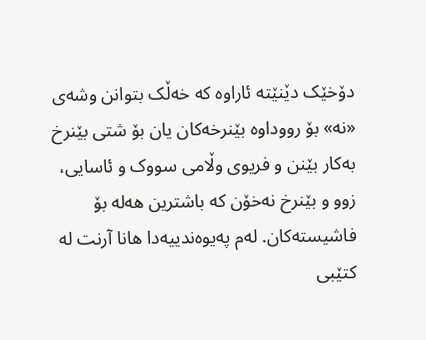دۆخێک دێنێتە ئاراوە کە خەڵک بتوانن وشەی «نە» بۆ رووداوە بێنرخەکان یان بۆ شتی بێنرخ بەکار بێنن و فریوی وڵامی سووک و ئاسایی، زوو و بێنرخ نەخۆن کە باشترین هەلە بۆ فاشیستەکان. لەم پەیوەندییەدا هانا آرنت لە کتێبی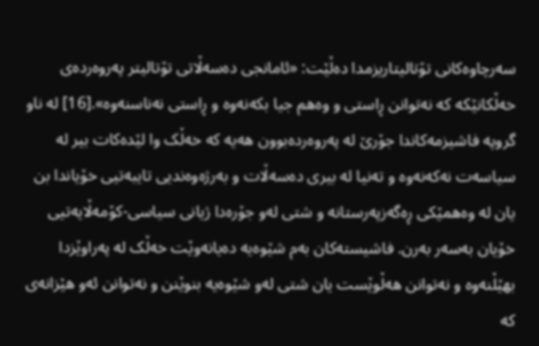سەرچاوەکانی تۆتالیتاریزمدا دەڵێت: «ئامانجی دەسەڵاتی تۆتالیتر پەروەردەی خەڵکانێکە کە نەتوانن ڕاستی و وەهم جیا بکەنەوە و ڕاستی نەناسنەوە».[16] لە ناو گروپە فاشیزمەکاندا جۆرێ لە پەروەردەبوون هەیە کە خەڵک وا لێدەکات بیر لە سیاسەت نەکەنەوە و تەنیا لە بیری دەسەڵات و بەرژەوەندیی تایبەتیی خۆیاندا بن یان لە وەهمێکی ڕەگەزپەرستانە و شتی لەو جۆرەدا ژیانی سیاسی-کۆمەڵایەتیی خۆیان بەسەر بەرن. فاشیستەکان بەم شێوەیە دەیانەوێت خەڵک لە پەراوێزدا بهێڵنەوە و نەتوانن هەڵوێست یان شتی لەو شێوەیە بنوێنن و نەتوانن ئەو هێزانەی کە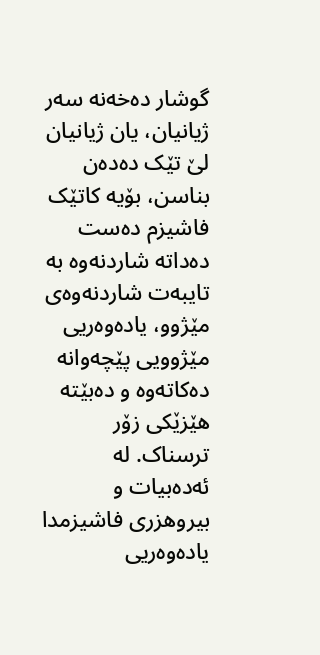گوشار دەخەنە سەر ژیانیان، یان ژیانیان لێ تێک دەدەن بناسن، بۆیە کاتێک فاشیزم دەست دەداتە شاردنەوە بە تایبەت شاردنەوەی مێژوو، یادەوەریی مێژوویی پێچەوانە دەکاتەوە و دەبێتە هێزێکی زۆر ترسناک. لە ئەدەبیات و بیروهزری فاشیزمدا یادەوەریی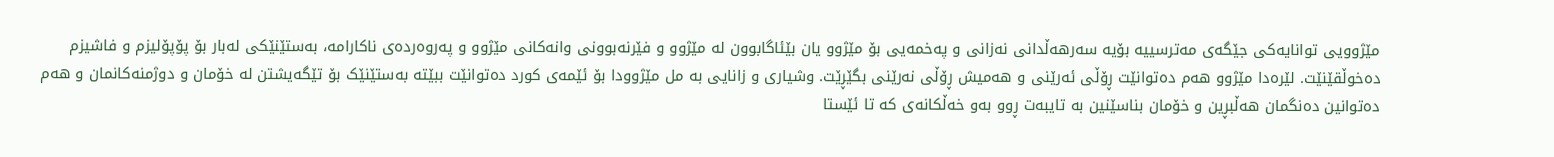مێژوویی توانایەکی جێگەی مەترسییە بۆیە سەرهەڵدانی نەزانی و پەخمەیی بۆ مێژوو یان بێئاگابوون لە مێژوو و فێرنەبوونی وانەکانی مێژوو و پەروەردەی ناکارامە، بەستێنێکی لەبار بۆ پۆپۆلیزم و فاشیزم دەخوڵقێنێت. لێرەدا مێژوو هەم دەتوانێت ڕۆڵی ئەرێنی و هەمیش ڕۆڵی نەرێنی بگێڕێت. وشیاری و زانایی بە مل مێژوودا بۆ ئێمەی کورد دەتوانێت ببێتە بەستێنێک بۆ تێگەیشتن لە خۆمان و دوژمنەکانمان و هەم دەتوانین دەنگمان هەڵبڕین و خۆمان بناسێنین بە تایبەت ڕوو بەو خەڵکانەی کە تا ئێستا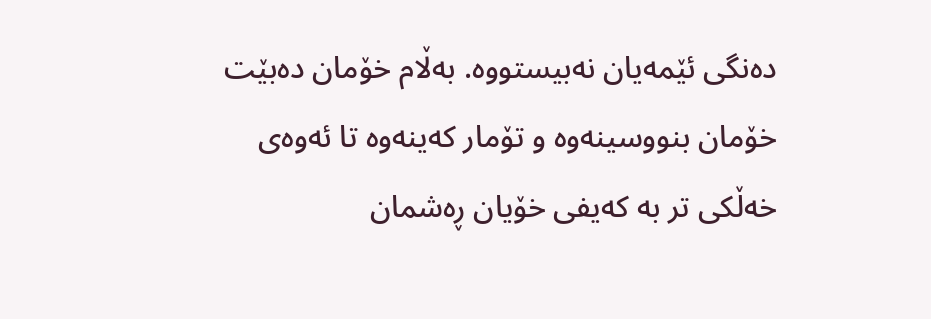دەنگی ئێمەیان نەبیستووە. بەڵام خۆمان دەبێت خۆمان بنووسینەوە و تۆمار کەینەوە تا ئەوەی خەڵکی تر بە کەیفی خۆیان ڕەشمان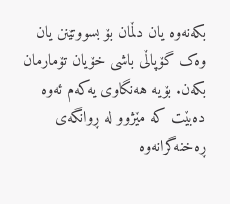بکەنەوە یان دڵمان بۆ بسووتێنن یان وەک گۆپاڵی باشی خۆیان تۆمارمان بکەن. بۆیە هەنگاوی یەکەم ئەوە دەبێت کە مێژوو لە ڕوانگەی ڕەخنەگرانەوە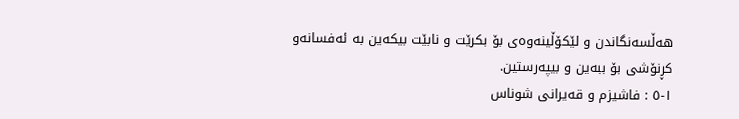هەڵسەنگاندن و لێکۆڵینەوەی بۆ بکرێت و نابێت بیکەین بە ئەفسانەو کڕنۆشی بۆ ببەین و بیپەرستین.
١-٥ : فاشیزم و قەیرانی شوناس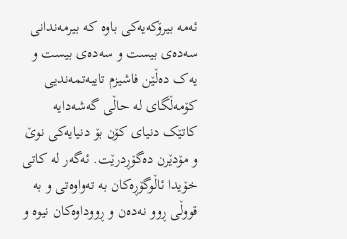ئەمە بیرۆکەیەکی باوە کە بیرمەندانی سەدەی بیست و سەدەی بیست و یەک دەڵێن فاشیزم تایبەتمەندیی کۆمەڵگای لە حاڵی گەشەدایە کاتێک دنیای کۆن بۆ دنیایەکی نوێ و مۆدێرن دەگۆڕدرێت. ئەگەر لە کاتی خۆیدا ئاڵوگۆڕەکان بە تەواوەتی و بە قووڵی ڕوو نەدەن و ڕووداوەکان نیوە و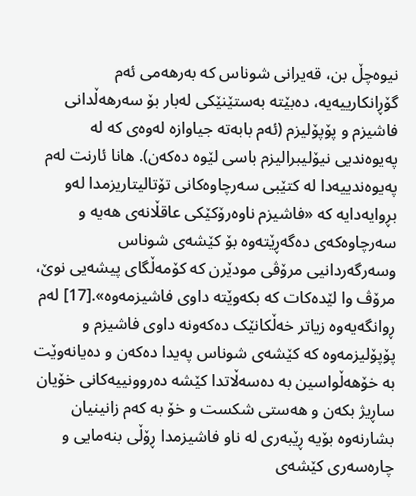نیوەچڵ بن، قەیرانی شوناس کە بەرهەمی ئەم گۆڕانکارییەیە، دەبێتە بەستێنێکی لەبار بۆ سەرهەڵدانی فاشیزم و پۆپۆلیزم (ئەم بابەتە جیاوازە لەوەی کە لە پەیوەندیی نیۆلیبرالیزم باسی لێوە دەکەن). هانا ئارنت لەم پەیوەندییەدا لە کتێبی سەرچاوەکانی تۆتالیتاریزمدا لەو بڕوایەدایە کە «فاشیزم ناوەرۆکێکی عاقڵانەی هەیە و سەرچاوەکەی دەگەڕێتەوە بۆ کێشەی شوناس وسەرگەردانیی مرۆڤی مودێرن کە کۆمەڵگای پیشەیی نوێ، مرۆڤ وا لێدەکات کە بکەوێتە داوی فاشیزمەوە».[17] لەم ڕوانگەیەوە زیاتر خەڵکانێک دەکەونە داوی فاشیزم و پۆپۆلیزمەوە کە کێشەی شوناس پەیدا دەکەن و دەیانەوێت بە خۆهەڵواسین بە دەسەڵاتدا کێشە دەروونییەکانی خۆیان ساڕیژ بکەن و هەستی شکست و خۆ بە کەم زانینیان بشارنەوە بۆیە ڕێبەری لە ناو فاشیزمدا ڕۆڵی بنەمایی و چارەسەری کێشەی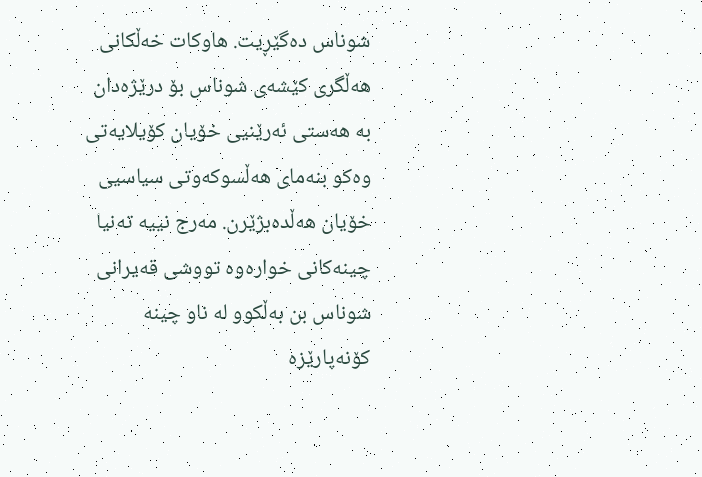شوناس دەگێڕیت. هاوکات خەڵکانی هەڵگری کێشەی شوناس بۆ درێژەدان بە هەستی ئەرێنیی خۆیان کۆیلایەتی وەکو بنەمای هەڵسوکەوتی سیاسیی خۆیان هەڵدەبژێرن. مەرج نییە تەنیا چینەکانی خوارەوە تووشی قەیرانی شوناس بن بەڵکوو لە ناو چینە کۆنەپارێزە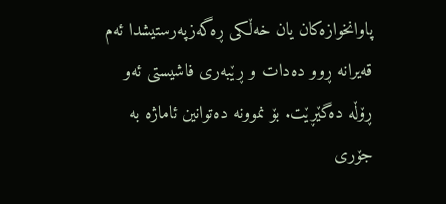پاوانخوازەکان یان خەڵکی ڕەگەزپەرستیشدا ئەم قەیرانە ڕوو دەدات و ڕێبەری فاشیستی ئەو ڕۆڵە دەگێڕێت. بۆ نموونە دەتوانین ئاماژە بە جۆری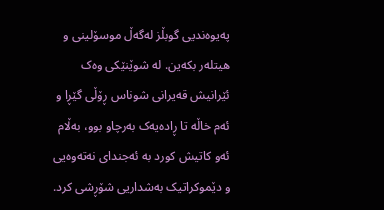پەیوەندیی گوبڵز لەگەڵ موسۆلینی و هیتلەر بکەین. لە شوێنێکی وەک ئێرانیش قەیرانی شوناس ڕۆڵی گێڕا و ئەم خاڵە تا ڕادەیەک بەرچاو بوو، بەڵام ئەو کاتیش کورد بە ئەجندای نەتەوەیی و دێموکراتیک بەشداریی شۆڕشی کرد.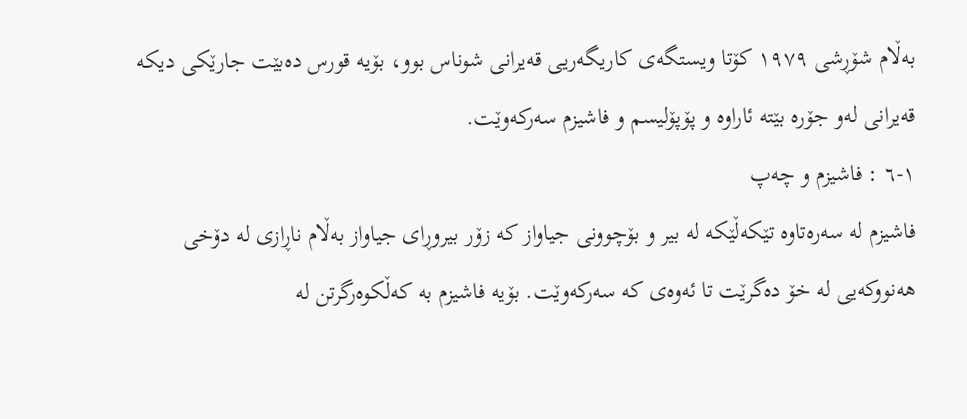بەڵام شۆڕشی ١٩٧٩ کۆتا ویستگەی کاریگەریی قەیرانی شوناس بوو، بۆیە قورس دەبێت جارێکی دیکە قەیرانی لەو جۆرە بێتە ئاراوە و پۆپۆلیسم و فاشیزم سەرکەوێت.
١-٦ : فاشیزم و چەپ
فاشیزم لە سەرەتاوە تێکەڵێکە لە بیر و بۆچوونی جیاواز کە زۆر بیروڕای جیاواز بەڵام ناڕازی لە دۆخی هەنووکەیی لە خۆ دەگرێت تا ئەوەی کە سەرکەوێت. بۆیە فاشیزم بە کەڵکوەرگرتن لە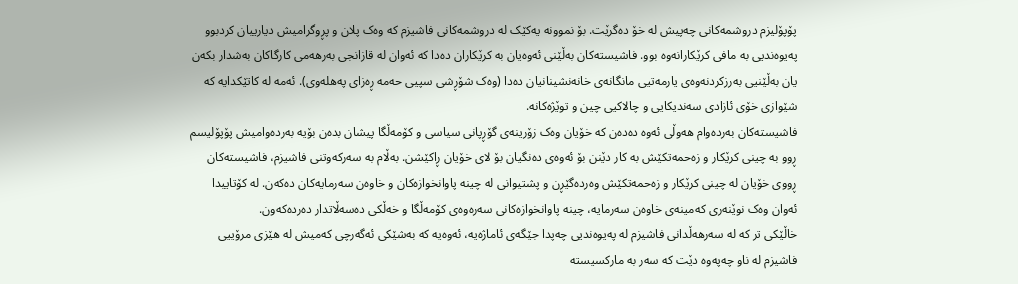پۆپۆلیزم دروشمەکانی چەپیش لە خۆ دەگرێت. بۆ نموونە یەکێک لە دروشمەکانی فاشیزم کە وەک پلان و پڕوگرامیش دیارییان کردبوو پەیوەندیی بە مافی کرێکارانەوە بوو. فاشیستەکان بەڵێنی ئەوەیان بە کرێکاران دەدا کە ئەوان لە قازانجی بەرهەمی کارگاکان بەشدار بکەن یان بەڵێنیی بەرزکردنەوەی یارمەتیی مانگانەی خانەنشینانیان دەدا (وەک شۆڕشی سپیی حەمە ڕەزای پەهلەوی). ئەمە لە کاتێکدایە کە شێوازی خۆی ئازادی سەندیکایی و چالاکیی چین و توێژەکانە.
فاشیستەکان بەردەوام هەوڵی ئەوە دەدەن کە خۆیان وەک زۆرینەی گۆڕپانی سیاسی و کۆمەڵگا پیشان بدەن بۆیە بەردەوامیش پۆپۆلیسم ڕوو بە چینی کرێکار و زەحمەتکێش بە کار دێنن بۆ ئەوەی دەنگیان بۆ لای خۆیان ڕاکێشن. بەڵام بە سەرکەوتنی فاشیزم، فاشیستەکان ڕووی خۆیان لە چینی کرێکار و زەحمەتکێش وەردەگێڕن و پشتیوانی لە چینە پاوانخوازەکان و خاوەن سەرمایەکان دەکەن. لە کۆتاییدا ئەوان وەک نوێنەری کەمینەی خاوەن سەرمایە، چینە پاوانخوازەکانی سەرەوەی کۆمەڵگا و خەڵکی دەسەڵاتدار دەردەکەون.
خاڵێکی تر کە لە سەرهەڵدانی فاشیزم لە پەیوەندیی چەپدا جێگەی ئاماژەیە، ئەوەیە کە بەشێکی ئەگەرچی کەمیش لە هێزی مرۆییی فاشیزم لە ناو چەپەوە دێت کە سەر بە مارکسیستە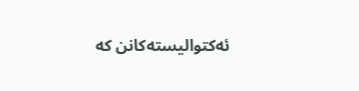ئەکتوالیستەکانن کە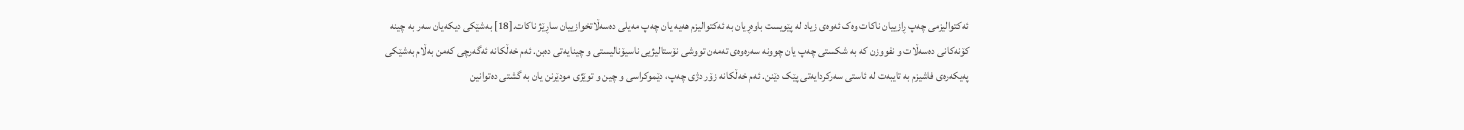ئەکتوالیزمی چەپ ڕازییان ناکات وەک ئەوەی زیاد لە پێویست باوەڕیان بە ئەکتوالیزم هەیە یان چەپ مەیلی دەسەڵاتخوازییان ساڕێژ ناکات.[18] بەشێکی دیکەیان سەر بە چینە کۆنەکانی دەسەڵات و نفووزن کە بە شکستی چەپ یان چوونە سەرەوەی تەمەن تووشی نۆستالیژیی ناسیۆنالیستی و چینایەتی دەبن. ئەم خەڵکانە ئەگەرچی کەمن بەڵام بەشێکی پەیکەرەی فاشیزم بە تایبەت لە ئاستی سەرکردایەتی پێک دێنن. ئەم خەڵکانە زۆر دژی چەپ، دێموکراسی و چین و توێژی مودێرنن یان بە گشتی دەتوانین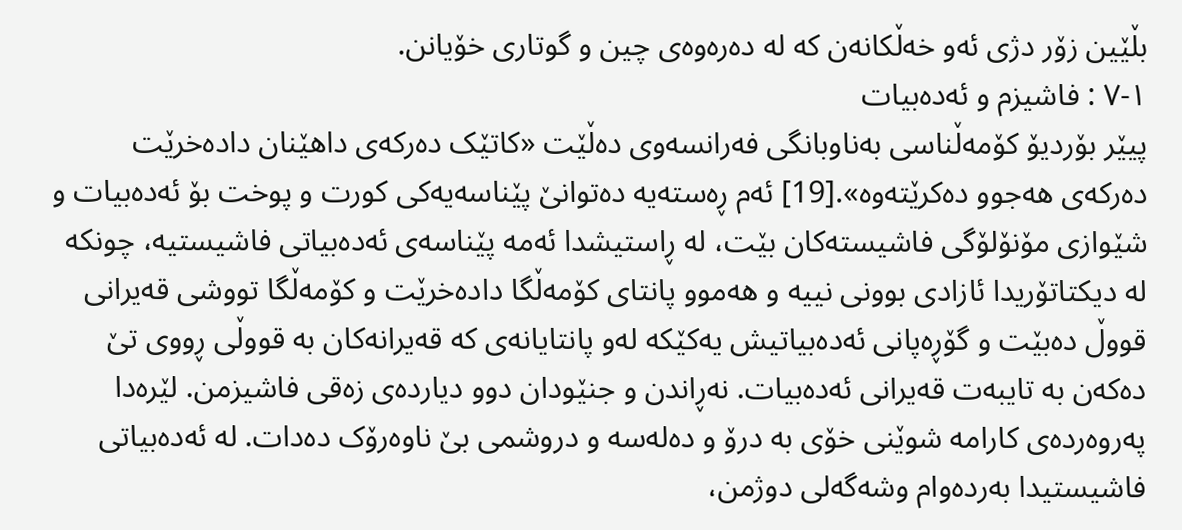بڵێین زۆر دژی ئەو خەڵکانەن کە لە دەرەوەی چین و گوتاری خۆیانن.
١-٧ : فاشیزم و ئەدەبیات
پیێر بۆردیۆ کۆمەڵناسی بەناوبانگی فەرانسەوی دەڵێت «کاتێک دەرکەی داهێنان دادەخرێت دەرکەی هەجوو دەکرێتەوە».[19] ئەم ڕەستەیە دەتوانێ پێناسەیەکی کورت و پوخت بۆ ئەدەبیات و شێوازی مۆنۆلۆگی فاشیستەکان بێت، لە ڕاستیشدا ئەمە پێناسەی ئەدەبیاتی فاشیستیە، چونکە لە دیکتاتۆریدا ئازادی بوونی نییە و هەموو پانتای کۆمەڵگا دادەخرێت و کۆمەڵگا تووشی قەیرانی قووڵ دەبێت و گۆڕەپانی ئەدەبیاتیش یەکێکە لەو پانتایانەی کە قەیرانەکان بە قووڵی ڕووی تێ دەکەن بە تایبەت قەیرانی ئەدەبیات. نەڕاندن و جنێودان دوو دیاردەی زەقی فاشیزمن. لێرەدا پەروەردەی کارامە شوێنی خۆی بە درۆ و دەلەسە و دروشمی بێ ناوەرۆک دەدات. لە ئەدەبیاتی فاشیستیدا بەردەوام وشەگەلی دوژمن،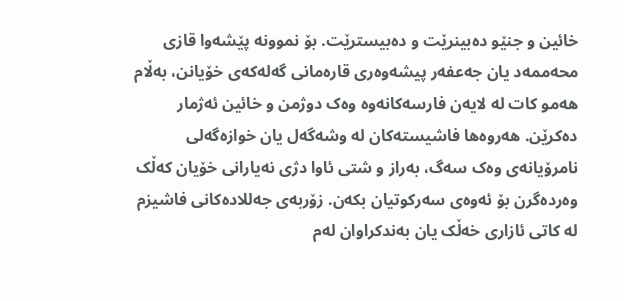خائین و جنێو دەبینرێت و دەبیسترێت. بۆ نموونە پێشەوا قازی محەممەد یان جەعفەر پیشەوەری قارەمانی گەلەکەی خۆیانن، بەڵام هەمو کات لە لایەن فارسەکانەوە وەک دوژمن و خائین ئەژمار دەکرێن. هەروەها فاشیستەکان لە وشەگەل یان خوازەگەلی نامرۆیانەی وەک سەگ، بەراز و شتی ئاوا دژی نەیارانی خۆیان کەڵک وەردەگرن بۆ ئەوەی سەرکوتیان بکەن. زۆربەی جەللادەکانی فاشیزم لە کاتی ئازاری خەڵک یان بەندکراوان لەم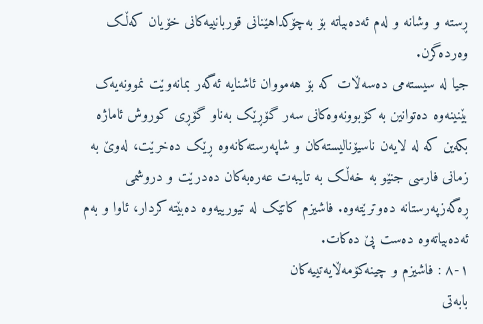ڕستە و وشانە و لەم ئەدەبیاتە بۆ بەچۆکداهێنانی قوربانییەکانی خۆیان کەڵک وەردەگرن.
جیا لە سیستەمی دەسەڵات کە بۆ هەمووان ئاشنایە ئەگەر بمانەوێت نموونەیەک بێنینەوە دەتوانین بە کۆبوونەوەکانی سەر گۆڕێک بەناو گۆڕی کوروش ئاماژە بکەین کە لە لایەن ناسیۆنالیستەکان و شاپەرستەکانەوە ڕێک دەخرێت، لەوێ بە زمانی فارسی جنێو بە خەڵک بە تایبەت عەرەبەکان دەدرێت و دروشمی ڕەگەزپەرستانە دەوترێتەوە. فاشیزم کاتێک لە تیورییەوە دەبێتە کردار، ئاوا و بەم ئەدەبیاتەوە دەست پێ دەکات.
١-٨ : فاشیزم و چینەکۆمەڵایەتییەکان
بابەتی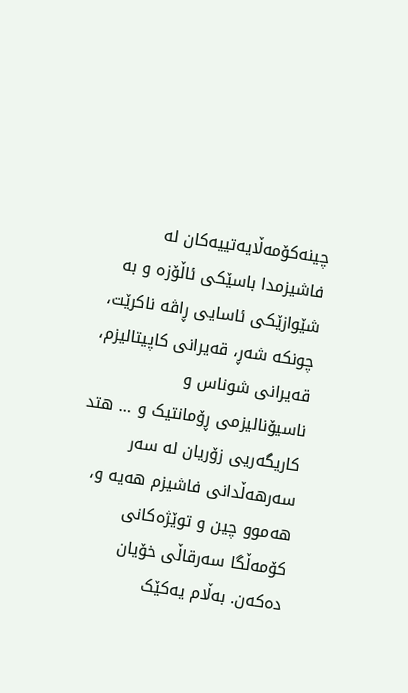چینەکۆمەڵایەتییەکان لە فاشیزمدا باسێکی ئاڵۆزە و بە شێوازێکی ئاسایی ڕاڤە ناکرێت، چونکە شەڕ، قەیرانی کاپیتالیزم، قەیرانی شوناس و ناسیۆنالیزمی ڕۆمانتیک و … هتد کاریگەریی زۆریان لە سەر سەرهەڵدانی فاشیزم هەیە و، هەموو چین و توێژەکانی کۆمەڵگا سەرقاڵی خۆیان دەکەن. بەڵام یەکێک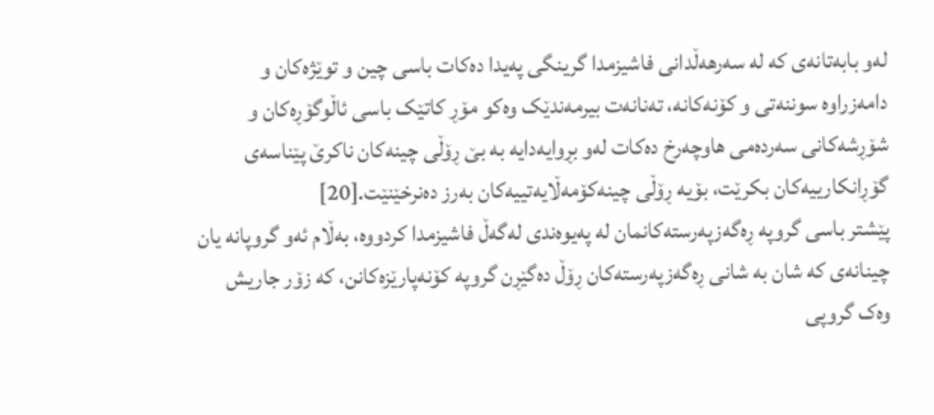لەو بابەتانەی کە لە سەرهەڵدانی فاشیزمدا گرینگی پەیدا دەکات باسی چین و توێژەکان و دامەزراوە سوننەتی و کۆنەکانە، تەنانەت بیرمەندێک وەکو مۆڕ کاتێک باسی ئاڵوگۆڕەکان و شۆڕشەکانی سەردەمی هاوچەرخ دەکات لەو بڕوایەدایە بە بێ ڕۆڵی چینەکان ناکرێ پێناسەی گۆڕانکارییەکان بکرێت، بۆیە ڕۆڵی چینەکۆمەڵایەتییەکان بەرز دەنرخێنێت.[20]
پێشتر باسی گروپە ڕەگەزپەرستەکانمان لە پەیوەندی لەگەڵ فاشیزمدا کردووە، بەڵام ئەو گروپانە یان چینانەی کە شان بە شانی ڕەگەزپەرستەکان ڕۆڵ دەگێڕن گروپە کۆنەپارێزەکانن، کە زۆر جاریش وەک گروپی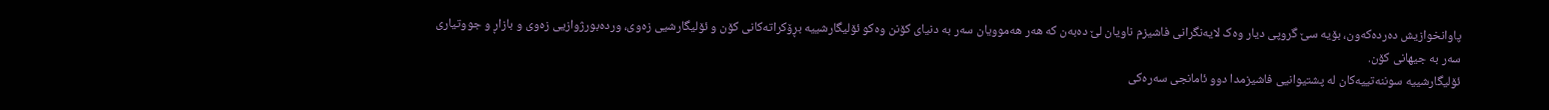پاوانخوازیش دەردەکەون، بۆیە سێ گروپی دیار وەک لایەنگرانی فاشیزم ناویان لێ دەبەن کە هەر هەموویان سەر بە دنیای کۆنن وەکو ئۆلیگارشییە بڕۆکراتەکانی کۆن و ئۆلیگارشیی زەوی، وردەبورژوازیی زەوی و بازاڕ و جووتیاری سەر بە جیهانی کۆن.
ئۆلیگارشییە سوننەتییەکان لە پشتیوانیی فاشیزمدا دوو ئامانجی سەرەکی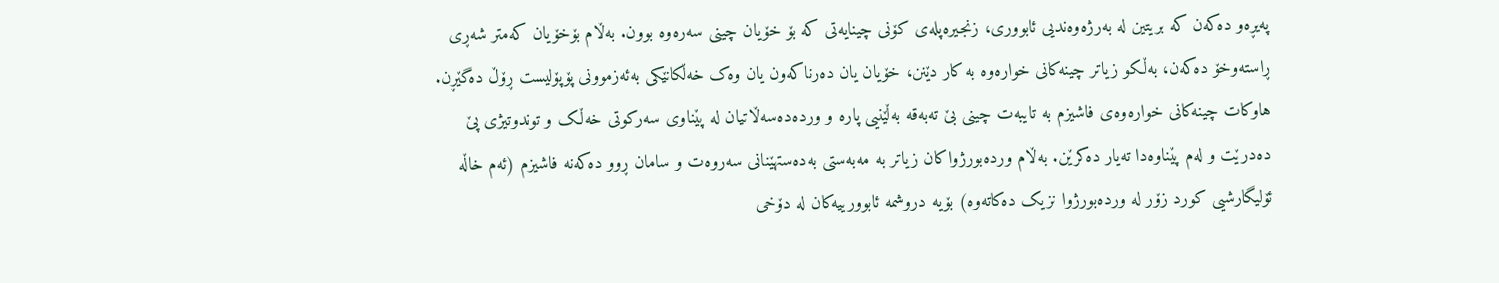پەیڕەو دەکەن کە بریتین لە بەرژەوەندیی ئابووری، زنجیرەپلەی کۆنی چینایەتی کە بۆ خۆیان چینی سەرەوە بوون. بەڵام بۆخۆیان کەمتر شەڕی ڕاستەوخۆ دەکەن، بەڵکو زیاتر چینەکانی خوارەوە بە کار دێنن، خۆیان یان دەرناکەون یان وەک خەڵکانێکی بەئەزموونی پۆپۆلیست ڕۆڵ دەگێڕن. هاوکات چینەکانی خوارەوەی فاشیزم بە تایبەت چینی بێ تەبەقە بەڵێنیی پارە و وردەدەسەڵاتیان لە پێناوی سەرکوتی خەڵک و توندوتیژی پێ دەدرێت و لەم پێناوەدا تەیار دەکرێن. بەڵام وردەبورژواکان زیاتر بە مەبەستی بەدەستهێنانی سەروەت و سامان ڕوو دەکەنە فاشیزم (ئەم خاڵە ئۆلیگارشیی کورد زۆر لە وردەبورژوا نزیک دەکاتەوە) بۆیە دروشمە ئابوورییەکان لە دۆخی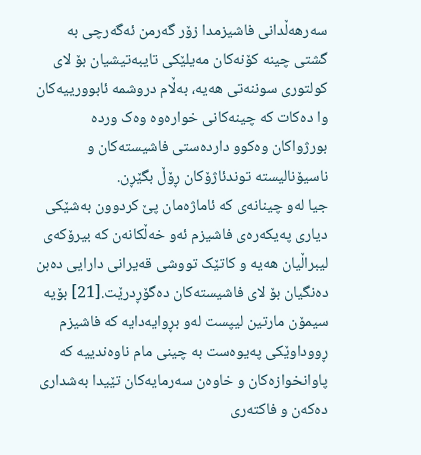سەرهەڵدانی فاشیزمدا زۆر گەرمن ئەگەرچی بە گشتی چینە کۆنەکان مەیلێکی تایبەتیشیان بۆ لای کولتوری سوننەتی هەیە، بەڵام دروشمە ئابوورییەکان وا دەکات کە چینەکانی خوارەوە وەک وردە بورژواکان وەکوو داردەستی فاشیستەکان و ناسیۆنالیستە توندئاژۆکان ڕۆڵ بگێڕن.
جیا لەو چینانەی کە ئاماژەمان پێ کردوون بەشێکی دیاری پەیکەرەی فاشیزم ئەو خەڵکانەن کە بیرۆکەی لیبراڵیان هەیە و کاتێک تووشی قەیرانی دارایی دەبن دەنگیان بۆ لای فاشیستەکان دەگۆڕدرێت.[21] بۆیە سیمۆن مارتین لیپست لەو بڕوایەدایە کە فاشیزم ڕووداوێکی پەیوەست بە چینی مام ناوەندییە کە پاوانخوازەکان و خاوەن سەرمایەکان تێیدا بەشداری دەکەن و فاکتەری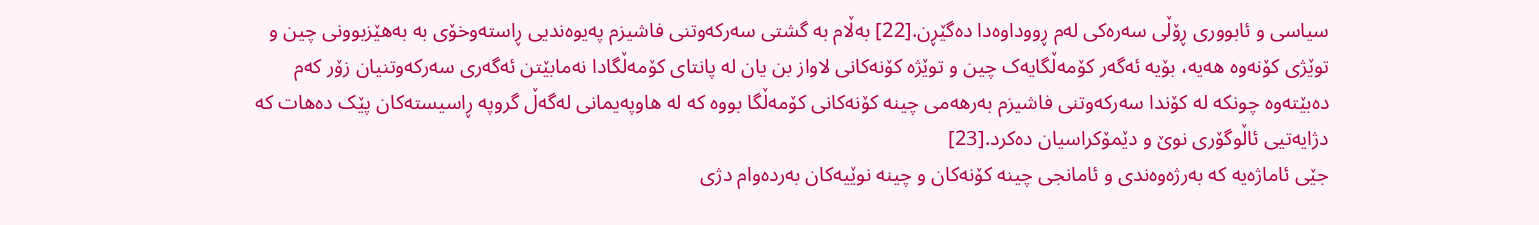سیاسی و ئابووری ڕۆڵی سەرەکی لەم ڕووداوەدا دەگێڕن.[22] بەڵام بە گشتی سەرکەوتنی فاشیزم پەیوەندیی ڕاستەوخۆی بە بەهێزبوونی چین و توێژی کۆنەوە هەیە، بۆیە ئەگەر کۆمەڵگایەک چین و توێژە کۆنەکانی لاواز بن یان لە پانتای کۆمەڵگادا نەمابێتن ئەگەری سەرکەوتنیان زۆر کەم دەبێتەوە چونکە لە کۆندا سەرکەوتنی فاشیزم بەرهەمی چینە کۆنەکانی کۆمەڵگا بووە کە لە هاوپەیمانی لەگەڵ گروپە ڕاسیستەکان پێک دەهات کە دژایەتیی ئاڵوگۆری نوێ و دێمۆکراسیان دەکرد.[23]
جێی ئاماژەیە کە بەرژەوەندی و ئامانجی چینە کۆنەکان و چینە نوێیەکان بەردەوام دژی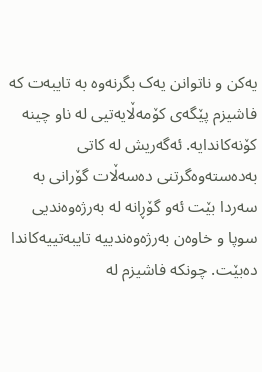یەکن و ناتوانن یەک بگرنەوە بە تایبەت کە فاشیزم پێگەی کۆمەڵایەتیی لە ناو چینە کۆنەکاندایە. ئەگەریش لە کاتی بەدەستەوەگرتنی دەسەڵات گۆرانی بە سەردا بێت ئەو گۆڕانە لە بەرژەوەندیی سوپا و خاوەن بەرژەوەندییە تایبەتییەکاندا دەبێت. چونکە فاشیزم لە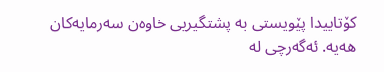کۆتاییدا پێویستی بە پشتگیریی خاوەن سەرمایەکان هەیە. ئەگەرچی لە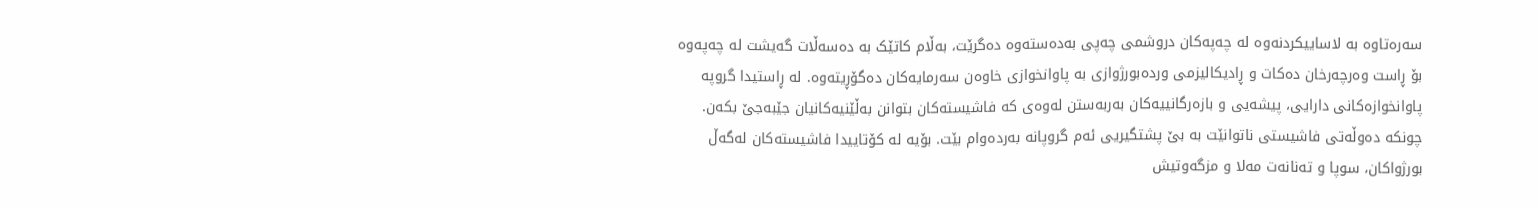سەرەتاوە بە لاساییکردنەوە لە چەپەکان دروشمی چەپی بەدەستەوە دەگرێت، بەڵام کاتێک بە دەسەڵات گەیشت لە چەپەوە بۆ ڕاست وەرچەرخان دەکات و ڕادیکالیزمی وردەبورژوازی بە پاوانخوازی خاوەن سەرمایەکان دەگۆڕیتەوە. لە ڕاستیدا گروپە پاوانخوازەکانی دارایی، پیشەیی و بازەرگانییەکان بەربەستن لەوەی کە فاشیستەکان بتوانن بەڵێنیەکانیان جێبەجێ بکەن. چونکە دەوڵەتی فاشیستی ناتوانێت بە بێ پشتگیریی ئەم گروپانە بەردەوام بێت. بۆیە لە کۆتاییدا فاشیستەکان لەگەڵ بورژواکان، سوپا و تەنانەت مەلا و مزگەوتیش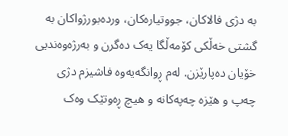بە دژی فالاکان، جووتیارەکان، وردەبورژواکان بە گشتی خەڵکی کۆمەڵگا یەک دەگرن و بەرژەوەندیی خۆیان دەپارێزن. لەم ڕوانگەیەوە فاشیزم دژی چەپ و هێزە چەپەکانە و هیچ ڕەوتێک وەک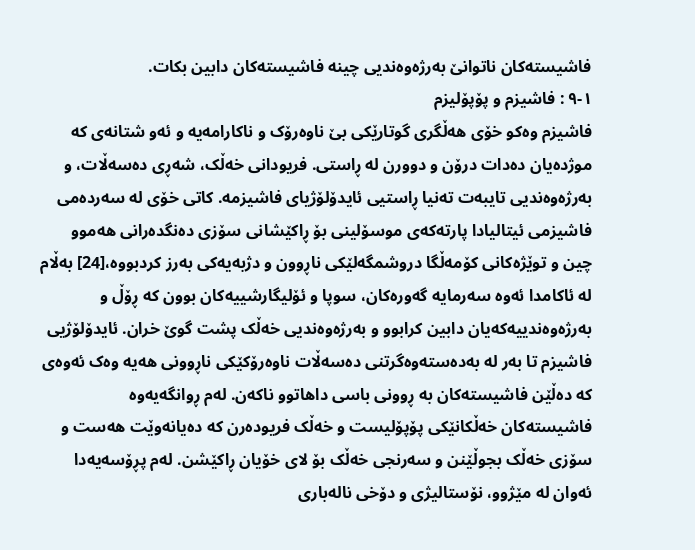فاشیستەکان ناتوانێ بەرژەوەندیی چینە فاشیستەکان دابین بکات.
١-٩ : فاشیزم و پۆپۆلیزم
فاشیزم وەکو خۆی هەڵگری گوتارێکی بێ ناوەرۆک و ناکارامەیە و ئەو شتانەی کە موژدەیان دەدات درۆن و دوورن لە ڕاستی. فریودانی خەڵک، شەڕی دەسەڵات، و بەرژەوەندیی تایبەت تەنیا ڕاستیی ئایدۆلۆژیای فاشیزمە. کاتی خۆی لە سەردەمی فاشیزمی ئیتالیادا پارتەکەی موسۆلینی بۆ ڕاکێشانی سۆزی دەنگدەرانی هەموو چین و توێژەکانی کۆمەڵگا دروشمگەلێکی ناڕوون و دژبەیەکی بەرز کردبووە،[24] بەڵام لە ئاکامدا ئەوە سەرمایە گەورەکان، سوپا و ئۆلیگارشییەکان بوون کە ڕۆڵ و بەرژەوەندییەکەیان دابین کرابوو و بەرژەوەندیی خەڵک پشت گوێ خران. ئایدۆلۆژیی فاشیزم تا بەر لە بەدەستەوەگرتنی دەسەڵات ناوەرۆکێکی ناڕوونی هەیە وەک ئەوەی کە دەڵێن فاشیستەکان بە ڕوونی باسی داهاتوو ناکەن. لەم ڕوانگەیەوە فاشیستەکان خەڵکانێکی پۆپۆلیست و خەڵک فریودەرن کە دەیانەوێت هەست و سۆزی خەڵک بجوڵێنن و سەرنجی خەڵک بۆ لای خۆیان ڕاکێشن. لەم پڕۆسەیەدا ئەوان لە مێژوو، نۆستالیژی و دۆخی نالەباری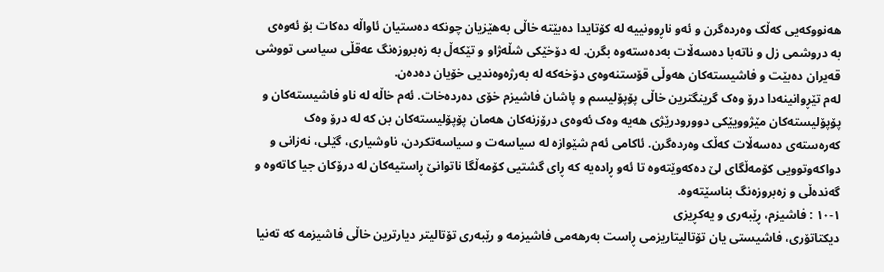هەنووکەیی کەڵک وەردەگرن و ئەو ناڕوونییە لە کۆتایدا دەبێتە خاڵی بەهێزیان چونکە دەستیان ئاواڵە دەکات بۆ ئەوەی بە دروشمی زل و ناتەبا دەسەڵات بەدەستەوە بگرن. لە دۆخێکی شڵەژاو و تێکەڵ بە زەبروزەنگ عەقڵی سیاسی تووشی قەیران دەبێت و فاشیستەکان هەوڵی قۆستنەوەی دۆخەکە لە بەرژەوەندیی خۆیان دەدەن.
لەم تێڕوانینەدا درۆ وەک گرینگترین خاڵی پۆپۆلیسم و پاشان فاشیزم خۆی دەردەخات. ئەم خاڵە لە ناو فاشیستەکان و پۆپۆلیستەکان مێژوویێکی دوورودرێژی هەیە وەک ئەوەی درۆزنەکان هەمان پۆپۆلیستەکان بن کە لە درۆ وەک کەرەستەی دەسەڵات کەڵک وەردەگرن. ئاکامی ئەم شێوازە لە سیاسەت و سیاسەتکردن، ناوشیاری، گێلی، نەزانی و دواکەوتوویی کۆمەڵگای لێ دەکەوێتەوە تا ئەو ڕادەیە کە ڕای گشتیی کۆمەڵگا ناتوانێ ڕاستیەکان لە درۆکان جیا کاتەوە و گەندەڵی و زەبروزەنگ بناسێتەوە.
١-١٠ : فاشیزم، ڕێبەری و یەکڕیزی
دیکتاتۆری، فاشیستی یان تۆتالیتاریزمی ڕاست بەرهەمی فاشیزمە و رێبەری تۆتالیتر دیارترین خاڵی فاشیزمە کە تەنیا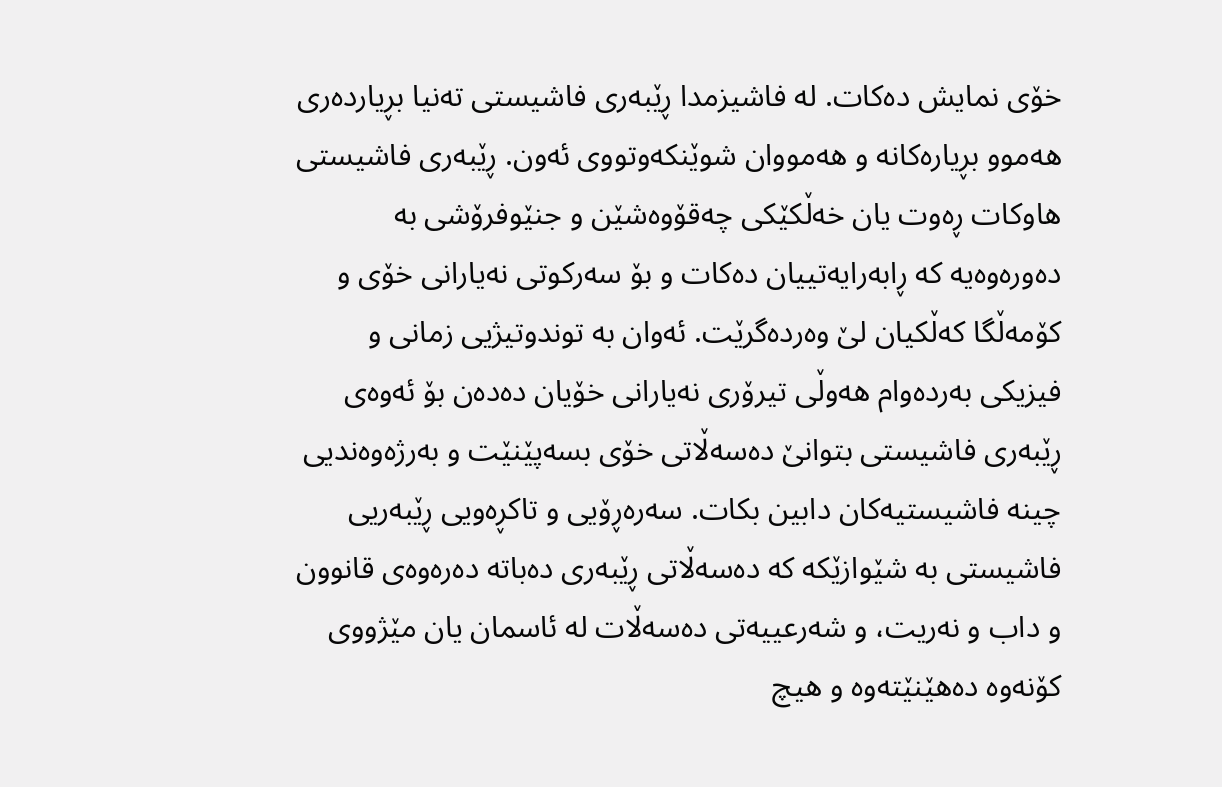خۆی نمایش دەکات. لە فاشیزمدا ڕێبەری فاشیستی تەنیا بڕیاردەری هەموو بڕیارەکانە و هەمووان شوێنکەوتووی ئەون. ڕێبەری فاشیستی هاوکات ڕەوت یان خەڵکێکی چەقۆوەشێن و جنێوفرۆشی بە دەورەوەیە کە ڕابەرایەتییان دەکات و بۆ سەرکوتی نەیارانی خۆی و کۆمەڵگا کەڵکیان لێ وەردەگرێت. ئەوان بە توندوتیژیی زمانی و فیزیکی بەردەوام هەوڵی تیرۆری نەیارانی خۆیان دەدەن بۆ ئەوەی ڕێبەری فاشیستی بتوانێ دەسەڵاتی خۆی بسەپێنێت و بەرژەوەندیی چینە فاشیستیەکان دابین بکات. سەرەڕۆیی و تاکڕەویی ڕێبەریی فاشیستی بە شێوازێکە کە دەسەڵاتی ڕێبەری دەباتە دەرەوەی قانوون و داب و نەریت، و شەرعییەتی دەسەڵات لە ئاسمان یان مێژووی کۆنەوە دەهێنێتەوە و هیچ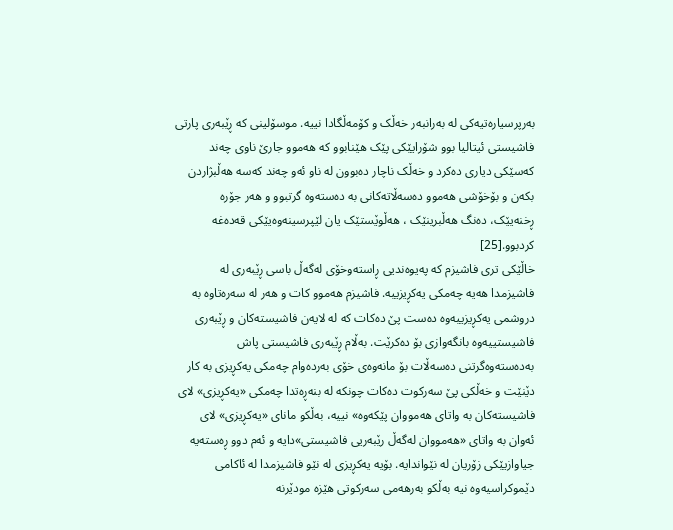بەرپرسیارەتیەکی لە بەرانبەر خەڵک و کۆمەڵگادا نییە. موسۆلینی کە ڕێبەری پارتی فاشیستی ئیتالیا بوو شۆرایێکی پێک هێنابوو کە هەموو جارێ ناوی چەند کەسێکی دیاری دەکرد و خەڵک ناچار دەبوون لە ناو ئەو چەند کەسە هەڵبژاردن بکەن و بۆخۆشی هەموو دەسەڵاتەکانی بە دەستەوە گرتبوو و هەر جۆرە ڕخنەیێک، دەنگ هەڵبرینێک ، هەڵوێستێک یان لێپرسینەوەیێکی قەدەغە کردبوو.[25]
خاڵێکی تری فاشیزم کە پەیوەندیی ڕاستەوخۆی لەگەڵ باسی ڕێبەری لە فاشیزمدا هەیە چەمکی یەکڕیزییە. فاشیزم هەموو کات و هەر لە سەرەتاوە بە دروشمی یەکڕیزییەوە دەست پێ دەکات کە لە لایەن فاشیستەکان و ڕێبەری فاشیستییەوە بانگەوازی بۆ دەکرێت. بەڵام ڕێبەری فاشیستی پاش بەدەستەوەگرتنی دەسەڵات بۆ مانەوەی خۆی بەردەوام چەمکی یەکڕیزی بە کار دێنێت و خەڵکی پێ سەرکوت دەکات چونکە لە بنەڕەتدا چەمکی «یەکڕیزی» لای فاشیستەکان بە واتای هەمووان پێکەوە» نییە، بەڵکو مانای «یەکڕیزی» لای ئەوان بە واتای «هەمووان لەگەڵ رێبەریی فاشیستی»دایە و ئەم دوو ڕەستەیە جیاوازیێکی زۆریان لە نێواندایە. بۆیە یەکڕیزی لە نێو فاشیزمدا لە ئاکامی دێموکراسیەوە نیە بەڵکو بەرهەمی سەرکوتی هێزە مودێرنە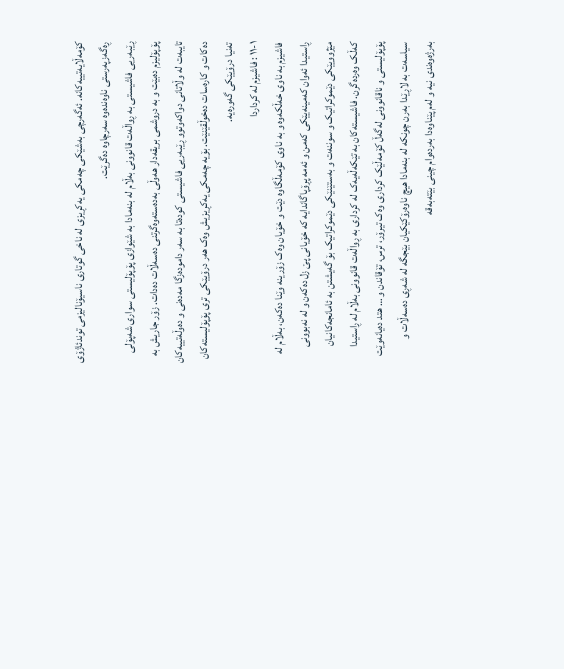کۆمەڵایەتییەکانە. ئەگەرچی بەشێکی چەمکی یەکڕیزی لە ناخی گوتاری ناسیۆنالیزمی توندئاژۆی ڕەگەزپەرستی ناوەندەوە سەرچاوە دەگرێت.
ڕێبەریی فاشیستی بە ڕواڵەت قانوونی بەڵام لە بنەمادا بە شێوازی پۆپۆلیستی سواری شەپۆلی پۆپۆلیزم دەبێت و بە دروشمی بریقەدار هەوڵی بەدەستەوەگرتنی دەسەڵات دەدات. زۆر جاریش بە تایبەت لە وڵاتانی دواکەوتوو ڕێبەریی فاشیستی کودەتا بە سەر دامودەزگا مەدەنی و دەوڵەتییەکان دەکات و کارەسات دەخوڵقێنێت. بۆیە چەمکی یەکڕیزیش وەک هەر درۆیێکی تری پۆپۆلیستەکان تەنیا درۆیێکی گەورەیە.
١-١١ : فاشیزم لە کرداردا
فاشیزم بە ناوی خەڵکەوە و بە ناوی کۆمەڵگاوە دێت و خۆیان وەک زۆرینە وێنا دەکەن، بەڵام لە ڕاستیدا ئەوان کەمینەیێکی کەمن و ئەمە پڕۆپاگاندایە کە خۆیانی پێ زل دەکەن و لە نەبوونی مێژوویێکی دێموکراتیک و سوننەت و بەستێنێکی دێموکراتیک بۆ گەیشتن بە ئامانجەکانیان کەڵک وەردەگرن. فاشیستەکان بە تێکەڵەیەک لە کرداری بە ڕواڵەت قانوونی بەڵام لە ڕاستیدا پۆپۆلیستی و ناقانوونی لەگەڵ کۆمەڵێک کرداری وەک تیرۆر، ترس، تۆقاندن و … هتد دەیانەوێت سیاسەت بە لاڕێدا بەرن چونکە لە بنەمادا هیچ ناوەرۆکێکیان بێجگە لە شەڕی دەسەڵات و بەرژەوەندی نیە و لەم پێناوەدا بەردەوام چینی بێتەبەقە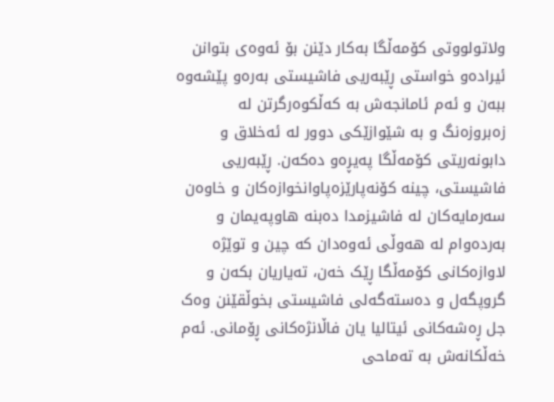ولاتولووتی کۆمەڵگا بەکار دێنن بۆ ئەوەی بتوانن ئیرادەو خواستی ڕێبەریی فاشیستی بەرەو پێشەوە ببەن و ئەم ئامانجەش بە کەڵکوەرگرتن لە زەبروزەنگ و بە شێوازێکی دوور لە ئەخلاق و دابونەریتی کۆمەڵگا پەیڕەو دەکەن. ڕێبەریی فاشیستی، چینە کۆنەپارێزەپاوانخوازەکان و خاوەن سەرمایەکان لە فاشیزمدا دەبنە هاوپەیمان و بەردەوام لە هەوڵی ئەوەدان کە چین و توێژە لاوازەکانی کۆمەڵگا ڕێک خەن، تەیاریان بکەن و گروپگەل و دەستەگەلی فاشیستی بخوڵقێنن وەک جل ڕەشەکانی ئیتالیا یان فاڵانژەکانی ڕۆمانی. ئەم خەڵکانەش بە تەماحی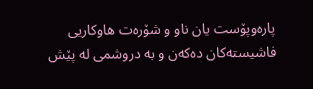پارەوپۆست یان ناو و شۆرەت هاوکاریی فاشیستەکان دەکەن و بە دروشمی لە پێش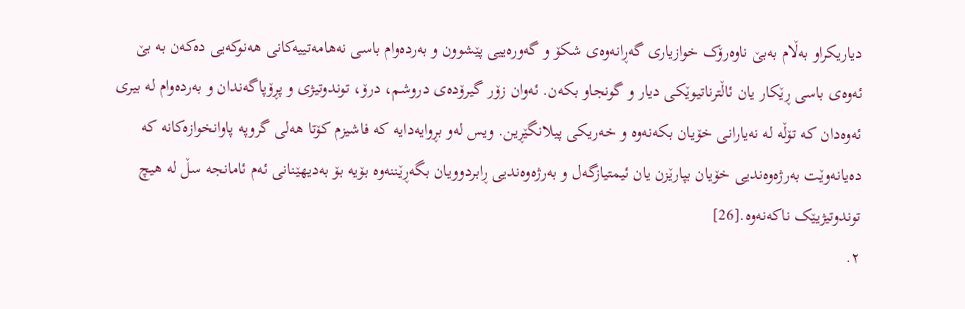دیاریکراو بەڵام بەبێ ناوەرۆک خوازیاری گەڕانەوەی شکۆ و گەورەییی پێشوون و بەردەوام باسی نەهامەتییەکانی هەنوکەیی دەکەن بە بێ ئەوەی باسی ڕێکار یان ئاڵترناتیوێکی دیار و گونجاو بکەن. ئەوان زۆر گیرۆدەی دروشم، درۆ، توندوتیژی و پڕۆپاگەندان و بەردەوام لە بیری ئەوەدان کە تۆڵە لە نەیارانی خۆیان بکەنەوە و خەریکی پیلانگێڕین. ویس لەو بڕوایەدایە کە فاشیزم کۆتا هەلی گروپە پاوانخوازەکانە کە دەیانەوێت بەرژەوەندیی خۆیان بپارێزن یان ئیمتیازگەل و بەرژەوەندیی ڕابردوویان بگەڕێننەوە بۆیە بۆ بەدیهێنانی ئەم ئامانجە سڵ لە هیچ توندوتیژیێک ناکەنەوە.[26]
٢.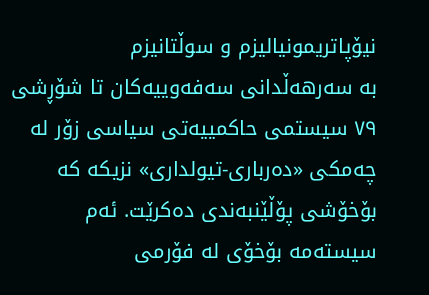نیۆپاتریمونیالیزم و سوڵتانیزم
بە سەرهەڵدانی سەفەوییەکان تا شۆڕشی ٧٩ سیستمی حاکمییەتی سیاسی زۆر لە چەمکی «دەرباری-تیولداری» نزیکە کە بۆخۆشی پۆڵێنبەندی دەکرێت. ئەم سیستەمە بۆخۆی لە فۆرمی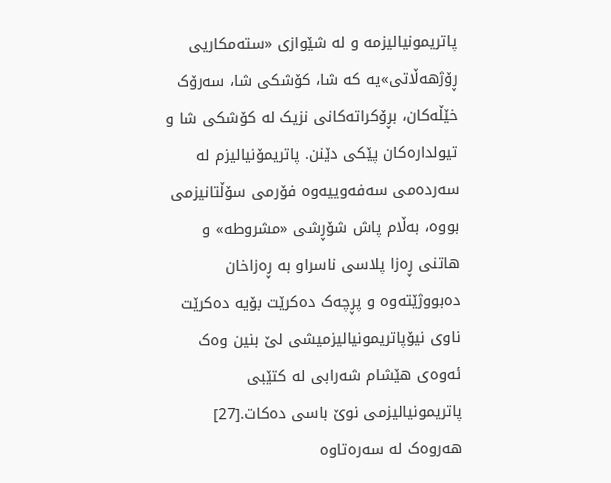پاتریمونیالیزمە و لە شێوازی «ستەمکاریی ڕۆژهەڵاتی»یە کە شا، کۆشکی شا، سەرۆک خێڵەکان، بڕۆکراتەکانی نزیک لە کۆشکی شا و تیولدارەکان پێکی دێنن. پاتریمۆنیالیزم لە سەردەمی سەفەوییەوە فۆرمی سۆڵتانیزمی بووە، بەڵام پاش شۆڕشی «مشروطە» و هاتنی ڕەزا پلاسی ناسراو بە ڕەزاخان دەبووژێتەوە و پڕچەک دەکرێت بۆیە دەکرێت ناوی نیۆپاتریمونیالیزمیشی لێ بنین وەک ئەوەی هێشام شەرابی لە کتێبی پاتریمونیالیزمی نوێ باسی دەکات.[27] هەروەک لە سەرەتاوە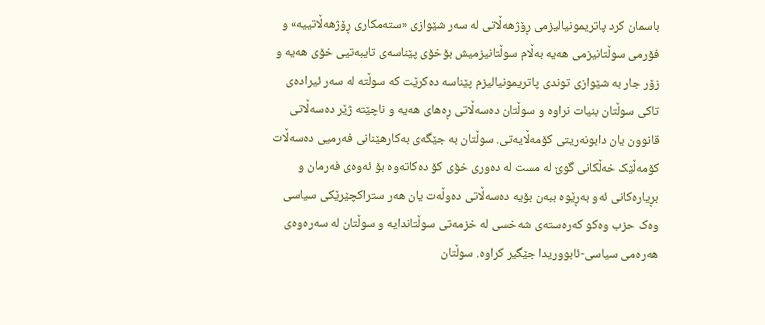باسمان کرد پاتریمونیالیزمی ڕۆژهەڵاتی لە سەر شێوازی «ستەمکاری ڕۆژهەڵاتییە» و فۆرمی سوڵتانیزمی هەیە بەڵام سوڵتانیزمیش بۆخۆی پێناسەی تایبەتیی خۆی هەیە و زۆر جار بە شێوازی توندی پاتریمونیالیزم پێناسە دەکرێت کە سوڵتە لە سەر ئیرادەی تاکی سوڵتان بنیات نراوە و سوڵتان دەسەڵاتی ڕەهای هەیە و ناچێتە ژێر دەسەڵاتی قانوون یان دابونەریتی کۆمەڵایەتی. سوڵتان بە جێگەی بەکارهێنانی فەرمیی دەسەڵات کۆمەڵێک خەڵکانی گوێ لە مست لە دەوری خۆی کۆ دەکاتەوە بۆ ئەوەی فەرمان و بڕیارەکانی ئەو بەڕێوە ببەن بۆیە دەسەڵاتی دەوڵەت یان هەر ستراکچێرێکی سیاسی وەک حزب وەکو کەرەستەی شەخسی لە خزمەتی سوڵتاندایە و سوڵتان لە سەرەوەی هەرەمی سیاسی-ئابووریدا جێگیر کراوە. سوڵتان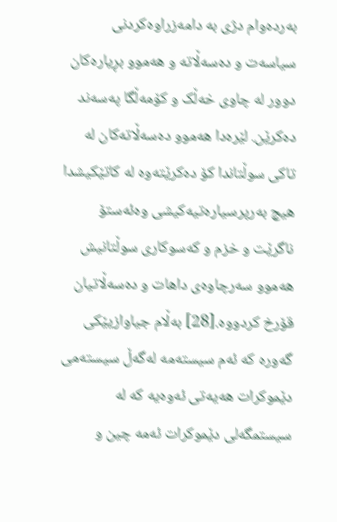بەردەوام دژی بە دامەزراوەکردنی سیاسەت و دەسەڵاتە و هەموو بڕیارەکان دوور لە چاوی خەڵک و کۆمەڵگا پەسەند دەکرێن. لێرەدا هەموو دەسەڵاتەکان لە تاکی سوڵتاندا کۆ دەکرێتەوە لە کاتێکیشدا هیچ بەرپرسیارەتیەکیشی وەئەستۆ ناگرێت و خزم و کەسوکاری سوڵتانیش هەموو سەرچاوەی داهات و دەسەڵاتیان قۆرخ کردووە.[28] بەڵام جیاوازیێکی گەورە کە ئەم سیستەمە لەگەڵ سیستەمی دێموکرات هەیەتی ئەوەیە کە لە سیستمگەلی دێموکرات ئەمە چین و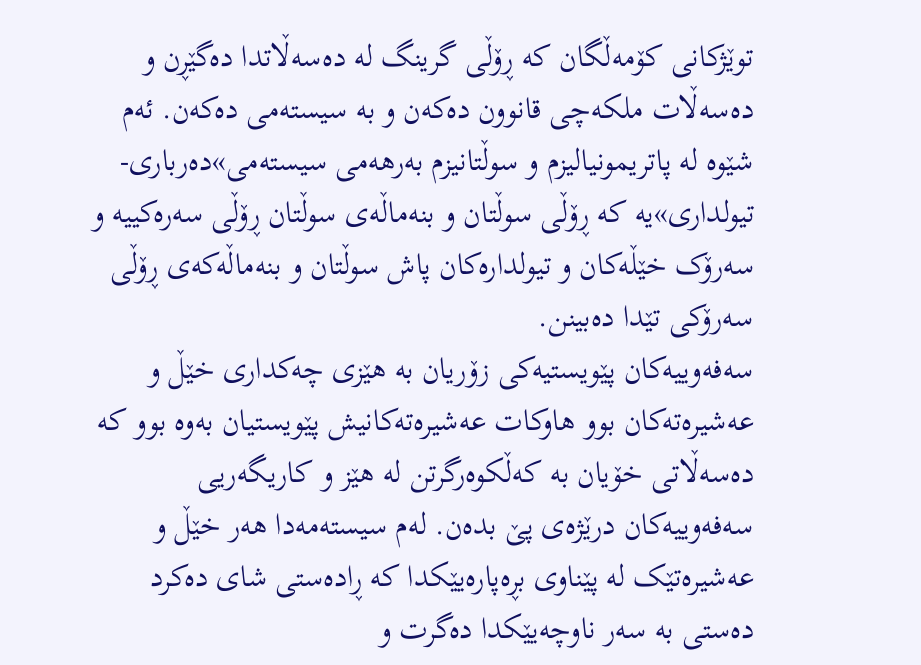توێژکانی کۆمەڵگان کە ڕۆڵی گرینگ لە دەسەڵاتدا دەگێڕن و دەسەڵات ملکەچی قانوون دەکەن و بە سیستەمی دەکەن. ئەم شێوە لە پاتریمونیالیزم و سوڵتانیزم بەرهەمی سیستەمی»دەرباری- تیولداری»یە کە ڕۆڵی سوڵتان و بنەماڵەی سوڵتان ڕۆڵی سەرەکییە و سەرۆک خێڵەکان و تیولدارەکان پاش سوڵتان و بنەماڵەکەی ڕۆڵی سەرۆکی تێدا دەبینن.
سەفەوییەکان پێویستیەکی زۆریان بە هێزی چەکداری خێڵ و عەشیرەتەکان بوو هاوکات عەشیرەتەکانیش پێویستیان بەوە بوو کە دەسەڵاتی خۆیان بە کەڵکوەرگرتن لە هێز و کاریگەریی سەفەوییەکان درێژەی پێ بدەن. لەم سیستەمەدا هەر خێڵ و عەشیرەتێک لە پێناوی بڕەپارەیێکدا کە ڕادەستی شای دەکرد دەستی بە سەر ناوچەیێکدا دەگرت و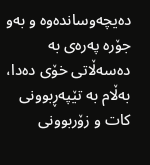دەیچەوساندەوە و بەو جۆرە پەرەی بە دەسەڵاتی خۆی دەدا، بەڵام بە تێپەڕبوونی کات و زۆربوونی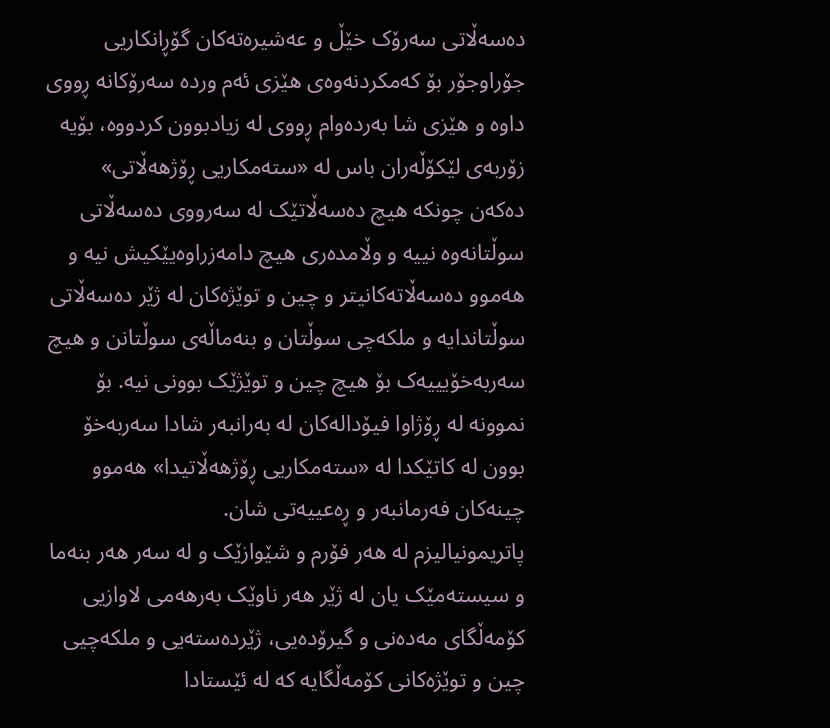دەسەڵاتی سەرۆک خێڵ و عەشیرەتەکان گۆڕانکاریی جۆراوجۆر بۆ کەمکردنەوەی هێزی ئەم وردە سەرۆکانە ڕووی داوە و هێزی شا بەردەوام ڕووی لە زیادبوون کردووە، بۆیە زۆربەی لێکۆڵەران باس لە «ستەمکاریی ڕۆژهەڵاتی» دەکەن چونکە هیچ دەسەڵاتێک لە سەرووی دەسەڵاتی سوڵتانەوە نییە و وڵامدەری هیچ دامەزراوەیێکیش نیە و هەموو دەسەڵاتەکانیتر و چین و توێژەکان لە ژێر دەسەڵاتی سوڵتاندایە و ملکەچی سوڵتان و بنەماڵەی سوڵتانن و هیچ سەربەخۆیییەک بۆ هیچ چین و توێژێک بوونی نیە. بۆ نموونە لە ڕۆژاوا فیۆدالەکان لە بەرانبەر شادا سەربەخۆ بوون لە کاتێکدا لە «ستەمکاریی ڕۆژهەڵاتیدا» هەموو چینەکان فەرمانبەر و ڕەعییەتی شان.
پاتریمونیالیزم لە هەر فۆرم و شێوازێک و لە سەر هەر بنەما و سیستەمێک یان لە ژێر هەر ناوێک بەرهەمی لاوازیی کۆمەڵگای مەدەنی و گیرۆدەیی، ژێردەستەیی و ملکەچیی چین و توێژەکانی کۆمەڵگایە کە لە ئێستادا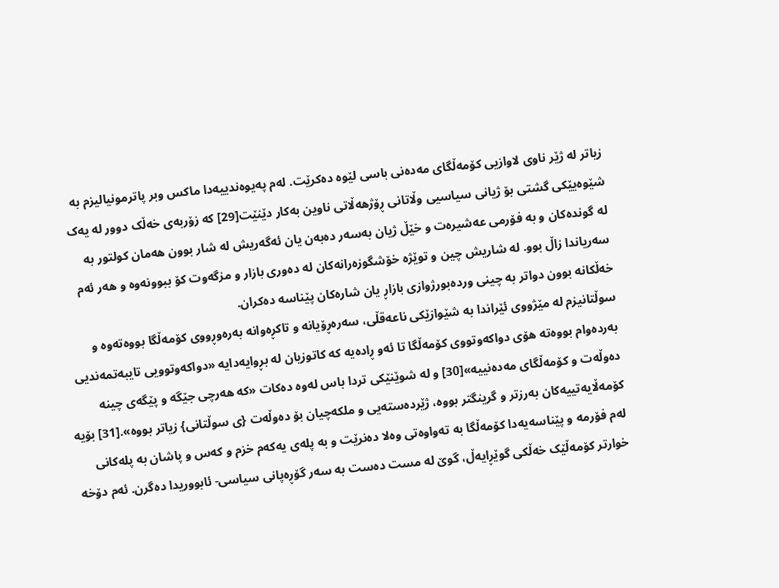زیاتر لە ژێر ناوی لاوازیی کۆمەڵگای مەدەنی باسی لێوە دەکرێت. لەم پەیوەندییەدا ماکس وبر پاترمونیالیزم بە شێوەیێکی گشتی بۆ ژیانی سیاسیی وڵاتانی ڕۆژهەڵاتی ناوین بەکار دێنێت[29] کە زۆربەی خەڵک دوور لە یەک لە گوندەکان و بە فۆرمی عەشیرەت و خێڵ ژیان بەسەر دەبەن یان ئەگەریش لە شار بوون هەمان کولتور بە سەریاندا زاڵ بوو. لە شاریش چین و توێژە خۆشگوزەرانەکان لە دەوری بازار و مزگەوت کۆ ببوونەوە و هەر ئەم خەڵکانە بوون دواتر بە چینی وردەبورژوازی بازاڕ یان شارەکان پێناسە دەکران.
سوڵتانیزم لە مێژووی ئێراندا بە شێوازێکی ناعەقڵی، سەرەڕۆیانە و تاکڕەوانە بەرەوڕووی کۆمەڵگا بووەتەوە و بەردەوام بووەتە هۆی دواکەوتووی کۆمەڵگا تا ئەو ڕادەیە کە کاتوزیان لە بڕوایەدایە «دواکەوتوویی تایبەتمەندیی دەوڵەت و کۆمەڵگای مەدەنییە»[30] و لە شوێنێکی تردا باس لەوە دەکات «کە هەرچی جێگە و پێگەی چینە کۆمەڵایەتییەکان بەرزتر و گرینگتر بووە، ژێردەستەیی و ملکەچیان بۆ دەوڵەت {ی سوڵتانی} زیاتر بووە».[31] بۆیە لەم فۆرمە و پێناسەیەدا کۆمەڵگا بە تەواوەتی وەلا دەنرێت و بە پلەی یەکەم خزم و کەس و پاشان بە پلەکانی خوارتر کۆمەڵێک خەڵکی گوێڕایەڵ، گوێ لە مست دەست بە سەر گۆڕەپانی سیاسی- ئابووریدا دەگرن. ئەم دۆخە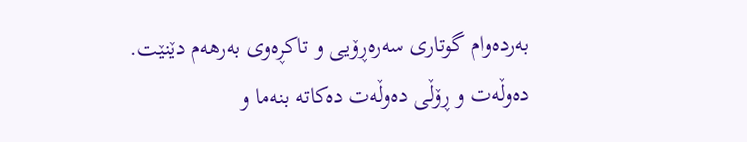بەردەوام گوتاری سەرەڕۆیی و تاکڕەوی بەرهەم دێنێت. دەوڵەت و ڕۆڵی دەوڵەت دەکاتە بنەما و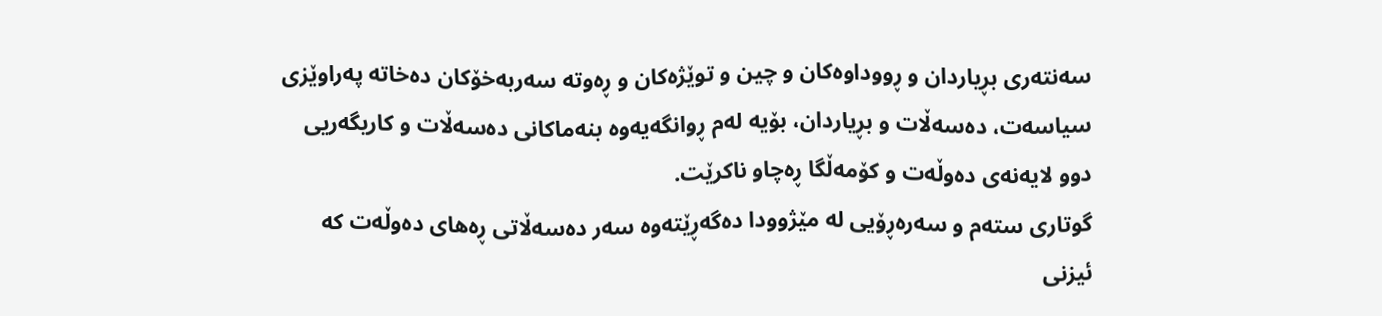سەنتەری بڕیاردان و ڕووداوەکان و چین و توێژەکان و ڕەوتە سەربەخۆکان دەخاتە پەراوێزی سیاسەت، دەسەڵات و بڕیاردان، بۆیە لەم ڕوانگەیەوە بنەماکانی دەسەڵات و کاریگەریی دوو لایەنەی دەوڵەت و کۆمەڵگا ڕەچاو ناکرێت.
گوتاری ستەم و سەرەڕۆیی لە مێژوودا دەگەڕێتەوە سەر دەسەڵاتی ڕەهای دەوڵەت کە ئیزنی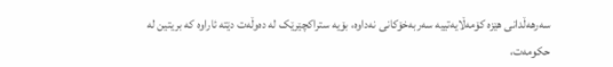سەرهەڵدانی هێزە کۆمەڵایەتییە سەربەخۆکانی نەداوە، بۆیە ستراکچێرێک لە دەوڵەت دێتە ئاراوە کە بریتین لە حکومەت،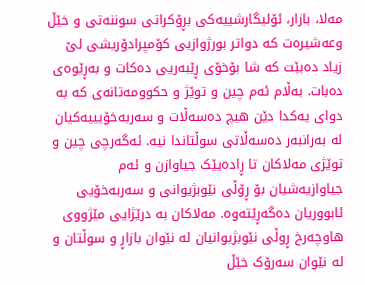مەلا، بازار، ئۆلیگارشییەکی بڕۆکراتی سوننەتی و خێڵ وعەشیرەت کە دواتر بورژوازیی کۆمپرادۆریشی لێ زیاد دەبێت کە شا بۆخۆی ڕێبەریی دەکات و بەڕێوەی دەبات. بەڵام ئەم چین و توێژ و حکوومەتانەی کە بە دوای یەکدا دێن هیچ دەسەڵات و سەربەخۆیییەکیان لە بەرانبەر دەسەڵاتی سوڵتاندا نیە. ئەگەرچی چین و توێژی مەلاکان تا ڕادەیێک جیاوازن و ئەم جیاوازیەشیان بۆ ڕۆڵی نێوبژیوانی و سەربەخۆیی ئابووریان دەگەڕێتەوە. مەلاکان بە درێژایی مێژووی هاوچەرخ ڕوڵی نێوبژیوانیان لە نێوان بازاڕ و سوڵتان و لە نێوان سەرۆک خێڵ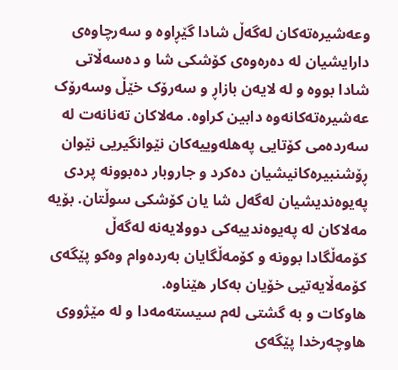وعەشیرەتەکان لەگەڵ شادا گێڕاوە و سەرچاوەی دارایشیان لە دەرەوەی کۆشکی شا و دەسەڵاتی شادا بووە و لە لایەن بازاڕ و سەرۆک خێڵ وسەرۆک عەشیرەتەکانەوە دابین کراوە. مەلاکان تەنانەت لە سەردەمی کۆتایی پەهلەوییەکان نێوانگیریی نێوان ڕۆشنبیرەکانیشیان دەکرد و جاروبار دەبوونە پردی پەیوەندیشیان لەگەل شا یان کۆشکی سوڵتان. بۆیە مەلاکان لە پەیوەندییەکی دوولایەنە لەگەڵ کۆمەڵگادا بوونە و کۆمەڵگایان بەردەوام وەکو پێگەی کۆمەڵایەتیی خۆیان بەکار هێناوە.
هاوکات و بە گشتی لەم سیستەمەدا و لە مێژووی هاوچەرخدا پێگەی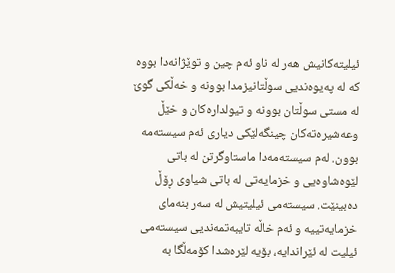ئیلیتەکانیش هەر لە ناو ئەم چین و توێژانەدا بووە کە لە پەیوەندیی سوڵتانیزمدا بوونە و خەڵکی گوێ لە مستی سوڵتان بوونە و تیولدارەکان و خێڵ وعەشیرەتەکان چینگەلێکی دیاری ئەم سیستەمە بوون. لەم سیستەمەدا ماستاوگرتن لە باتی لێوەشاوەیی و خزمایەتی لە باتی شیاوی ڕۆڵ دەبینێت. سیستەمی ئیلیتیش لە سەر بنەمای خزمایەتییە و ئەم خاڵە تایبەتمەندیی سیستەمی ئیلیت لە ئێراندایە، بۆیە لێرەشدا کۆمەڵگا بە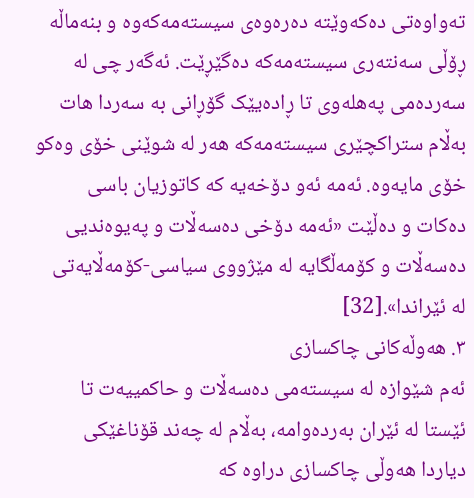تەواوەتی دەکەوێتە دەرەوەی سیستەمەکەوە و بنەماڵە ڕۆڵی سەنتەری سیستەمەکە دەگێڕێت. ئەگەر چی لە سەردەمی پەهلەوی تا ڕادەیێک گۆڕانی بە سەردا هات بەڵام ستراکچێری سیستەمەکە هەر لە شوێنی خۆی وەکو خۆی مایەوە. ئەمە ئەو دۆخەیە کە کاتوزیان باسی دەکات و دەڵێت «ئەمە دۆخی دەسەڵات و پەیوەندیی دەسەڵات و کۆمەڵگایە لە مێژووی سیاسی-کۆمەڵایەتی لە ئێراندا».[32]
٣. هەوڵەکانی چاکسازی
ئەم شێوازە لە سیستەمی دەسەڵات و حاکمییەت تا ئێستا لە ئێران بەردەوامە، بەڵام لە چەند قۆناغێکی دیاردا هەوڵی چاکسازی دراوە کە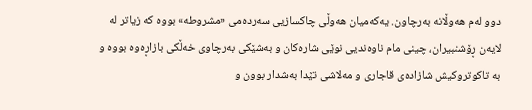دوو لەم هەوڵانە بەرچاون. یەکەمیان هەوڵی چاکسازیی سەردەمی «مشروطە» بووە کە زیاتر لە لایەن ڕۆشنبیران، چینی مام ناوەندیی نوێی شارەکان و بەشێکی بەرچاوی خەڵکی بازاڕەوە بووە و بە تاکوتروکیش شازادەی قاجاری و مەلاشی تێدا بەشدار بوون و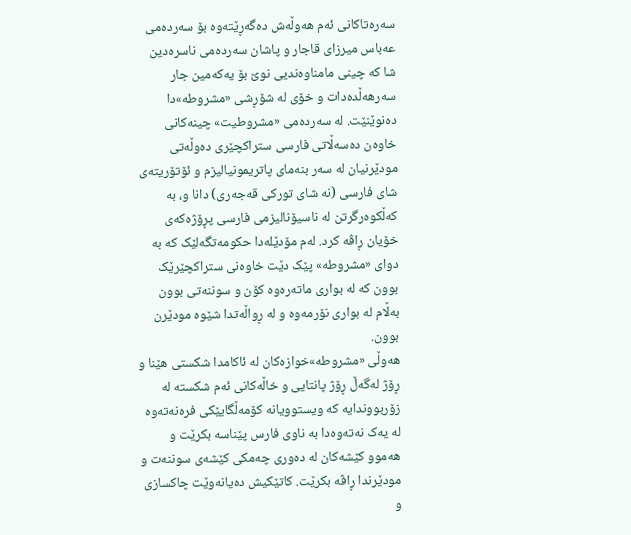سەرەتاکانی ئەم هەوڵەش دەگەڕێتەوە بۆ سەردەمی عەباس میرزای قاجار و پاشان سەردەمی ناسرەدین شا کە چینی مامناوەندیی نوێ بۆ یەکەمین جار سەرهەڵدەدات و خۆی لە شۆڕشی «مشروطە»دا دەنوێنێت. لە سەردەمی «مشروطیت» چینەکانی خاوەن دەسەڵاتی فارسی ستراکچێری دەوڵەتی مودێرنیان لە سەر بنەمای پاتریمونیالیزم و ئۆتۆریتەی شای فارسی (نە شای تورکی قەجەری) دانا و، بە کەڵکوەرگرتن لە ناسیۆنالیزمی فارسی پڕۆژەکەی خۆیان ڕاڤە کرد. لەم مۆدێلەدا حکومەتگەلێک کە بە دوای «مشروطە» پێک دێت خاوەنی ستراکچێرێک بوون کە لە بواری ماتەرەوە کۆن و سوننەتی بوون بەڵام لە بواری نۆرمەوە و لە ڕواڵەتدا شێوە مودێرن بوون.
هەوڵی «مشروطە»خوازەکان لە ئاکامدا شکستی هێنا و ڕۆژ لەگەڵ ڕۆژ پانتایی و خاڵەکانی ئەم شکستە لە زۆربووندایە کە ویستوویانە کۆمەڵگایێکی فرەنەتەوە لە یەک نەتەوەدا بە ناوی فارس پێناسە بکرێت و هەموو کێشەکان لە دەوری چەمکی کێشەی سوننەت و مودێرندا ڕاڤە بکرێت. کاتێکیش دەیانەوێت چاکسازی و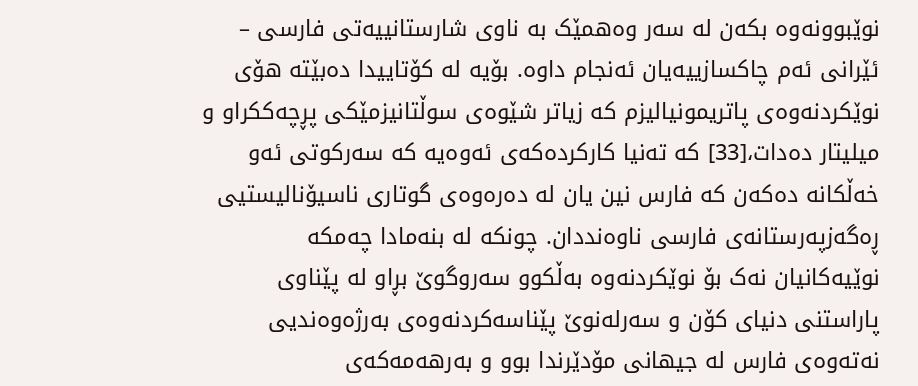نوێبوونەوە بکەن لە سەر وەهمێک بە ناوی شارستانییەتی فارسی – ئێرانی ئەم چاکسازییەیان ئەنجام داوە. بۆیە لە کۆتاییدا دەبێتە هۆی نوێکردنەوەی پاتریمونیالیزم کە زیاتر شێوەی سوڵتانیزمێکی پڕچەککراو و میلیتار دەدات،[33] کە تەنیا کارکردەکەی ئەوەیە کە سەرکوتی ئەو خەڵکانە دەکەن کە فارس نین یان لە دەرەوەی گوتاری ناسیۆنالیستیی ڕەگەزپەرستانەی فارسی ناوەنددان. چونکە لە بنەمادا چەمکە نوێیەکانیان نەک بۆ نوێکردنەوە بەڵکوو سەروگوێ بڕاو لە پێناوی پاراستنی دنیای کۆن و سەرلەنوێ پێناسەکردنەوەی بەرژەوەندیی نەتەوەی فارس لە جیهانی مۆدێرندا بوو و بەرهەمەکەی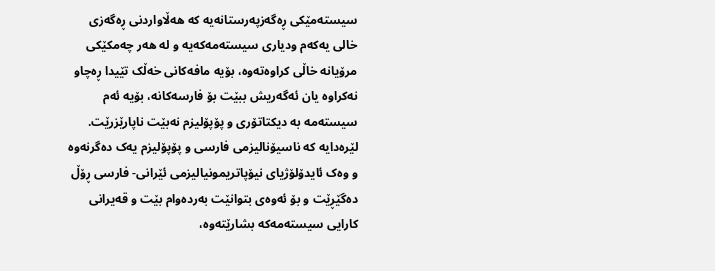سیستەمێکی ڕەگەزپەرستانەیە کە هەڵاواردنی ڕەگەزی خالی یەکەم ودیاری سیستەمەکەیە و لە هەر چەمکێکی مرۆیانە خاڵی کراوەتەوە، بۆیە مافەکانی خەڵک تێیدا ڕەچاو نەکراوە یان ئەگەریش ببێت بۆ فارسەکانە، بۆیە ئەم سیستەمە بە دیکتاتۆری و پۆپۆلیزم نەبێت ناپارێزرێت. لێرەدایە کە ناسیۆنالیزمی فارسی و پۆپۆلیزم یەک دەگرنەوە و وەک ئایدۆلۆژیای نیۆپاتریمونیالیزمی ئێرانی- فارسی ڕۆڵ دەگێڕێت و بۆ ئەوەی بتوانێت بەردەوام بێت و قەیرانی کارایی سیستەمەکە بشارێتەوە،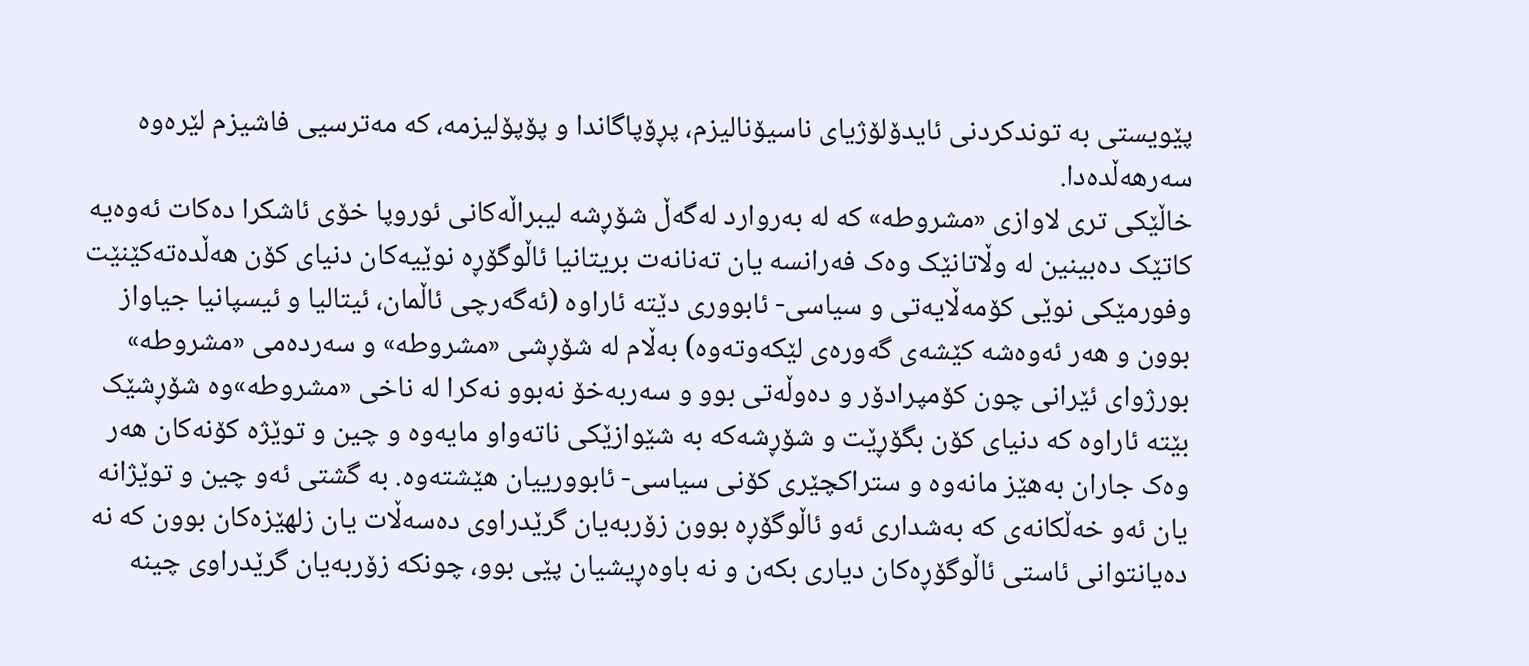پێویستی بە توندکردنی ئایدۆلۆژیای ناسیۆنالیزم، پڕۆپاگاندا و پۆپۆلیزمە، کە مەترسیی فاشیزم لێرەوە سەرهەڵدەدا.
خاڵێکی تری لاوازی «مشروطە» کە لە بەروارد لەگەڵ شۆڕشە لیبراڵەکانی ئوروپا خۆی ئاشکرا دەکات ئەوەیە کاتێک دەبینین لە وڵاتانێک وەک فەرانسە یان تەنانەت بریتانیا ئاڵوگۆڕە نوێیەکان دنیای کۆن هەڵدەتەکێنێت وفورمێکی نوێی کۆمەڵایەتی و سیاسی- ئابووری دێتە ئاراوە (ئەگەرچی ئاڵمان، ئیتالیا و ئیسپانیا جیاواز بوون و هەر ئەوەشە کێشەی گەورەی لێکەوتەوە) بەڵام لە شۆڕشی «مشروطە» و سەردەمی «مشروطە» بورژوای ئێرانی چون کۆمپرادۆر و دەوڵەتی بوو و سەربەخۆ نەبوو نەکرا لە ناخی «مشروطە»وە شۆڕشێک بێتە ئاراوە کە دنیای کۆن بگۆڕێت و شۆڕشەکە بە شێوازێکی ناتەواو مایەوە و چین و توێژە کۆنەکان هەر وەک جاران بەهێز مانەوە و ستراکچێری کۆنی سیاسی- ئابوورییان هێشتەوە. بە گشتی ئەو چین و توێژانە یان ئەو خەڵکانەی کە بەشداری ئەو ئاڵوگۆڕە بوون زۆربەیان گرێدراوی دەسەڵات یان زلهێزەکان بوون کە نە دەیانتوانی ئاستی ئاڵوگۆڕەکان دیاری بکەن و نە باوەڕیشیان پێی بوو، چونکە زۆربەیان گرێدراوی چینە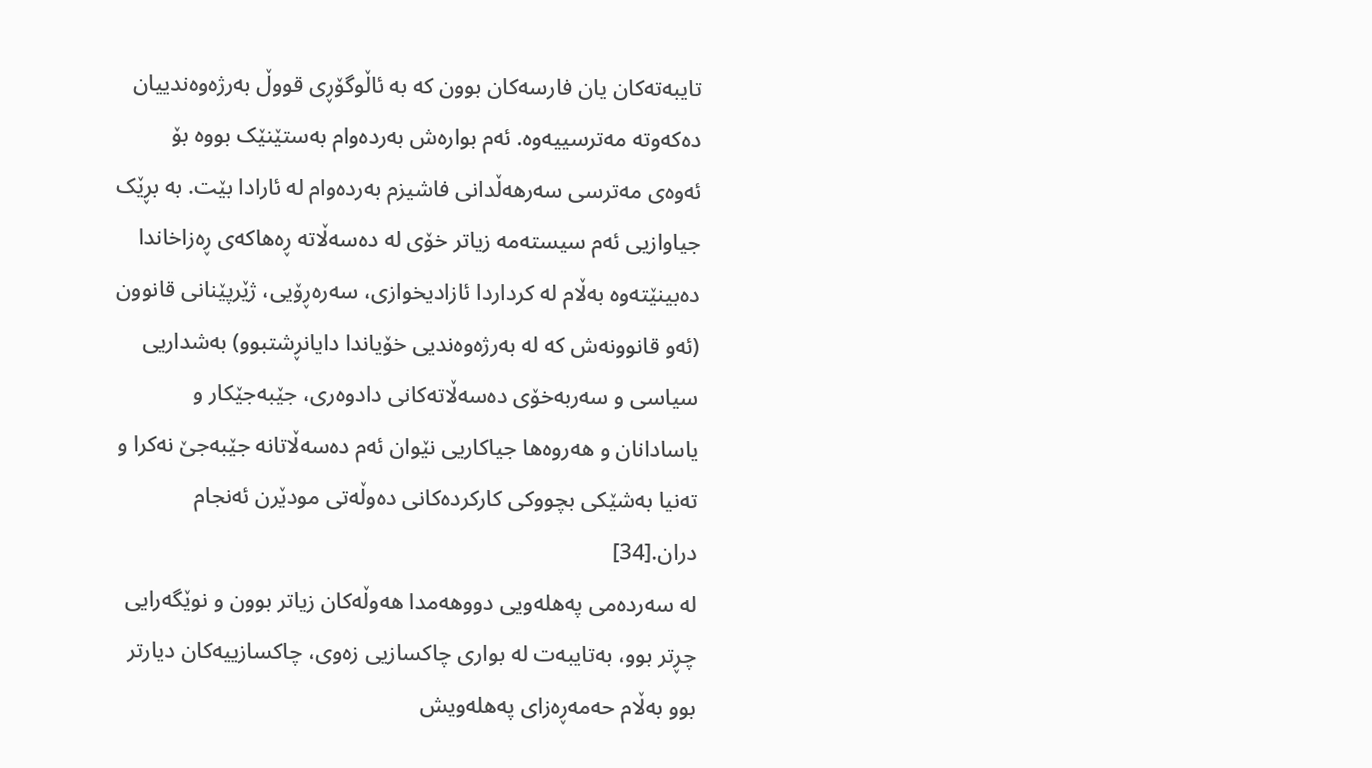تایبەتەکان یان فارسەکان بوون کە بە ئاڵوگۆڕی قووڵ بەرژەوەندییان دەکەوتە مەترسییەوە. ئەم بوارەش بەردەوام بەستێنێک بووە بۆ ئەوەی مەترسی سەرهەڵدانی فاشیزم بەردەوام لە ئارادا بێت. بە بڕێک جیاوازیی ئەم سیستەمە زیاتر خۆی لە دەسەڵاتە ڕەهاکەی ڕەزاخاندا دەبینێتەوە بەڵام لە کرداردا ئازادیخوازی، سەرەڕۆیی، ژێرپێنانی قانوون (ئەو قانوونەش کە لە بەرژەوەندیی خۆیاندا دایانڕشتبوو) بەشداریی سیاسی و سەربەخۆی دەسەڵاتەکانی دادوەری، جێبەجێکار و یاسادانان و هەروەها جیاکاریی نێوان ئەم دەسەڵاتانە جێبەجێ نەکرا و تەنیا بەشێکی بچووکی کارکردەکانی دەوڵەتی مودێرن ئەنجام دران.[34]
لە سەردەمی پەهلەویی دووهەمدا هەوڵەکان زیاتر بوون و نوێگەرایی چڕتر بوو، بەتایبەت لە بواری چاکسازیی زەوی، چاکسازییەکان دیارتر بوو بەڵام حەمەڕەزای پەهلەویش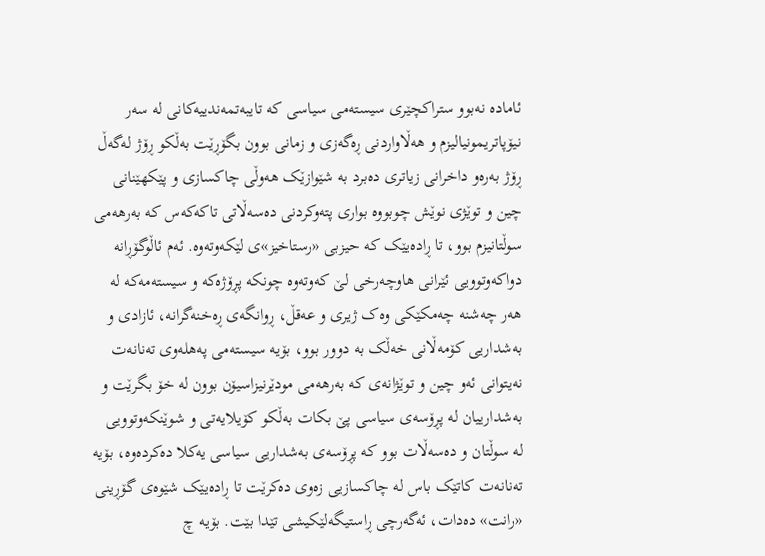ئامادە نەبوو ستراکچێری سیستەمی سیاسی کە تایبەتمەندییەکانی لە سەر نیۆپاتریمونیالیزم و هەڵاواردنی ڕەگەزی و زمانی بوون بگۆڕێت بەڵکو ڕۆژ لەگەڵ ڕۆژ بەرەو داخرانی زیاتری دەبرد بە شێوازێک هەوڵی چاکسازی و پێکهێنانی چین و توێژی نوێش چوبووە بواری پتەوکردنی دەسەڵاتی تاکەکەس کە بەرهەمی سوڵتانیزم بوو، تا ڕادەیێک کە حیزبی «رستاخیز»ی لێکەوتەوە. ئەم ئاڵوگۆڕانە دواکەوتوویی ئێرانی هاوچەرخی لێ کەوتەوە چونکە پڕۆژەکە و سیستەمەکە لە هەر چەشنە چەمکێکی وەک ژیری و عەقڵ، ڕوانگەی ڕەخنەگرانە، ئازادی و بەشداریی کۆمەڵانی خەڵک بە دوور بوو، بۆیە سیستەمی پەهلەوی تەنانەت نەیتوانی ئەو چین و توێژانەی کە بەرهەمی مودێرنیزاسیۆن بوون لە خۆ بگرێت و بەشدارییان لە پڕۆسەی سیاسی پێ بکات بەڵکو کۆیلایەتی و شوێنکەوتوویی لە سوڵتان و دەسەڵات بوو کە پڕۆسەی بەشداریی سیاسی یەکلا دەکردەوە، بۆیە تەنانەت کاتێک باس لە چاکسازیی زەوی دەکرێت تا ڕادەیێک شێوەی گۆڕینی «رانت» دەدات، ئەگەرچی ڕاستیگەلێکیشی تێدا بێت. بۆیە چ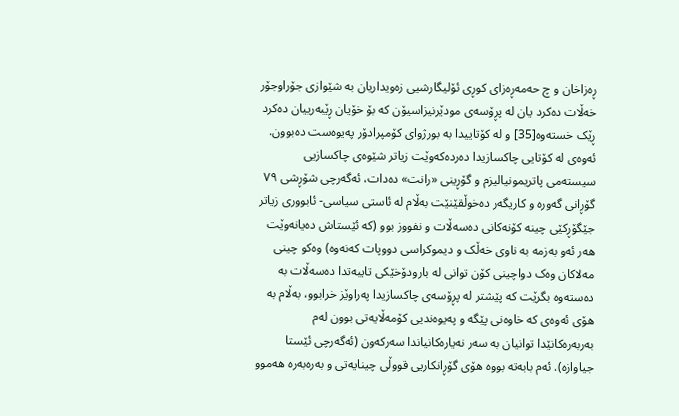ڕەزاخان و چ حەمەڕەزای کوڕی ئۆلیگارشیی زەویداریان بە شێوازی جۆراوجۆر خەڵات دەکرد یان لە پڕۆسەی مودێرنیزاسیۆن کە بۆ خۆیان ڕێبەرییان دەکرد ڕێک خستەوە[35] و لە کۆتاییدا بە بورژوای کۆمپرادۆر پەیوەست دەبوون. ئەوەی لە کۆتایی چاکسازیدا دەردەکەوێت زیاتر شێوەی چاکسازیی سیستەمی پاتریمونیالیزم و گۆڕینی «رانت» دەدات، ئەگەرچی شۆڕشی ٧٩ گۆڕانی گەورە و کاریگەر دەخوڵقێنێت بەڵام لە ئاستی سیاسی- ئابووری زیاتر جێگۆڕکێی چینە کۆنەکانی دەسەڵات و نفووز بوو (کە ئێستاش دەیانەوێت هەر ئەو بەزمە بە ناوی خەڵک و دیموکراسی دووپات کەنەوە) وەکو چینی مەلاکان وەک دواچینی کۆن توانی لە بارودۆخێکی تایبەتدا دەسەڵات بە دەستەوە بگرێت کە پێشتر لە پڕۆسەی چاکسازیدا پەراوێز خرابوو، بەڵام بە هۆی ئەوەی کە خاوەنی پێگە و پەیوەندیی کۆمەڵایەتی بوون لەم بەربەرەکانێدا توانیان بە سەر نەیارەکانیاندا سەرکەون (ئەگەرچی ئێستا جیاوازە). ئەم بابەتە بووە هۆی گۆڕانکاریی قووڵی چینایەتی و بەرەبەرە هەموو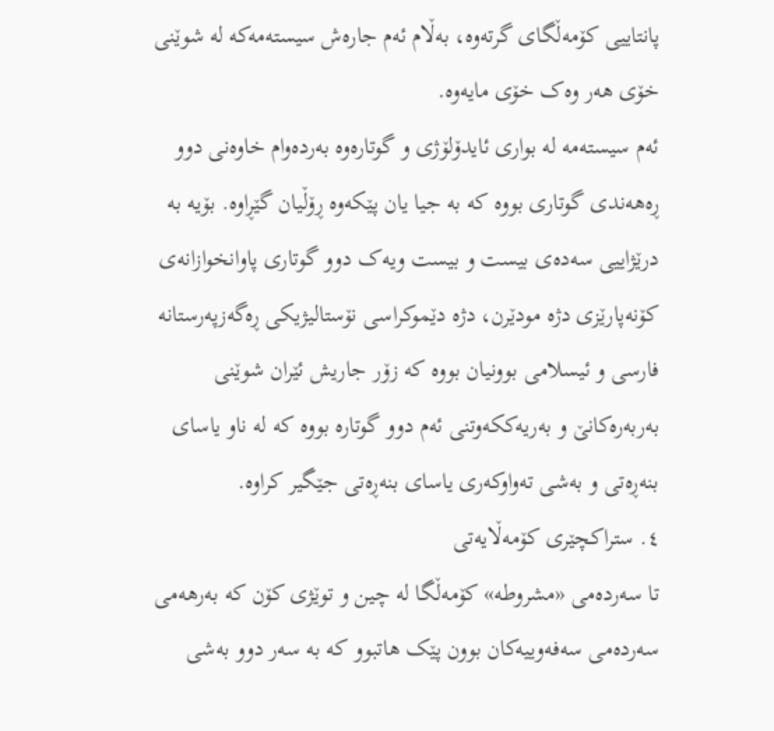پانتاییی کۆمەڵگای گرتەوە، بەڵام ئەم جارەش سیستەمەکە لە شوێنی خۆی هەر وەک خۆی مایەوە.
ئەم سیستەمە لە بواری ئایدۆلۆژی و گوتارەوە بەردەوام خاوەنی دوو ڕەهەندی گوتاری بووە کە بە جیا یان پێکەوە ڕۆڵیان گێڕاوە. بۆیە بە درێژاییی سەدەی بیست و بیست ویەک دوو گوتاری پاوانخوازانەی کۆنەپارێزی دژە مودێرن، دژە دێموکراسی نۆستالیژیکی ڕەگەزپەرستانە فارسی و ئیسلامی بوونیان بووە کە زۆر جاریش ئێران شوێنی بەربەرەکانێ و بەریەککەوتنی ئەم دوو گوتارە بووە کە لە ناو یاسای بنەڕەتی و بەشی تەواوکەری یاسای بنەڕەتی جێگیر کراوە.
٤. ستراکچێری کۆمەڵایەتی
تا سەردەمی «مشروطە» کۆمەڵگا لە چین و توێژی کۆن کە بەرهەمی سەردەمی سەفەوییەکان بوون پێک هاتبوو کە بە سەر دوو بەشی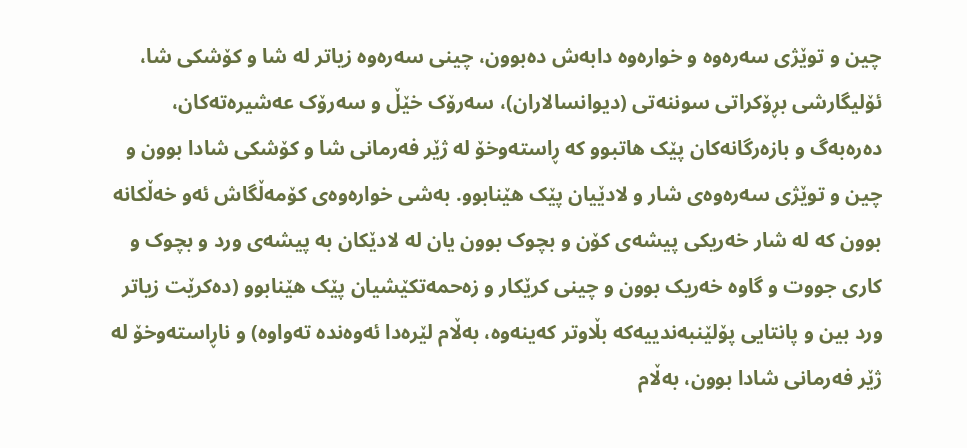چین و توێژی سەرەوە و خوارەوە دابەش دەبوون، چینی سەرەوە زیاتر لە شا و کۆشکی شا، ئۆلیگارشی بڕۆکراتی سوننەتی (دیوانسالاران)، سەرۆک خێڵ و سەرۆک عەشیرەتەکان، دەرەبەگ و بازەرگانەکان پێک هاتبوو کە ڕاستەوخۆ لە ژێر فەرمانی شا و کۆشکی شادا بوون و چین و توێژی سەرەوەی شار و لادێیان پێک هێنابوو. بەشی خوارەوەی کۆمەڵگاش ئەو خەڵکانە بوون کە لە شار خەریکی پیشەی کۆن و بچوک بوون یان لە لادێکان بە پیشەی ورد و بچوک و کاری جووت و گاوە خەریک بوون و چینی کرێکار و زەحمەتکێشیان پێک هێنابوو (دەکرێت زیاتر ورد بین و پانتایی پۆلێنبەندییەکە بڵاوتر کەینەوە، بەڵام لێرەدا ئەوەندە تەواوە) و ناڕاستەوخۆ لە ژێر فەرمانی شادا بوون، بەڵام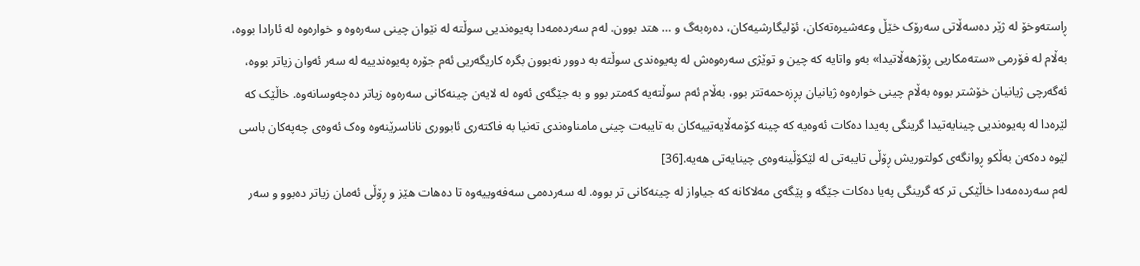ڕاستەوخۆ لە ژێر دەسەڵاتی سەرۆک خێڵ وعەشیرەتەکان، ئۆلیگارشیەکان، دەرەبەگ و … هتد بوون. لەم سەردەمەدا پەیوەندیی سوڵتە لە نێوان چینی سەرەوە و خوارەوە لە ئارادا بووە، بەڵام لە فۆرمی «ستەمکاریی ڕۆژهەڵاتیدا» بەو واتایە کە چین و توێژی سەرەوەش لە پەیوەندی سوڵتە بە دوور نەبوون بگرە کاریگەریی ئەم جۆرە پەیوەندییە لە سەر ئەوان زیاتر بووە، ئەگەرچی ژیانیان خۆشتر بووە بەڵام چینی خوارەوە ژیانیان پڕزەحمەتتر بوو، بەڵام ئەم سوڵتەیە کەمتر بوو و بە جێگەی ئەوە لە لایەن چینەکانی سەرەوە زیاتر دەچەوسانەوە. خاڵێک کە لێرەدا لە پەیوەندیی چینایەتیدا گرینگی پەیدا دەکات ئەوەیە کە چینە کۆمەڵایەتییەکان بە تایبەت چینی مامناوەندی تەنیا بە فاکتەری ئابووری ناناسرێنەوە وەک ئەوەی چەپەکان باسی لێوە دەکەن بەڵکو ڕوانگەی کولتوریش ڕۆڵی تایبەتی لە لێکۆڵینەوەی چینایەتی هەیە.[36]
لەم سەردەمەدا خاڵێکی تر کە گرینگی پەیا دەکات جێگە و پێگەی مەلاکانە کە جیاواز لە چینەکانی تر بووە. لە سەردەمی سەفەوییەوە تا دەهات هێز و ڕۆڵی ئەمان زیاتر دەبوو و سەر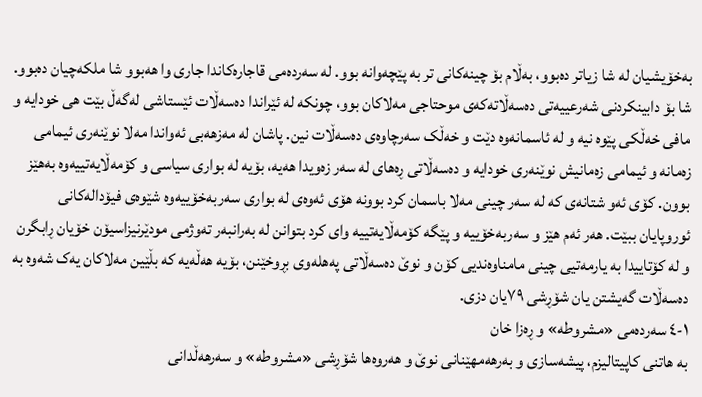بەخۆیشیان لە شا زیاتر دەبوو، بەڵام بۆ چینەکانی تر بە پێچەوانە بوو. لە سەردەمی قاجارەکاندا جاری وا هەبوو شا ملکەچیان دەبوو. شا بۆ دابینکردنی شەرعییەتی دەسەڵاتەکەی موحتاجی مەلاکان بوو، چونکە لە ئێراندا دەسەڵات ئێستاشی لەگەڵ بێت هی خودایە و مافی خەڵکی پێوە نیە و لە ئاسمانەوە دێت و خەڵک سەرچاوەی دەسەڵات نین. پاشان لە مەزهەبی ئەواندا مەلا نوێنەری ئیمامی زەمانە و ئیمامی زەمانیش نوێنەری خودایە و دەسەڵاتی ڕەهای لە سەر زەویدا هەیە، بۆیە لە بواری سیاسی و کۆمەڵایەتییەوە بەهێز بوون. کۆی ئەو شتانەی کە لە سەر چینی مەلا باسمان کرد بوونە هۆی ئەوەی لە بواری سەربەخۆییەوە شێوەی فیۆدالەکانی ئوروپایان ببێت. هەر ئەم هێز و سەربەخۆییە و پێگە کۆمەڵایەتییە وای کرد بتوانن لە بەرانبەر تەوژمی مودێرنیزاسیۆن خۆیان ڕابگرن و لە کۆتاییدا بە یارمەتیی چینی مامناوەندیی کۆن و نوێ دەسەڵاتی پەهلەوی بڕوخێنن، بۆیە هەڵەیە کە بڵێین مەلاکان یەک شەوە بە دەسەڵات گەیشتن یان شۆڕشی ٧٩یان دزی.
١-٤ سەردەمی «مشروطە» و ڕەزا خان
بە هاتنی کاپیتالیزم، پیشەسازی و بەرهەمهێنانی نوێ و هەروەها شۆڕشی «مشروطە» و سەرهەڵدانی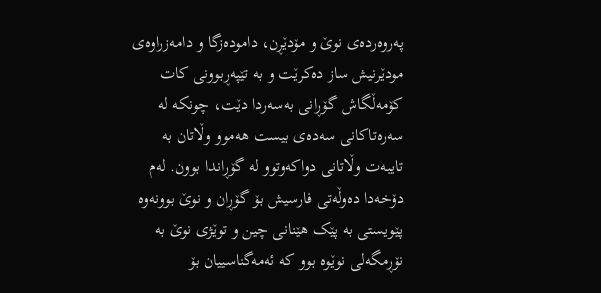پەروەردەی نوێ و مۆدێڕن، دامودەزگا و دامەزراوەی مودێرنیش ساز دەکرێت و بە تێپەڕبوونی کات کۆمەڵگاش گۆڕانی بەسەردا دێت، چونکە لە سەرەتاکانی سەدەی بیست هەموو وڵاتان بە تایبەت وڵاتانی دواکەوتوو لە گۆڕاندا بوون. لەم دۆخەدا دەوڵەتی فارسیش بۆ گۆڕان و نوێ بوونەوە پێویستی بە پێک هێنانی چین و توێژی نوێ بە نۆڕمگەلی نوێوە بوو کە ئەمەگناسییان بۆ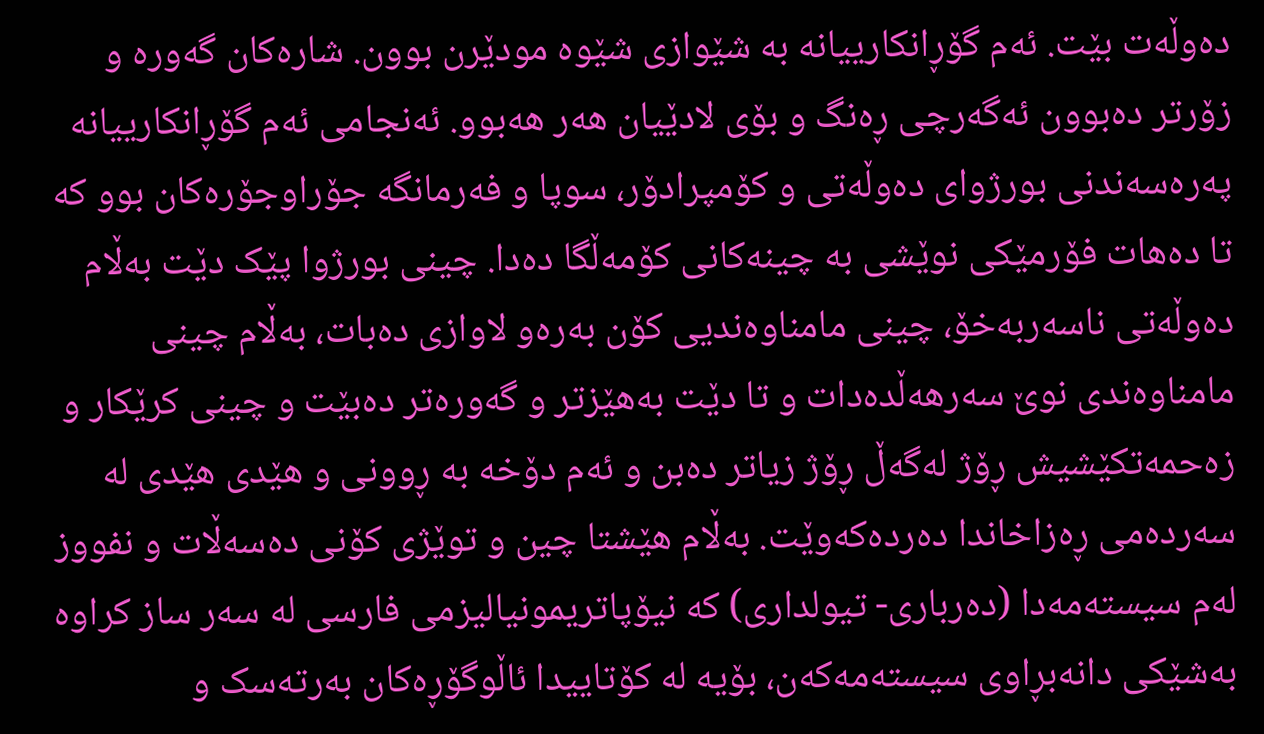دەوڵەت بێت. ئەم گۆڕانکارییانە بە شێوازی شێوە مودێرن بوون. شارەکان گەورە و زۆرتر دەبوون ئەگەرچی ڕەنگ و بۆی لادێیان هەر هەبوو. ئەنجامی ئەم گۆڕانکارییانە پەرەسەندنی بورژوای دەوڵەتی و کۆمپرادۆر، سوپا و فەرمانگە جۆراوجۆرەکان بوو کە تا دەهات فۆرمێکی نوێشی بە چینەکانی کۆمەڵگا دەدا. چینی بورژوا پێک دێت بەڵام دەوڵەتی ناسەربەخۆ، چینی مامناوەندیی کۆن بەرەو لاوازی دەبات، بەڵام چینی مامناوەندی نوێ سەرهەڵدەدات و تا دێت بەهێزتر و گەورەتر دەبێت و چینی کرێکار و زەحمەتکێشیش ڕۆژ لەگەڵ ڕۆژ زیاتر دەبن و ئەم دۆخە بە ڕوونی و هێدی هێدی لە سەردەمی ڕەزاخاندا دەردەکەوێت. بەڵام هێشتا چین و توێژی کۆنی دەسەڵات و نفووز لەم سیستەمەدا (دەرباری- تیولداری) کە نیۆپاتریمونیالیزمی فارسی لە سەر ساز کراوە بەشێکی دانەبڕاوی سیستەمەکەن، بۆیە لە کۆتاییدا ئاڵوگۆڕەکان بەرتەسک و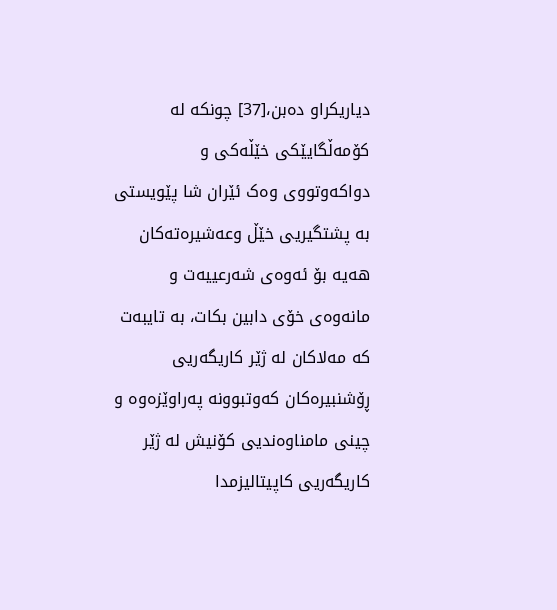دیاریکراو دەبن،[37] چونکە لە کۆمەڵگایێکی خێڵەکی و دواکەوتووی وەک ئێران شا پێویستی بە پشتگیریی خێڵ وعەشیرەتەکان هەیە بۆ ئەوەی شەرعییەت و مانەوەی خۆی دابین بکات، بە تایبەت کە مەلاکان لە ژێر کاریگەریی ڕۆشنبیرەکان کەوتبوونە پەراوێزەوە و چینی مامناوەندیی کۆنیش لە ژێر کاریگەریی کاپیتالیزمدا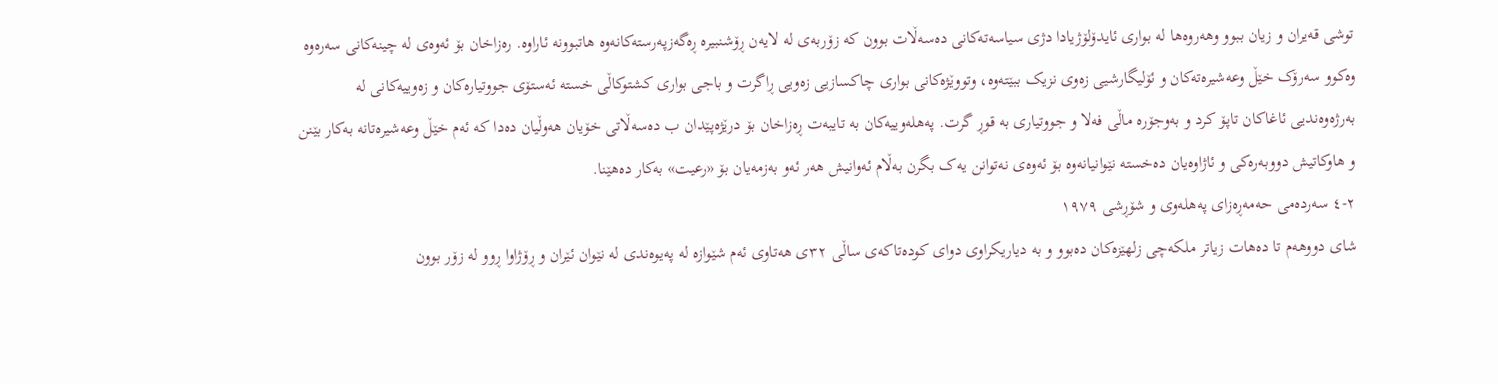توشی قەیران و زیان ببوو وهەروەها لە بواری ئایدۆلۆژیادا دژی سیاسەتەکانی دەسەڵات بوون کە زۆربەی لە لایەن ڕۆشنبیرە ڕەگەزپەرستەکانەوە هاتبوونە ئاراوە. رەزاخان بۆ ئەوەی لە چینەکانی سەرەوە وەکوو سەرۆک خێڵ وعەشیرەتەکان و ئۆلیگارشیی زەوی نزیک ببێتەوە، وتووێژەکانی بواری چاکسازیی زەویی ڕاگرت و باجی بواری کشتوکاڵی خستە ئەستۆی جووتیارەکان و زەوییەکانی لە بەرژەوەندیی ئاغاکان تاپۆ کرد و بەوجۆرە ماڵی فەلا و جووتیاری بە قوڕ گرت. پەهلەوییەکان بە تایبەت ڕەزاخان بۆ درێژەپێدان ب دەسەڵاتی خۆیان هەوڵیان دەدا کە ئەم خێڵ وعەشیرەتانە بەکار بێنن و هاوکاتیش دووبەرەکی و ئاژاوەیان دەخستە نێوانیانەوە بۆ ئەوەی نەتوانن یەک بگرن بەڵام ئەوانیش هەر ئەو بەزمەیان بۆ «رعیت» بەکار دەهێنا.
٢-٤ سەردەمی حەمەڕەزای پەهلەوی و شۆڕشی ١٩٧٩
شای دووهەم تا دەهات زیاتر ملکەچی زلهێزەکان دەبوو و بە دیاریکراوی دوای کودەتاکەی ساڵی ٣٢ی هەتاوی ئەم شێوازە لە پەیوەندی لە نێوان ئێران و ڕۆژاوا ڕوو لە زۆر بوون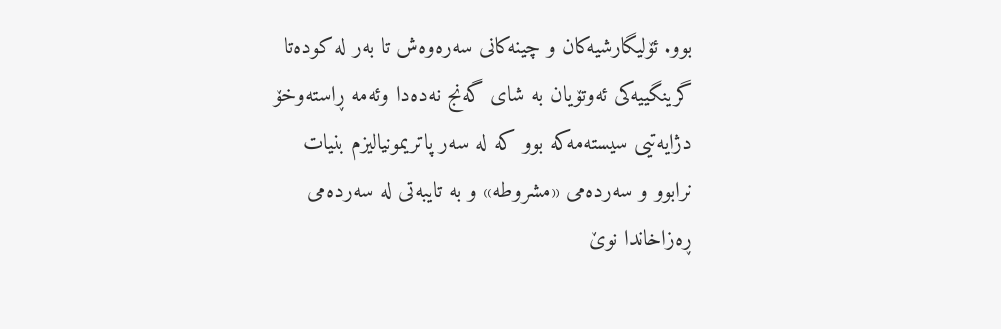بوو. ئۆلیگارشیەکان و چینەکانی سەرەوەش تا بەر لە کودەتا گرینگییەکی ئەوتۆیان بە شای گەنج نەدەدا وئەمە ڕاستەوخۆ دژایەتیی سیستەمەکە بوو کە لە سەر پاتریمونیالیزم بنیات نرابوو و سەردەمی «مشروطە» و بە تایبەتی لە سەردەمی ڕەزاخاندا نوێ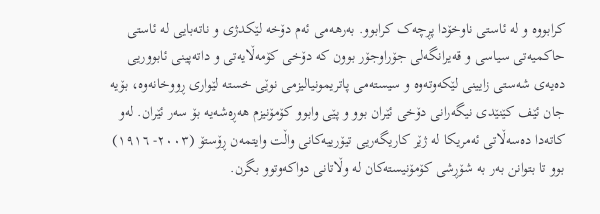کرابووە و لە ئاستی ناوخۆدا پڕچەک کرابوو. بەرهەمی ئەم دۆخە لێکدژی و ناتەبایی لە ئاستی حاکمیەتی سیاسی و قەیرانگەلی جۆراوجۆر بوون کە دۆخی کۆمەڵایەتی و داتەپینی ئابووریی دەیەی شەستی زایینی لێکەوتەوە و سیستەمی پاتریمونیالیزمی نوێی خستە لێواری ڕووخانەوە، بۆیە جان ئێف کێنێدی نیگەرانی دۆخی ئێران بوو و پێی وابوو کۆمۆنیزم هەڕەشەیە بۆ سەر ئێران. لەو کاتەدا دەسەڵاتی ئەمریکا لە ژێر کاریگەریی تیۆرییەکانی واڵت وایتمەن ڕۆستۆ (٢٠٠٣- ١٩١٦) بوو تا بتوانن بەر بە شۆڕشی کۆمۆنیستەکان لە وڵاتانی دواکەوتوو بگرن.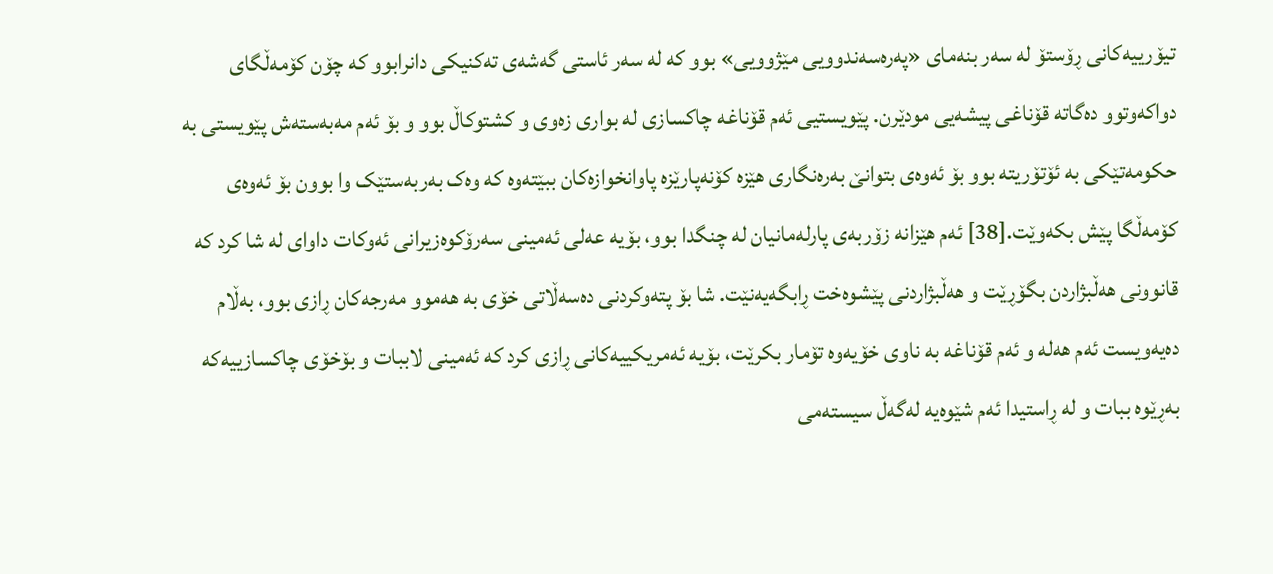تیۆرییەکانی ڕۆستۆ لە سەر بنەمای «پەرەسەندوویی مێژوویی» بوو کە لە سەر ئاستی گەشەی تەکنیکی دانرابوو کە چۆن کۆمەڵگای دواکەوتوو دەگاتە قۆناغی پیشەیی مودێرن. پێویستیی ئەم قۆناغە چاکسازی لە بواری زەوی و کشتوکاڵ بوو و بۆ ئەم مەبەستەش پێویستی بە حکومەتێکی بە ئۆتۆریتە بوو بۆ ئەوەی بتوانێ بەرەنگاری هێزە کۆنەپارێزە پاوانخوازەکان ببێتەوە کە وەک بەربەستێک وا بوون بۆ ئەوەی کۆمەڵگا پێش بکەوێت.[38] ئەم هێزانە زۆربەی پارلەمانیان لە چنگدا بوو، بۆیە عەلی ئەمینی سەرۆکوەزیرانی ئەوکات داوای لە شا کرد کە قانوونی هەڵبژاردن بگۆڕێت و هەڵبژاردنی پێشوەخت ڕابگەیەنێت. شا بۆ پتەوکردنی دەسەڵاتی خۆی بە هەموو مەرجەکان ڕازی بوو، بەڵام دەیەویست ئەم هەلە و ئەم قۆناغە بە ناوی خۆیەوە تۆمار بکرێت، بۆیە ئەمریکییەکانی ڕازی کرد کە ئەمینی لاببات و بۆخۆی چاکسازییەکە بەڕێوە ببات و لە ڕاستیدا ئەم شێوەیە لەگەڵ سیستەمی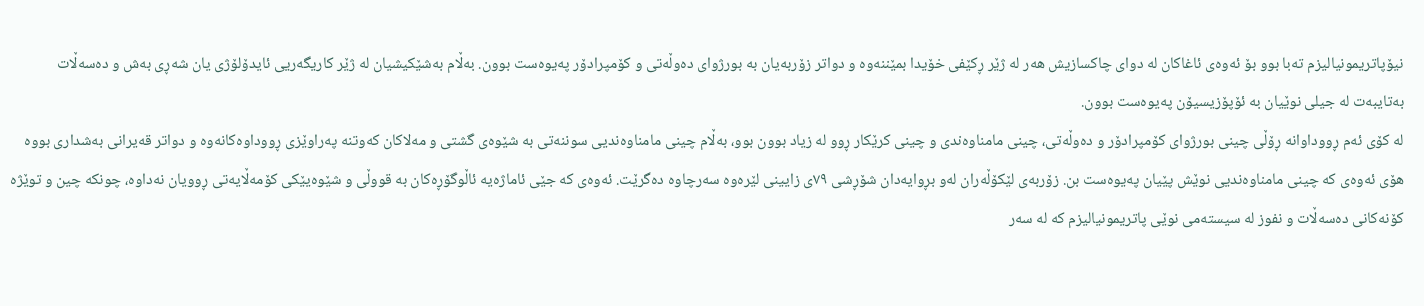نیۆپاتریمونیالیزم تەبا بوو بۆ ئەوەی ئاغاکان لە دوای چاکسازیش هەر لە ژێر ڕکێفی خۆیدا بمێننەوە و دواتر زۆربەیان بە بورژوای دەوڵەتی و کۆمپرادۆر پەیوەست بوون. بەڵام بەشێکیشیان لە ژێر کاریگەریی ئایدۆلۆژی یان شەڕی بەش و دەسەڵات بەتایبەت لە جیلی نوێیان بە ئۆپۆزیسیۆن پەیوەست بوون.
لە کۆی ئەم ڕووداوانە ڕۆڵی چینی بورژوای کۆمپرادۆر و دەوڵەتی، چینی مامناوەندی و چینی کرێکار ڕوو لە زیاد بوون بوو، بەڵام چینی مامناوەندیی سوننەتی بە شێوەی گشتی و مەلاکان کەوتنە پەراوێزی ڕووداوەکانەوە و دواتر قەیرانی بەشداری بووە هۆی ئەوەی کە چینی مامناوەندیی نوێش پێیان پەیوەست بن. زۆربەی لێکۆڵەران لەو بڕوایەدان شۆڕشی ٧٩ی زایینی لێرەوە سەرچاوە دەگرێت. ئەوەی کە جێی ئاماژەیە ئاڵوگۆڕەکان بە قووڵی و شێوەیێکی کۆمەڵایەتی ڕوویان نەداوە، چونکە چین و توێژە کۆنەکانی دەسەڵات و نفوز لە سیستەمی نوێی پاتریمونیالیزم کە لە سەر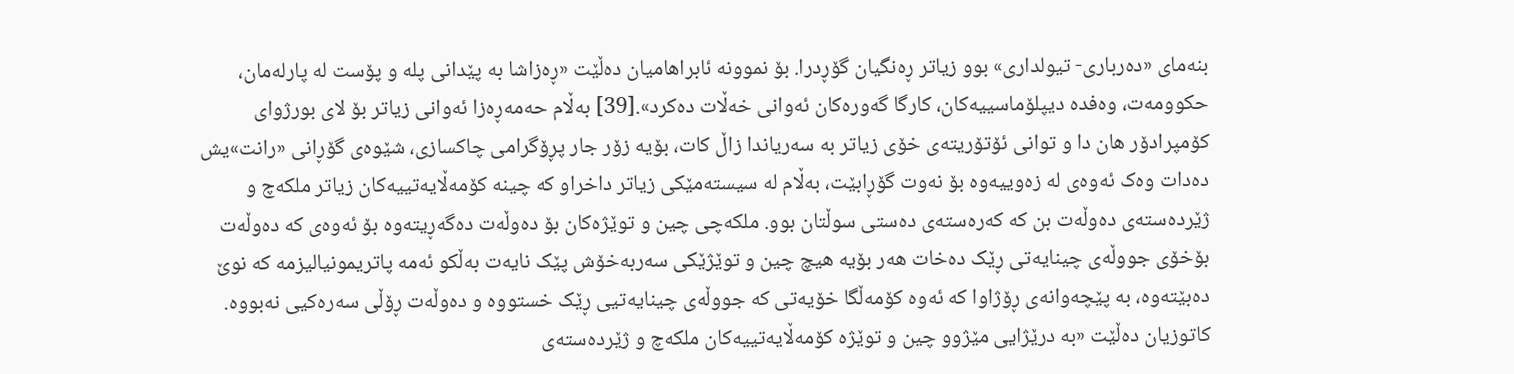بنەمای «دەرباری- تیولداری» بوو زیاتر ڕەنگیان گۆڕدرا. بۆ نموونە ئابراهامیان دەڵێت «ڕەزاشا بە پێدانی پلە و پۆست لە پارلەمان، حکوومەت، وەفدە دیپلۆماسییەکان، کارگا گەورەکان ئەوانی خەڵات دەکرد».[39] بەڵام حەمەڕەزا ئەوانی زیاتر بۆ لای بورژوای کۆمپرادۆر هان دا و توانی ئۆتۆریتەی خۆی زیاتر بە سەریاندا زاڵ کات، بۆیە زۆر جار پڕۆگرامی چاکسازی، شێوەی گۆڕانی «رانت»یش دەدات وەک ئەوەی لە زەوییەوە بۆ نەوت گۆڕابێت، بەڵام لە سیستەمێکی زیاتر داخراو کە چینە کۆمەڵایەتییەکان زیاتر ملکەچ و ژێردەستەی دەوڵەت بن کە کەرەستەی دەستی سوڵتان بوو. ملکەچی چین و توێژەکان بۆ دەوڵەت دەگەڕیتەوە بۆ ئەوەی کە دەوڵەت بۆخۆی جووڵەی چینایەتی ڕێک دەخات هەر بۆیە هیچ چین و توێژێکی سەربەخۆش پێک نایەت بەڵکو ئەمە پاتریمونیالیزمە کە نوێ دەبێتەوە، بە پێچەوانەی ڕۆژاوا کە ئەوە کۆمەڵگا خۆیەتی کە جووڵەی چینایەتیی ڕێک خستووە و دەوڵەت ڕۆڵی سەرەکیی نەبووە. کاتوزیان دەڵێت «بە درێژایی مێژوو چین و توێژە کۆمەڵایەتییەکان ملکەچ و ژێردەستەی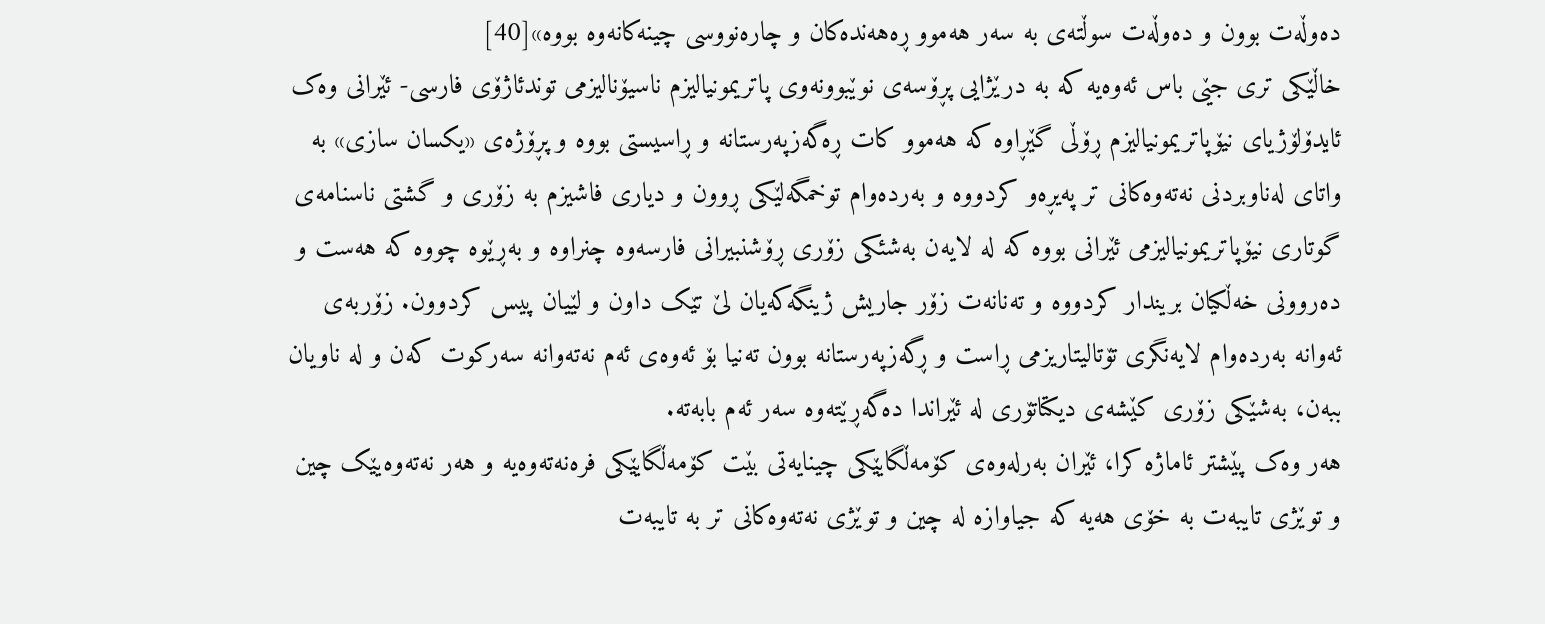دەوڵەت بوون و دەوڵەت سوڵتەی بە سەر هەموو ڕەهەندەکان و چارەنووسی چینەکانەوە بووە»[40]
خاڵێکی تری جێی باس ئەوەیە کە بە درێژایی پڕۆسەی نوێبوونەوی پاتریمونیالیزم ناسیۆنالیزمی توندئاژۆی فارسی- ئێرانی وەک ئایدۆلۆژیای نیۆپاتریمونیالیزم ڕۆڵی گێڕاوە کە هەموو کات ڕەگەزپەرستانە و ڕاسیستی بووە و پڕۆژەی «یکسان سازی» بە واتای لەناوبردنی نەتەوەکانی تر پەیڕەو کردووە و بەردەوام توخمگەلێکی ڕوون و دیاری فاشیزم بە زۆری و گشتی ناسنامەی گوتاری نیۆپاتریمونیالیزمی ئێرانی بووە کە لە لایەن بەشئکی زۆری ڕۆشنبیرانی فارسەوە چنراوە و بەڕێوە چووە کە هەست و دەروونی خەڵکیان بریندار کردووە و تەنانەت زۆر جاریش ژینگەکەیان لێ تێک داون و لێیان پیس کردوون. زۆربەی ئەوانە بەردەوام لایەنگری تۆتالیتاریزمی ڕاست و ڕگەزپەرستانە بوون تەنیا بۆ ئەوەی ئەم نەتەوانە سەرکوت کەن و لە ناویان ببەن، بەشێکی زۆری کێشەی دیکتاتۆری لە ئێراندا دەگەڕێتەوە سەر ئەم بابەتە.
هەر وەک پێشتر ئاماژە کرا، ئێران بەرلەوەی کۆمەڵگایێکی چینایەتی بێت کۆمەڵگایێکی فرەنەتەوەیە و هەر نەتەوەیێک چین و توێژی تایبەت بە خۆی هەیە کە جیاوازە لە چین و توێژی نەتەوەکانی تر بە تایبەت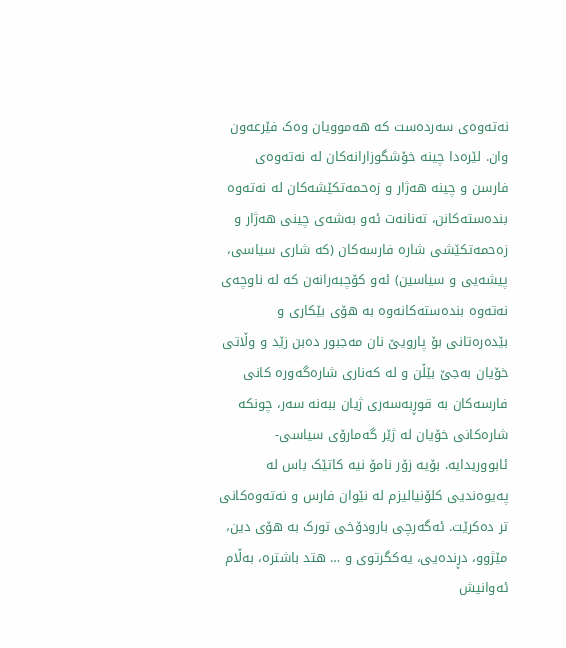نەتەوەی سەردەست کە هەموویان وەک فێرعەون وان. لێرەدا چینە خۆشگوزارانەکان لە نەتەوەی فارسن و چینە هەژار و زەحمەتکێشەکان لە نەتەوە بندەستەکانن، تەنانەت ئەو بەشەی چینی هەژار و زەحمەتکێشی شارە فارسەکان (کە شاری سیاسی، پیشەیی و سیاسین) ئەو کۆچبەرانەن کە لە ناوچەی نەتەوە بندەستەکانەوە بە هۆی بێکاری و بێدەرەتانی بۆ پارویێ نان مەجبور دەبن زێد و وڵاتی خۆیان بەجێ بێڵن و لە کەناری شارەگەورە کانی فارسەکان بە قوڕبەسەری ژیان ببەنە سەر، چونکە شارەکانی خۆیان لە ژێر گەمارۆی سیاسی- ئابووریدایە. بۆیە زۆر نامۆ نیە کاتێک باس لە پەیوەندیی کلۆنیالیزم لە نێوان فارس و نەتەوەکانی تر دەکرێت. ئەگەرچی بارودۆخی تورک بە هۆی دین، مێژوو، دڕندەیی، یەکگرتوی و … هتد باشترە، بەڵام ئەوانیش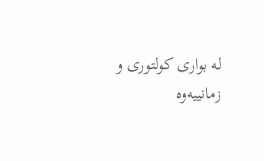لە بواری کولتوری و زمانییەوە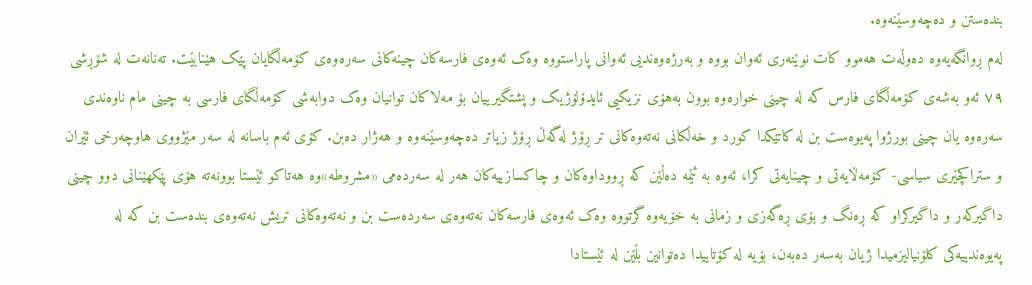بندەستن و دەچەوسێنەوە.
لەم ڕوانگەیەوە دەوڵەت هەموو کات نوێنەری ئەوان بووە و بەرژەوەندیی ئەوانی پاراستووە وەک ئەوەی فارسەکان چینەکانی سەرەوەی کۆمەڵگایان پێک هێنابێت. تەنانەت لە شۆڕشی ٧٩ ئەو بەشەی کۆمەڵگای فارس کە لە چینی خوارەوە بوون بەهۆی نزیکیی ئایدۆلۆژیک و پشتگیرییان بۆ مەلاکان توانیان وەک دوابەشی کۆمەڵگای فارسی بە چینی مام ناوەندی سەرەوە یان چینی بورژوا پەیوەست بن لە کاتێکدا کورد و خەڵکانی نەتەوەکانی تر ڕۆژ لەگەڵ ڕۆژ زیاتر دەچەوسێنەوە و هەژار دەبن. کۆی ئەم باسانە لە سەر مێژووی هاوچەرخی ئێران و ستراکچێری سیاسی- کۆمەڵایەتی و چینایەتی کرا، ئەوە بە ئێمە دەڵێن کە ڕووداوەکان و چاکسازییەکان هەر لە سەردەمی «مشروطە»وە هەتاکو ئێستا بوونەتە هۆی پێکهێنانی دوو چینی داگیرکەر و داگیرکراو کە ڕەنگ و بۆی ڕەگەزی و زمانی بە خۆیەوە گرتووە وەک ئەوەی فارسەکان نەتەوەی سەردەست بن و نەتەوەکانی تریش نەتەوەی بندەست بن کە لە پەیوەندییەکی کلۆنیالیزمیدا ژیان بەسەر دەبەن، بۆیە لە کۆتاییدا دەتوانین بڵێن لە ئێستادا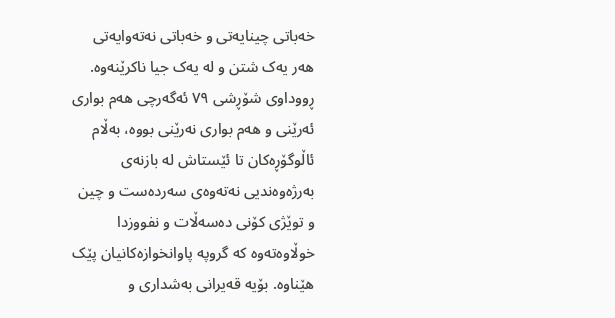خەباتی چینایەتی و خەباتی نەتەوایەتی هەر یەک شتن و لە یەک جیا ناکرێنەوە.
ڕووداوی شۆڕشی ٧٩ ئەگەرچی هەم بواری ئەرێنی و هەم بواری نەرێنی بووە، بەڵام ئاڵوگۆڕەکان تا ئێستاش لە بازنەی بەرژەوەندیی نەتەوەی سەردەست و چین و توێژی کۆنی دەسەڵات و نفووزدا خوڵاوەتەوە کە گروپە پاوانخوازەکانیان پێک هێناوە. بۆیە قەیرانی بەشداری و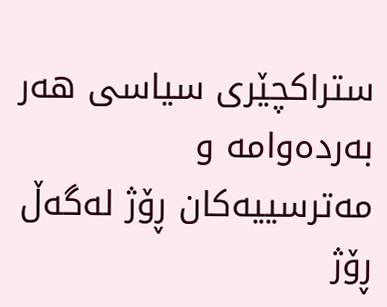ستراکچێری سیاسی هەر بەردەوامە و مەترسییەکان ڕۆژ لەگەڵ ڕۆژ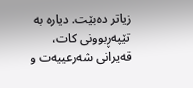زیاتر دەبێت. دیارە بە تێپەڕبوونی کات، قەیرانی شەرعییەت و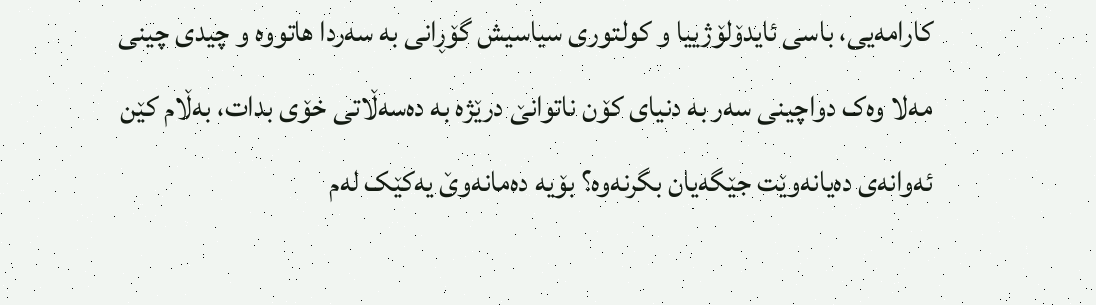کارامەیی، باسی ئایدۆلۆژییا و کولتوری سیاسیش گۆڕانی بە سەردا هاتووە و چیدی چینی مەلا وەک دواچینی سەر بە دنیای کۆن ناتوانێ درێژە بە دەسەڵاتی خۆی بدات، بەڵام کێن ئەوانەی دەیانەوێت جێگەیان بگرنەوە؟ بۆیە دەمانەوێ یەکێک لەم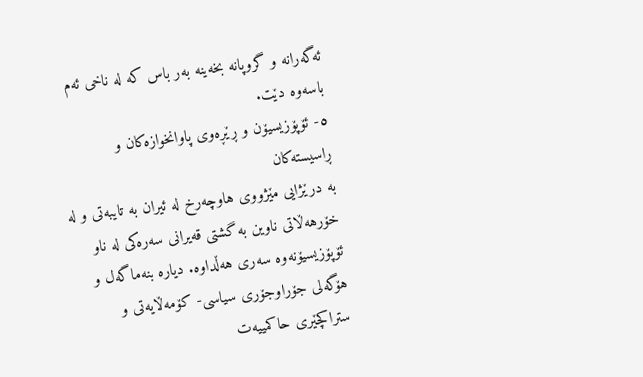ئەگەرانە و گروپانە بخەینە بەر باس کە لە ناخی ئەم باسەوە دێت.
٥- ئۆپۆزیسیۆن و ڕێڕەوی پاوانخوازەکان و ڕاسیستەکان
بە درێژایی مێژووی هاوچەرخ لە ئیران بە تایبەتی و لە خۆرهەڵاتی ناوین بە گشتی قەیرانی سەرەکی لە ناو ئۆپۆزیسیۆنەوە سەری هەڵداوە. دیارە بنەماگەل و هۆگەلی جۆراوجۆری سیاسی- کۆمەڵایەتی و ستراکچێری حاکمییەت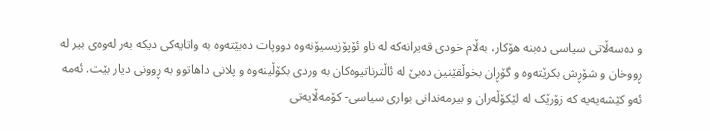و دەسەڵاتی سیاسی دەبنە هۆکار، بەڵام خودی قەیرانەکە لە ناو ئۆپۆزیسیۆنەوە دووپات دەبێتەوە بە واتایەکی دیکە بەر لەوەی بیر لە ڕووخان و شۆڕش بکرێتەوە و گۆڕان بخوڵقێنین دەبێ لە ئاڵترناتیوەکان بە وردی بکۆڵینەوە و پلانی داهاتوو بە ڕوونی دیار بێت. ئەمە ئەو کێشەیەیە کە زۆرێک لە لێکۆڵەران و بیرمەندانی بواری سیاسی- کۆمەڵایەتی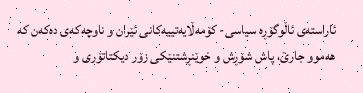ئاراستەی ئاڵوگۆڕە سیاسی- کۆمەڵایەتییەکانی ئێران و ناوچەکەی دەکەن کە هەموو جارێ، پاش شۆڕش و خوێنڕشتنێکی زۆر دیکتاتۆری و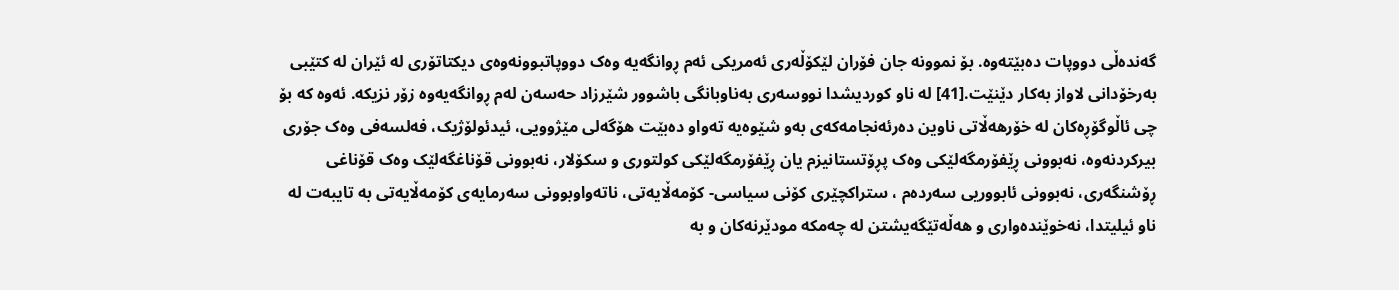گەندەڵی دووپات دەبێتەوە. بۆ نموونە جان فۆران لێکۆڵەری ئەمریکی ئەم ڕوانگەیە وەک دووپاتبوونەوەی دیکتاتۆری لە ئێران لە کتێبی بەرخۆدانی لاواز بەکار دێنێت.[41] لە ناو کوردیشدا نووسەری بەناوبانگی باشوور شێرزاد حەسەن لەم ڕوانگەیەوە زۆر نزیکە. ئەوە کە بۆ چی ئاڵوگۆڕەکان لە خۆرهەڵاتی ناوین دەرئەنجامەکەی بەو شێوەیە تەواو دەبێت هۆگەلی مێژوویی، ئیدئولۆژیک، فەلسەفی وەک جۆری بیرکردنەوە، نەبوونی ڕێفۆرمگەلێکی وەک پڕۆتستانیزم یان ڕێفۆرمگەلێکی کولتوری و سکۆلار، نەبوونی قۆناغگەلێک وەک قۆناغی ڕۆشنگەری، نەبوونی ئابووریی سەردەم ، ستراکچێری کۆنی سیاسی- کۆمەڵایەتی، ناتەواوبوونی سەرمایەی کۆمەڵایەتی بە تایبەت لە ناو ئیلیتدا، نەخوێندەواری و هەڵەتێگەیشتن لە چەمکە مودێرنەکان و بە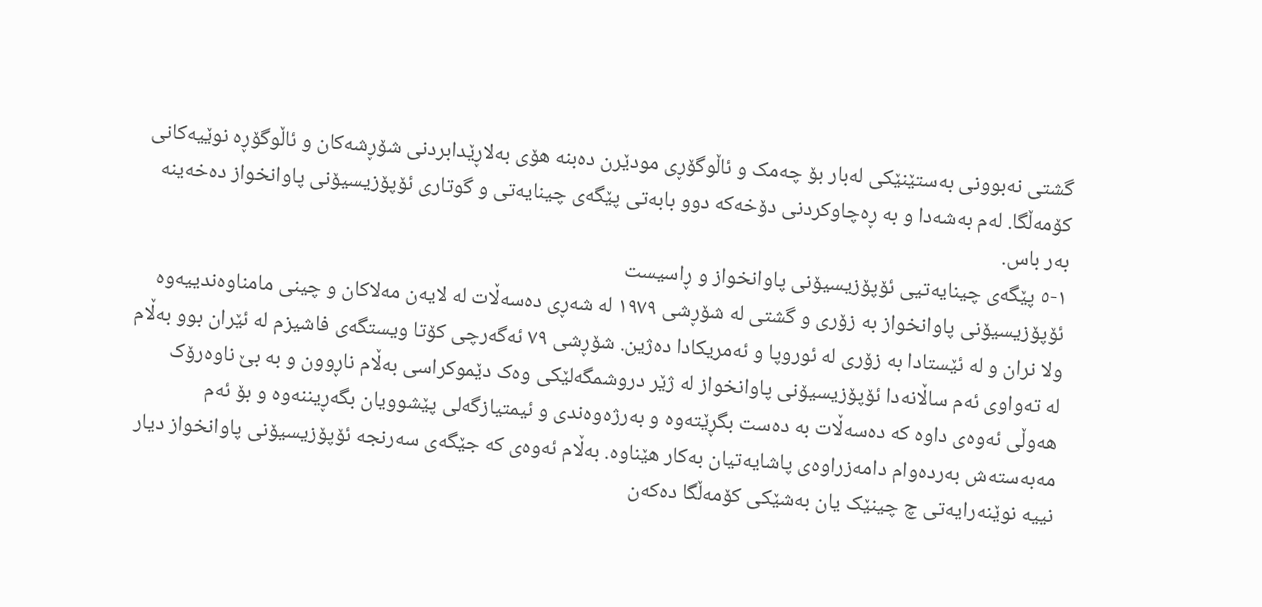گشتی نەبوونی بەستێنێکی لەبار بۆ چەمک و ئاڵوگۆڕی مودێرن دەبنە هۆی بەلاڕێدابردنی شۆڕشەکان و ئاڵوگۆڕە نوێیەکانی کۆمەڵگا. لەم بەشەدا و بە ڕەچاوکردنی دۆخەکە دوو بابەتی پێگەی چینایەتی و گوتاری ئۆپۆزیسیۆنی پاوانخواز دەخەینە بەر باس.
١-٥ پێگەی چینایەتیی ئۆپۆزیسیۆنی پاوانخواز و ڕاسیست
ئۆپۆزیسیۆنی پاوانخواز بە زۆری و گشتی لە شۆڕشی ١٩٧٩ لە شەڕی دەسەڵات لە لایەن مەلاکان و چینی مامناوەندییەوە ولا نران و لە ئێستادا بە زۆری لە ئوروپا و ئەمریکادا دەژین. شۆڕشی ٧٩ ئەگەرچی کۆتا ویستگەی فاشیزم لە ئێران بوو بەڵام لە تەواوی ئەم ساڵانەدا ئۆپۆزیسیۆنی پاوانخواز لە ژێر دروشمگەلێکی وەک دێموکراسی بەڵام ناڕوون و بە بێ ناوەرۆک هەوڵی ئەوەی داوە کە دەسەڵات بە دەست بگڕێتەوە و بەرژەوەندی و ئیمتیازگەلی پێشوویان بگەڕیننەوە و بۆ ئەم مەبەستەش بەردەوام دامەزراوەی پاشایەتیان بەکار هێناوە. بەڵام ئەوەی کە جێگەی سەرنجە ئۆپۆزیسیۆنی پاوانخواز دیار نییە نوێنەرایەتی چ چینێک یان بەشێکی کۆمەڵگا دەکەن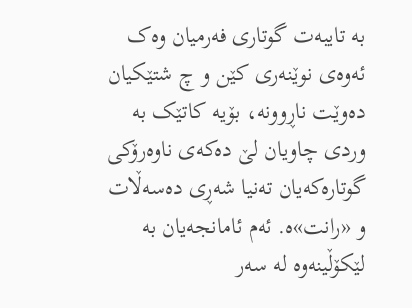بە تایبەت گوتاری فەرمیان وەک ئەوەی نوێنەری کێن و چ شتێکیان دەوێت ناڕوونە، بۆیە کاتێک بە وردی چاویان لێ دەکەی ناوەرۆکی گوتارەکەیان تەنیا شەڕی دەسەڵات و «رانت»ە. ئەم ئامانجەیان بە لێکۆڵینەوە لە سەر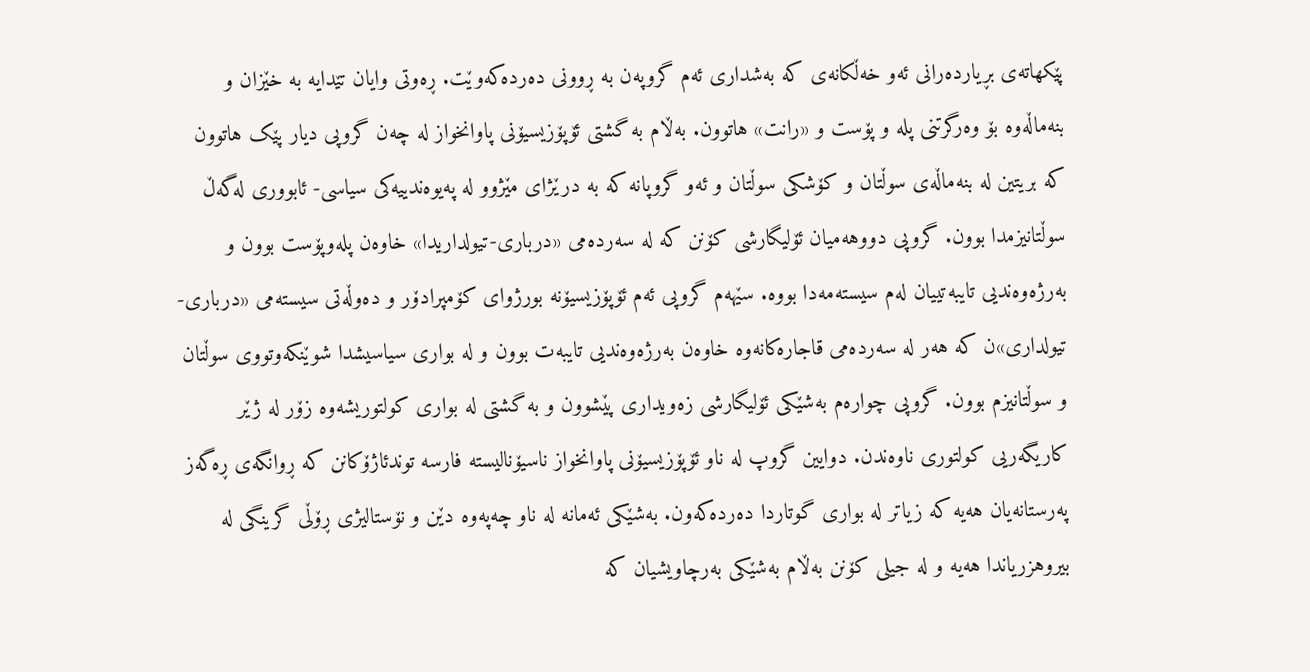پێکهاتەی بڕیاردەرانی ئەو خەڵکانەی کە بەشداری ئەم گروپەن بە ڕوونی دەردەکەوێت. ڕەوتی وایان تێدایە بە خێزان و بنەماڵەوە بۆ وەرگرتنی پلە و پۆست و «رانت» هاتوون. بەڵام بە گشتی ئۆپۆزیسیۆنی پاوانخواز لە چەن گروپی دیار پێک هاتوون کە بریتین لە بنەماڵەی سوڵتان و کۆشکی سوڵتان و ئەو گروپانە کە بە درێژای مێژوو لە پەیوەندییەکی سیاسی- ئابووری لەگەڵ سوڵتانیزمدا بوون. گروپی دووهەمیان ئۆلیگارشی کۆنن کە لە سەردەمی «درباری-تیولداریدا» خاوەن پلەوپۆست بوون و بەرژەوەندیی تایبەتییان لەم سیستەمەدا بووە. سێهەم گروپی ئەم ئۆپۆزیسیۆنە بورژوای کۆمپرادۆر و دەوڵەتی سیستەمی «درباری- تیولداری»ن کە هەر لە سەردەمی قاجارەکانەوە خاوەن بەرژەوەندیی تایبەت بوون و لە بواری سیاسیشدا شوێنکەوتووی سوڵتان و سوڵتانیزم بوون. گروپی چوارەم بەشێکی ئۆلیگارشی زەویداری پێشوون و بە گشتی لە بواری کولتوریشەوە زۆر لە ژێر کاریگەریی کولتوری ناوەندن. دوایین گروپ لە ناو ئۆپۆزیسیۆنی پاوانخواز ناسیۆنالیستە فارسە توندئاژۆکانن کە ڕوانگەی ڕەگەز پەرستانەیان هەیە کە زیاتر لە بواری گوتاردا دەردەکەون. بەشێکی ئەمانە لە ناو چەپەوە دێن و نۆستالیژی ڕۆڵی گرینگی لە بیروهزریاندا هەیە و لە جیلی کۆنن بەڵام بەشێکی بەرچاویشیان کە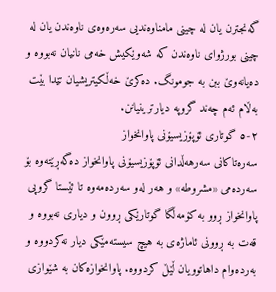گەنجترن یان لە چینی مامناوەندیی سەرەوەی ناوەندن یان لە چینی بورژوای ناوەندن کە شەوێکیش خەمی نانیان نەبووە و دەیانەوێ ببن بە جومونگ. دەکرێ خەڵکیتریشیان تێدا بێت بەڵام ئەم چەند گروپە دیارترینیانن.
٢-٥ گوتاری ئۆپۆزیسیۆنی پاوانخواز
سەرەتاکانی سەرهەڵدانی ئۆپۆزیسیۆنی پاوانخواز دەگەڕێتەوە بۆ سەردەمی «مشروطە» و هەر لەو سەردەمەوە تا ئێستا گروپی پاوانخواز ڕوو بە کۆمەڵگا گوتارێکی ڕوون و دیاری نەبووە و قەت بە ڕوونی ئاماژەی بە هیچ سیستەمێکی دیار نەکردووە و بەردەوام داهاتوویان ڵێڵ کردووە. پاوانخوازەکان بە شێوازی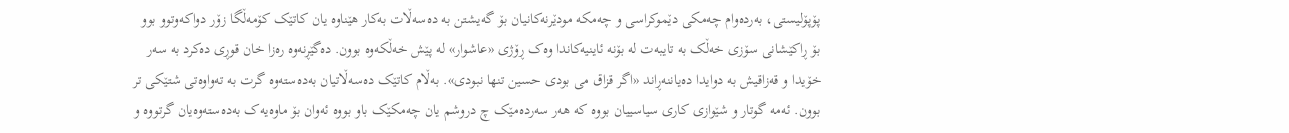پۆپۆلیستی، بەردەوام چەمکی دێموکراسی و چەمکە مودێرنەکانیان بۆ گەیشتن بە دەسەڵات بەکار هێناوە یان کاتێک کۆمەڵگا زۆر دواکەوتوو بوو بۆ ڕاکێشانی سۆزی خەڵک بە تایبەت لە بۆنە ئاینیەکاندا وەک ڕۆژی «عاشوار» لە پێش خەڵکەوە بوون. دەگێڕنەوە رەزا خان قوڕی دەکرد بە سەر خۆیدا و قەزاقیش بە دوایدا دەیاننەڕاند «اگر قزاق می بودی حسین تنها نبودی». بەڵام کاتێک دەسەڵاتیان بەدەستەوە گرت بە تەواوەتی شتێکی تر بوون. ئەمە گوتار و شێوازی کاری سیاسییان بووە کە هەر سەردەمێک چ دروشم یان چەمکێک باو بووە ئەوان بۆ ماوەیەک بەدەستەوەیان گرتووە و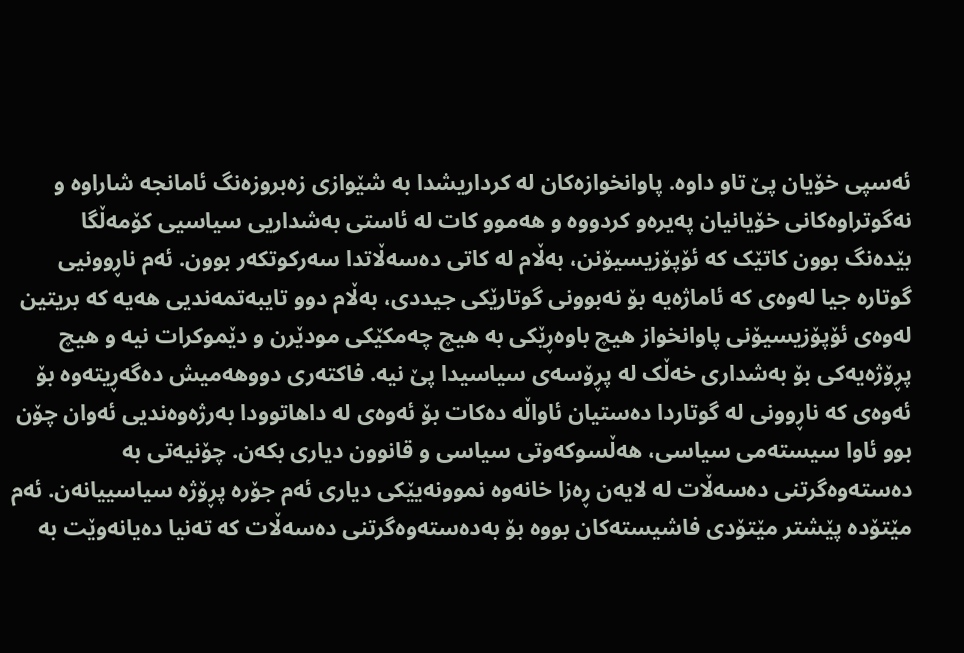ئەسپی خۆیان پێ تاو داوە. پاوانخوازەکان لە کرداریشدا بە شێوازی زەبروزەنگ ئامانجە شاراوە و نەگوتراوەکانی خۆیانیان پەیرەو کردووە و هەموو کات لە ئاستی بەشداریی سیاسیی کۆمەڵگا بێدەنگ بوون کاتێک کە ئۆپۆزیسیۆنن، بەڵام لە کاتی دەسەڵاتدا سەرکوتکەر بوون. ئەم ناڕوونیی گوتارە جیا لەوەی کە ئاماژەیە بۆ نەبوونی گوتارێکی جیددی، بەڵام دوو تایبەتمەندیی هەیە کە بریتین لەوەی ئۆپۆزیسیۆنی پاوانخواز هیچ باوەڕێکی بە هیچ چەمکێکی مودێرن و دێموکرات نیە و هیچ پڕۆژەیەکی بۆ بەشداری خەڵک لە پڕۆسەی سیاسیدا پێ نیە. فاکتەری دووهەمیش دەگەڕیتەوە بۆ ئەوەی کە ناڕوونی لە گوتاردا دەستیان ئاواڵە دەکات بۆ ئەوەی لە داهاتوودا بەرژەوەندیی ئەوان چۆن بوو ئاوا سیستەمی سیاسی، هەڵسوکەوتی سیاسی و قانوون دیاری بکەن. چۆنیەتی بە دەستەوەگرتنی دەسەڵات لە لایەن ڕەزا خانەوە نموونەیێکی دیاری ئەم جۆرە پڕۆژە سیاسییانەن. ئەم مێتۆدە پێشتر مێتۆدی فاشیستەکان بووە بۆ بەدەستەوەگرتنی دەسەڵات کە تەنیا دەیانەوێت بە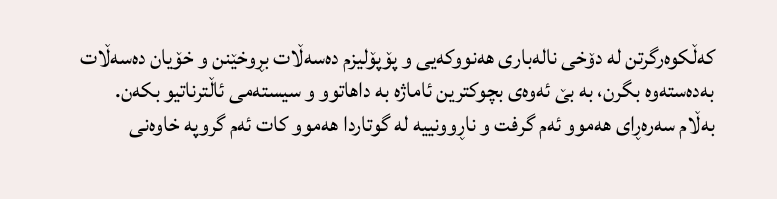کەڵکوەرگرتن لە دۆخی نالەباری هەنووکەیی و پۆپۆلیزم دەسەڵات بڕوخێنن و خۆیان دەسەڵات بەدەستەوە بگرن، بە بێ ئەوەی بچوکترین ئاماژە بە داهاتوو و سیستەمی ئاڵترناتیو بکەن.
بەڵام سەرەڕای هەموو ئەم گرفت و ناڕوونییە لە گوتاردا هەموو کات ئەم گروپە خاوەنی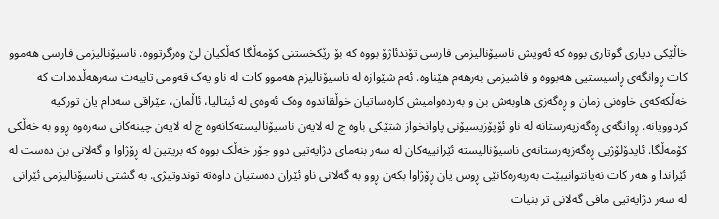خاڵێکی دیاری گوتاری بووە کە ئەویش ناسیۆنالیزمی فارسی تۆندئاژۆ بووە کە بۆ رێکخستنی کۆمەڵگا کەڵکیان لێ وەرگرتووە. ناسیۆنالیزمی فارسی هەموو کات ڕوانگەی ڕاسیستیی هەبووە و فاشیزمی بەرهەم هێناوە. ئەم شێوازە لە ناسیۆنالیزم هەموو کات لە ناو یەک قەومی تایبەت سەرهەڵدەدات کە خەڵکەکەی خاوەنی زمان و ڕەگەزی هاوبەش بن و بەردەوامیش کارەساتیان خوڵقاندوە وەک ئەوەی لە ئیتالیا، ئاڵمان، عێراقی سەدام یان تورکیە کردوویانە. ڕوانگەی ڕەگەزپەرستانە لە ناو ئۆپۆزیسیۆنی پاوانخواز شتێکی باوە چ لە لایەن ناسیۆنالیستەکانەوە چ لە لایەن چینەکانی سەرەوە ڕوو بە خەڵکی کۆمەڵگا. ئایدۆلۆژیی ڕەگەزپەرستانەی ناسیۆنالیستە ئێرانییەکان لە سەر بنەمای دژایەتیی دوو جۆر خەڵک بووە کە بریتین لە ڕۆژاوا و گەلانی بن دەست لە ئێراندا و هەر کات نەیانتوانیبێت بەربەرەکانێی ڕوس یان ڕۆژاوا بکەن ڕوو بە گەلانی ناو ئێران دەستیان داوەتە توندوتیژی. بە گشتی ناسیۆنالیزمی ئێرانی لە سەر دژایەتیی مافی گەلانی تر بنیات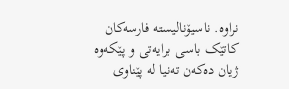نراوە. ناسیۆنالیستە فارسەکان کاتێک باسی برایەتی و پێکەوە ژیان دەکەن تەنیا لە پێناوی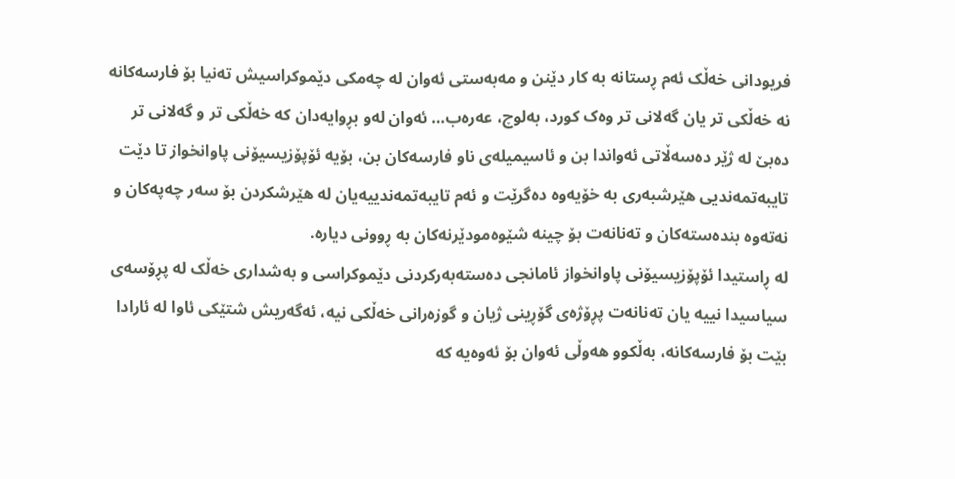فریودانی خەڵک ئەم ڕستانە بە کار دێنن و مەبەستی ئەوان لە چەمکی دێموکراسیش تەنیا بۆ فارسەکانە نە خەڵکی تر یان گەلانی تر وەک کورد، بەلوچ، عەرەب… ئەوان لەو بڕوایەدان کە خەڵکی تر و گەلانی تر دەبێ لە ژێر دەسەڵاتی ئەواندا بن و ئاسیمیلەی ناو فارسەکان بن، بۆیە ئۆپۆزیسیۆنی پاوانخواز تا دێت تایبەتمەندیی هێرشبەری بە خۆیەوە دەگرێت و ئەم تایبەتمەندییەیان لە هێرشکردن بۆ سەر چەپەکان و نەتەوە بندەستەکان و تەنانەت بۆ چینە شێوەمودێرنەکان بە ڕوونی دیارە.
لە ڕاستیدا ئۆپۆزیسیۆنی پاوانخواز ئامانجی دەستەبەرکردنی دێموکراسی و بەشداری خەڵک لە پڕۆسەی سیاسیدا نییە یان تەنانەت پڕۆژەی گۆڕینی ژیان و گوزەرانی خەڵکی نیە، ئەگەریش شتێکی ئاوا لە ئارادا بێت بۆ فارسەکانە، بەڵکوو هەوڵی ئەوان بۆ ئەوەیە کە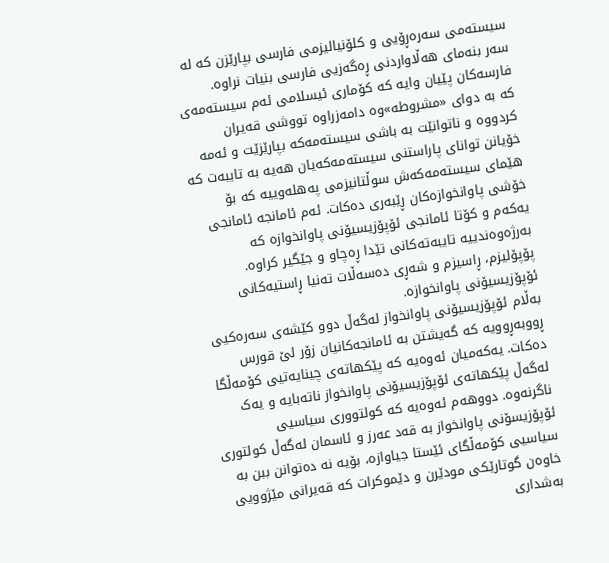سیستەمی سەرەڕۆیی و کلۆنیالیزمی فارسی بپارێزن کە لە سەر بنەمای هەڵاواردنی ڕەگەزیی فارسی بنیات نراوە. فارسەکان پێیان وایە کە کۆماری ئیسلامی ئەم سیستەمەی کە بە دوای «مشروطە»وە دامەزراوە تووشی قەیران کردووە و ناتوانێت بە باشی سیستەمەکە بپارێزێت و ئەمە خۆیانن توانای پاراستنی سیستەمەکەیان هەیە بە تایبەت کە هێمای سیستەمەکەش سوڵتانیزمی پەهلەوییە کە بۆ خۆشی پاوانخوازەکان ڕێبەری دەکات. ئەم ئامانجە ئامانجی یەکەم و کۆتا ئامانجی ئۆپۆزیسیۆنی پاوانخوازە کە بەرژەوەندییە تایبەتەکانی تێدا ڕەچاو و جێگیر کراوە. پۆپۆلیزم، ڕاسیزم و شەڕی دەسەڵات تەنیا ڕاستیەکانی ئۆپۆزیسیۆنی پاوانخوازە.
بەڵام ئۆپۆزیسیۆنی پاوانخواز لەگەڵ دوو کێشەی سەرەکیی ڕووبەڕوویە کە گەیشتن بە ئامانجەکانیان زۆر لێ قورس دەکات. یەکەمیان ئەوەیە کە پێکهاتەی چینایەتیی کۆمەڵگا لەگەڵ پێکهاتەی ئۆپۆزیسیۆنی پاوانخواز ناتەبایە و یەک ناگرنەوە. دووهەم ئەوەیە کە کولتووری سیاسیی ئۆپۆزیسۆنی پاوانخواز بە قەد عەرز و ئاسمان لەگەڵ کولتوری سیاسیی کۆمەڵگای ئێستا جیاوازە، بۆیە نە دەتوانن ببن بە خاوەن گوتارێکی مودێرن و دێموکرات کە قەیرانی مێژوویی بەشداری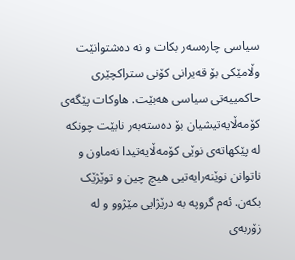سیاسی چارەسەر بکات و نە دەشتوانێت وڵامێکی بۆ قەیرانی کۆنی ستراکچێری حاکمییەتی سیاسی هەبێت. هاوکات پێگەی کۆمەڵایەتیشیان بۆ دەستەبەر نابێت چونکە لە پێکهاتەی نوێی کۆمەڵایەتیدا نەماون و ناتوانن نوێنەرایەتیی هیچ چین و توێژێک بکەن. ئەم گروپە بە درێژایی مێژوو و لە زۆربەی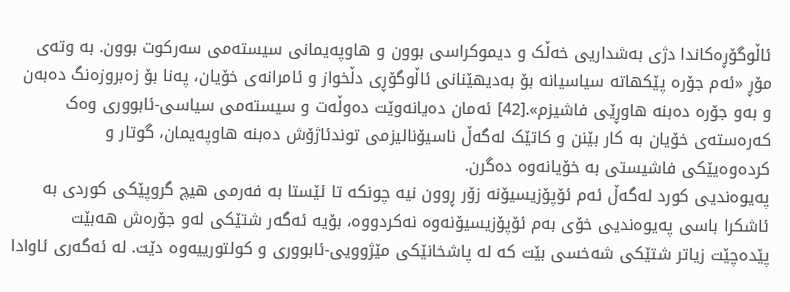ئاڵوگۆڕەکاندا دژی بەشداریی خەڵک و دیموکراسی بوون و هاوپەیمانی سیستەمی سەرکوت بوون. بە وتەی مۆڕ «ئەم جۆرە پێکهاتە سیاسیانە بۆ بەدیهێنانی ئاڵوگۆڕی دڵخواز و ئامرانەی خۆیان، پەنا بۆ زەبروزەنگ دەبەن و بەو جۆرە دەبنە هاوڕێی فاشیزم».[42] ئەمان دەیانەوێت دەوڵەت و سیستەمی سیاسی-ئابووری وەک کەرەستەی خۆیان بە کار بێنن و کاتێک لەگەڵ ناسیۆنالیزمی توندئاژۆش دەبنە هاوپەیمان، گوتار و کردەوەیێکی فاشیستی بە خۆیانەوە دەگرن.
پەیوەندیی کورد لەگەڵ ئەم ئۆپۆزیسیۆنە زۆر ڕوون نیە چونکە تا ئێستا بە فەرمی هیچ گروپێکی کوردی بە ئاشکرا باسی پەیوەندیی خۆی بەم ئۆپۆزیسیۆنەوە نەکردووە، بۆیە ئەگەر شتێکی لەو جۆرەش هەبێت پێدەچێت زیاتر شتێکی شەخسی بێت کە لە پاشخانێکی مێژوویی-ئابووری و کولتورییەوە دێت. لە ئەگەری ئاوادا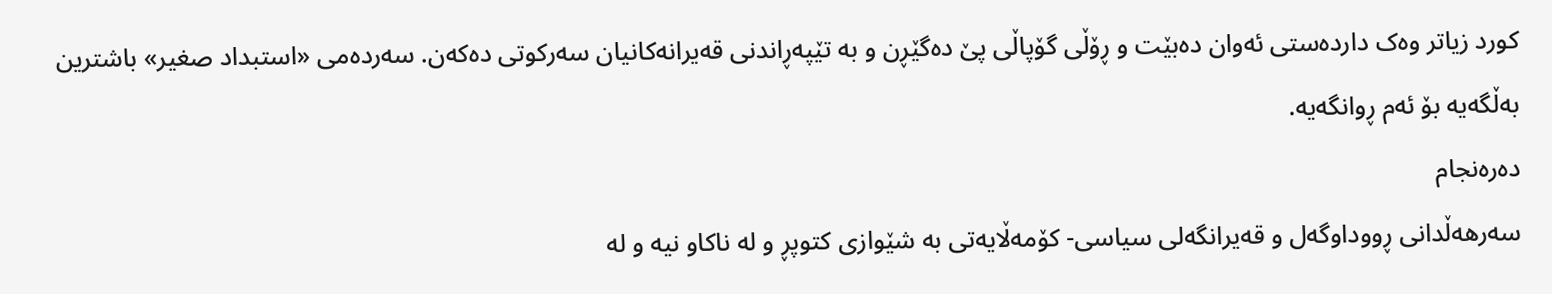کورد زیاتر وەک داردەستی ئەوان دەبێت و ڕۆڵی گۆپاڵی پێ دەگێڕن و بە تێپەڕاندنی قەیرانەکانیان سەرکوتی دەکەن. سەردەمی «استبداد صغیر» باشترین بەڵگەیە بۆ ئەم ڕوانگەیە.
دەرەنجام
سەرهەڵدانی ڕووداوگەل و قەیرانگەلی سیاسی- کۆمەڵایەتی بە شێوازی کتوپڕ و لە ناکاو نیە و لە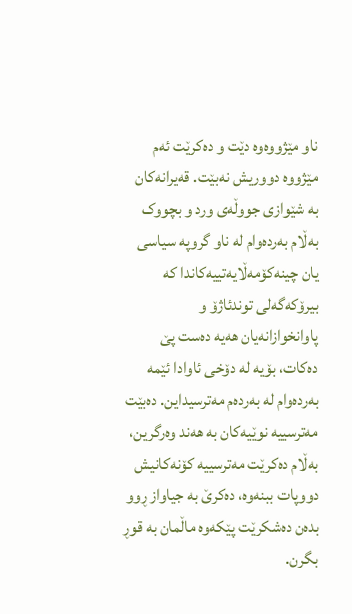ناو مێژووەوە دێت و دەکرێت ئەم مێژووە دووریش نەبێت. قەیرانەکان بە شێوازی جووڵەی ورد و بچووک بەڵام بەردەوام لە ناو گروپە سیاسی یان چینەکۆمەڵایەتییەکاندا کە بیرۆکەگەلی توندئاژۆ و پاوانخوازانەیان هەیە دەست پێ دەکات، بۆیە لە دۆخی ئاوادا ئێمە بەردەوام لە بەردەم مەترسیداین. دەبێت مەترسییە نوێیەکان بە هەند وەرگرین، بەڵام دەکرێت مەترسییە کۆنەکانیش دووپات ببنەوە، دەکرێ بە جیاواز ڕوو بدەن دەشکرێت پێکەوە ماڵمان بە قوڕ بگرن.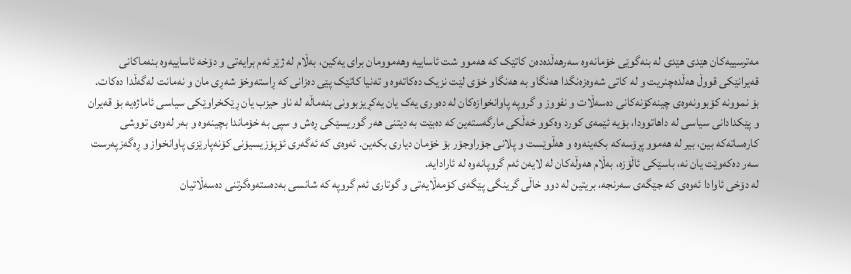مەترسییەکان هێدی هێدی لە بنەگوێی خۆمانەوە سەرهەڵدەدەن کاتێک کە هەموو شت ئاساییە وهەموومان برای یەکین، بەڵام لە ژێر ئەم برایەتی و دۆخە ئاساییەوە بنەماکانی قەیرانێکی قووڵ هەڵدەچنریت و لە کاتی شەوەزەنگدا هەنگاو بە هەنگاو خۆی لێت نزیک دەکاتەوە و تەنیا کاتێک پێی دەزانی کە ڕاستەوخۆ شەڕی مان و نەمانت لەگەڵدا دەکات. بۆ نموونە کۆبوونەوەی چینەکۆنەکانی دەسەڵات و نفووز و گروپە پاوانخوازەکان لە دەوری یەک یان یەکڕیزبوونی بنەماڵە لە ناو حیزب یان ڕێکخراوێکی سیاسی ئاماژەیە بۆ قەیران و پێکدادانی سیاسی لە داهاتوودا، بۆیە ئێمەی کورد وەکوو خەڵکی مارگەستەین کە دەبێت بە دیتنی هەر گوریسێکی ڕەش و سپی بە خۆماندا بچینەوە و بەر لەوەی تووشی کارەساتەکە بین، بیر لە هەموو پڕۆسەکە بکەینەوە و هەڵوێست و پلانی جۆراوجۆر بۆ خۆمان دیاری بکەین. ئەوەی کە ئەگەری ئۆپۆزیسیۆنی کۆنەپارێزی پاوانخواز و ڕەگەزپەرست سەر دەکەوێت یان نە، باسێکی ئاڵۆزە، بەڵام هەوڵەکان لە لایەن ئەم گروپانەوە لە ئارادایە.
لە دۆخی ئاوادا ئەوەی کە جێگەی سەرنجە، بریتین لە دوو خاڵی گرینگی پێگەی کۆمەڵایەتی و گوتاری ئەم گروپە کە شانسی بەدەستەوەگرتنی دەسەڵاتیان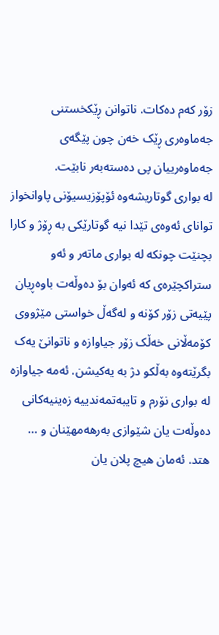زۆر کەم دەکات. ناتوانن ڕێکخستنی جەماوەری ڕێک خەن چون پێگەی جەماوەرییان پی دەستەبەر نابێت.
لە بواری گوتاریشەوە ئۆپۆزیسیۆنی پاوانخواز توانای ئەوەی تێدا نیە گوتارێکی بە ڕۆژ و کارا بچنێت چونکە لە بواری ماتەر و ئەو ستراکچێرەی کە ئەوان بۆ دەوڵەت باوەڕیان پێیەتی زۆر کۆنە و لەگەڵ خواستی مێژووی کۆمەڵانی خەڵک زۆر جیاوازە و ناتوانێ یەک بگرێتەوە بەڵکو دژ بە یەکیشن. ئەمە جیاوازە لە بواری نۆرم و تایبەتمەندییە زەینیەکانی دەوڵەت یان شێوازی بەرهەمهێنان و … هتد. ئەمان هیچ پلان یان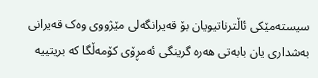سیستەمێکی ئاڵترناتیویان بۆ قەیرانگەلی مێژووی وەک قەیرانی بەشداری یان بابەتی هەرە گرینگی ئەمڕۆی کۆمەڵگا کە بریتییە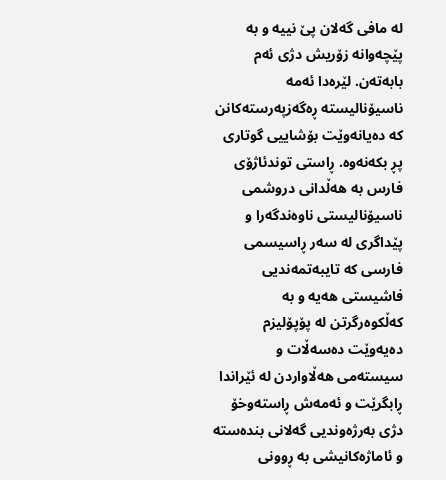لە مافی گەلان پێ نییە و بە پێچەوانە زۆریش دژی ئەم بابەتەن. لێرەدا ئەمە ناسیۆنالیستە ڕەگەزپەرستەکانن کە دەیانەوێت بۆشاییی گوتاری پڕ بکەنەوە. ڕاستی توندئاژۆی فارس بە هەڵدانی دروشمی ناسیۆنالیستی ناوەندگەرا و پێداگری لە سەر ڕاسیسمی فارسی کە تایبەتمەندیی فاشیستی هەیە و بە کەڵکوەرگرتن لە پۆپۆلیزم دەیەوێت دەسەڵات و سیستەمی هەڵاواردن لە ئێراندا ڕابگرێت و ئەمەش ڕاستەوخۆ دژی بەرژەوندیی گەلانی بندەستە و ئاماژەکانیشی بە ڕوونی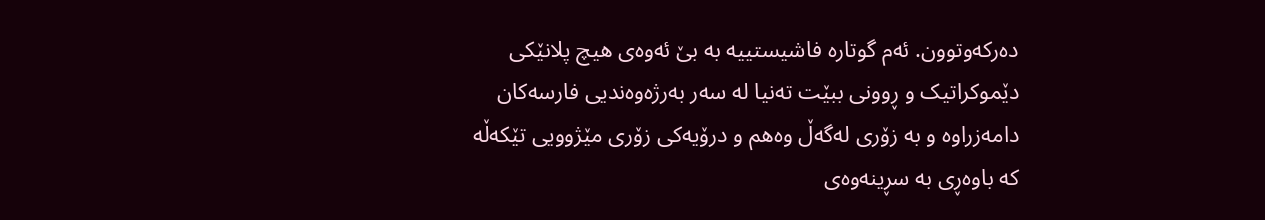دەرکەوتوون. ئەم گوتارە فاشیستییە بە بێ ئەوەی هیچ پلانێکی دێموکراتیک و ڕوونی ببێت تەنیا لە سەر بەرژەوەندیی فارسەکان دامەزراوە و بە زۆری لەگەڵ وەهم و درۆیەکی زۆری مێژوویی تێکەڵە کە باوەڕی بە سڕینەوەی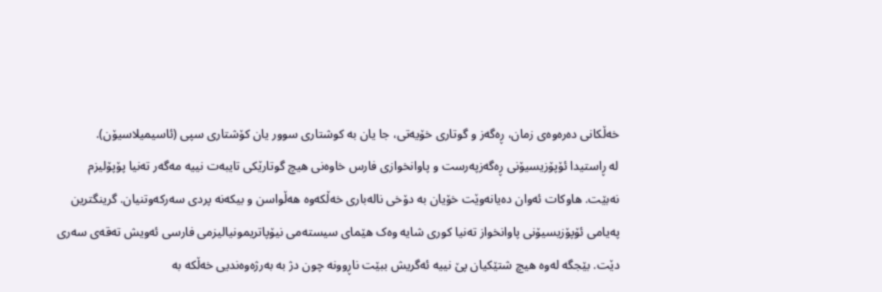خەڵکانی دەرەوەی زمان، ڕەگەز و گوتاری خۆیەتی، جا یان بە کوشتاری سوور یان کۆشتاری سپی (ئاسیمیلاسیۆن).
لە ڕاستیدا ئۆپۆزیسیۆنی ڕەگەزپەرست و پاوانخوازی فارس خاوەنی هیچ گوتارێکی تایبەت نییە مەگەر تەنیا پۆپۆلیزم نەبێت. هاوکات ئەوان دەیانەوێت خۆیان بە دۆخی نالەباری خەڵکەوە هەڵواسن و بیکەنە پردی سەرکەوتنیان. گرینگترین پەیامی ئۆپۆزیسیۆنی پاوانخواز تەنیا کوری شایە وەک هێمای سیستەمی نیۆپاتریمونیالیزمی فارسی ئەویش تەقەی سەری دێت. بێجگە لەوە هیچ شتێکیان پێ نییە ئەگریش ببێت ناڕوونە چون دژ بە بەرژەوەندیی خەڵکە بە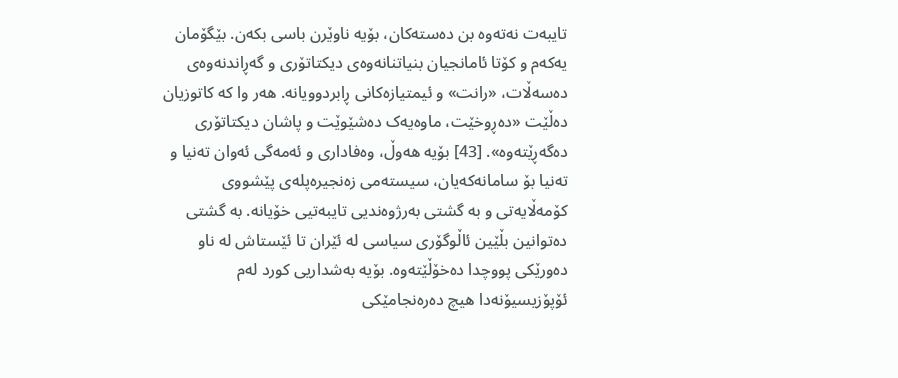تایبەت نەتەوە بن دەستەکان، بۆیە ناوێرن باسی بکەن. بێگۆمان یەکەم و کۆتا ئامانجیان بنیاتنانەوەی دیکتاتۆری و گەڕاندنەوەی دەسەڵات، «رانت» و ئیمتیازەکانی ڕابردوویانە. هەر وا کە کاتوزیان دەڵێت «دەڕوخێت، ماوەیەک دەشێوێت و پاشان دیکتاتۆری دەگەڕێتەوە». [43] بۆیە هەوڵ، وەفاداری و ئەمەگی ئەوان تەنیا و تەنیا بۆ سامانەکەیان، سیستەمی زەنجیرەپلەی پێشووی کۆمەڵایەتی و بە گشتی بەرژوەندیی تایبەتیی خۆیانە. بە گشتی دەتوانین بڵێین ئاڵوگۆری سیاسی لە ئێران تا ئێستاش لە ناو دەورێکی پووچدا دەخۆڵێتەوە. بۆیە بەشداریی کورد لەم ئۆپۆزیسیۆنەدا هیچ دەرەنجامێکی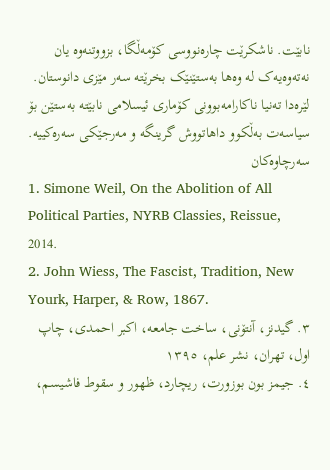نابێت. ناشکرێت چارەنووسی کۆمەڵگا، بزووتنەوە یان نەتەوەیەک لە وەها بەستێنێک بخرێتە سەر مێزی دانوستان. لێرەدا تەنیا ناکارامەبوونی کۆماری ئیسلامی نابێتە بەستێن بۆ سیاسەت بەڵکوو داهاتووش گرینگە و مەرجێکی سەرەکییە.
سەرچاوەکان
1. Simone Weil, On the Abolition of All Political Parties, NYRB Classies, Reissue, 2014.
2. John Wiess, The Fascist, Tradition, New Yourk, Harper, & Row, 1867.
٣. گیدنز، آنتۆنی، ساخت جامعە، اکبر احمدی، چاپ اول، تهران، نشر علم، ١٣٩٥
٤. جیمز بون بوزورت، ریچارد، ظهور و سقوط فاشیسم،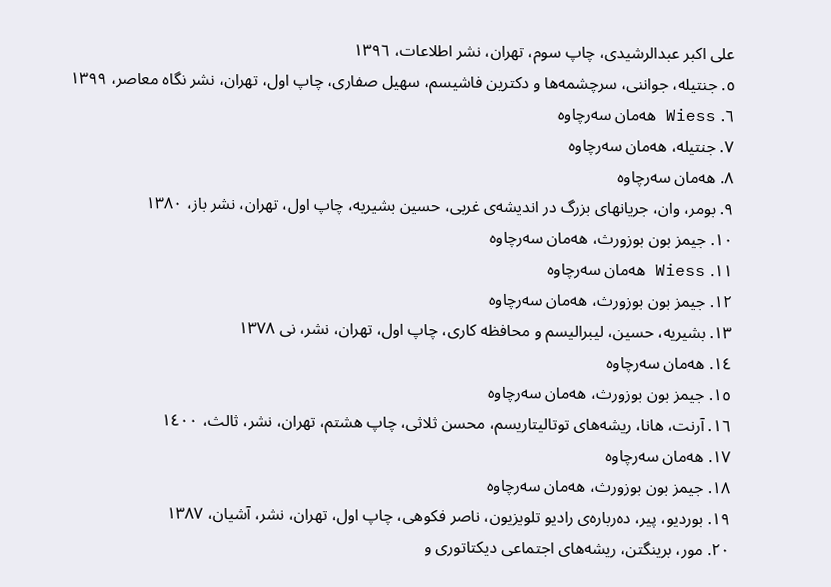علی اکبر عبدالرشیدی، چاپ سوم، تهران، نشر اطلاعات، ١٣٩٦
٥. جنتیلە، جواننی، سرچشمەها و دکترین فاشیسم، سهیل صفاری، چاپ اول، تهران، نشر نگاە معاصر، ١٣٩٩
٦. Wiess هەمان سەرچاوە
٧. جنتیلە، هەمان سەرچاوە
٨. هەمان سەرچاوە
٩. بومر، وان، جریانهای بزرگ در اندیشەی غربی، حسین بشیریە، چاپ اول، تهران، نشر باز، ١٣٨٠
١٠. جیمز بون بوزورث، هەمان سەرچاوە
١١. Wiess هەمان سەرچاوە
١٢. جیمز بون بوزورث، هەمان سەرچاوە
١٣. بشیریە، حسین، لیبرالیسم و محافظە کاری، چاپ اول، تهران، نشر، نی ١٣٧٨
١٤. هەمان سەرچاوە
١٥. جیمز بون بوزورث، هەمان سەرچاوە
١٦. آرنت، هانا، ریشەهای توتالیتاریسم، محسن ثلاثی، چاپ هشتم، تهران، نشر، ثالث، ١٤٠٠
١٧. هەمان سەرچاوە
١٨. جیمز بون بوزورث، هەمان سەرچاوە
١٩. بوردیو، پیر، دەربارەی رادیو تلویزیون، ناصر فکوهی، چاپ اول، تهران، نشر، آشیان، ١٣٨٧
٢٠. مور، برینگتن، ریشەهای اجتماعی دیکتاتوری و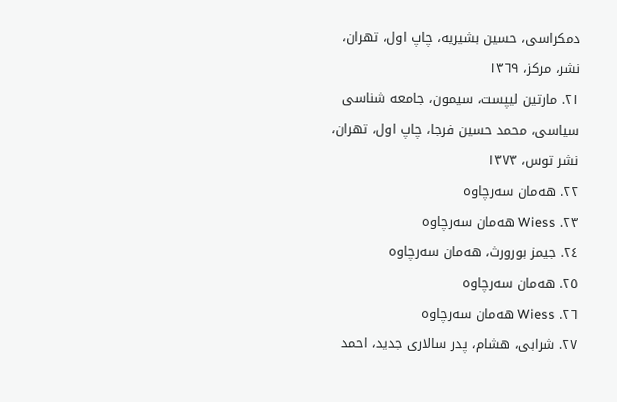دمکراسی، حسین بشیریە، چاپ اول، تهران، نشر، مرکز، ١٣٦٩
٢١. مارتین لیپست، سیمون، جامعە شناسی سیاسی، محمد حسین فرجا، چاپ اول، تهران، نشر توس، ١٣٧٣
٢٢. هەمان سەرچاوە
٢٣. Wiess هەمان سەرچاوە
٢٤. جیمز بورورث، هەمان سەرچاوە
٢٥. هەمان سەرچاوە
٢٦. Wiess هەمان سەرچاوە
٢٧. شرابی، هشام، پدر سالاری جدید، احمد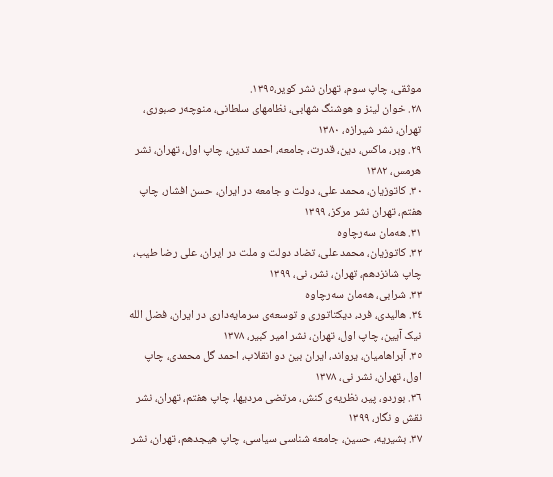موثقی، چاپ سوم، تهران نشر کویر،١٣٩٥.
٢٨. خوان لینز و هوشنگ شهابی، نظامهای سلطانی، منوچەر صبوری، تهران، نشر شیرازە، ١٣٨٠
٢٩. وبر، ماکس، دین، قدرت، جامعە، احمد تدین، چاپ اول، تهران، نشر هرمس، ١٣٨٢
٣٠. کاتوزیان، محمد علی، دولت و جامعە در ایران، حسن افشار، چاپ هفتم، تهران نشر مرکز، ١٣٩٩
٣١. هەمان سەرچاوە
٣٢. کاتوزیان، محمد علی، تضاد دولت و ملت در ایران، علی رضا طیب، چاپ شانزدهم، تهران، نشر، نی، ١٣٩٩
٣٣. شرابی، هەمان سەرچاوە
٣٤. هالیدی، فرد، دیکتاتوری و توسعەی سرمایەداری در ایران، فضل اللە نیک آیین، چاپ اول، تهران، نشر امیر کبیر، ١٣٧٨
٣٥. آبراهامیان، یرواند، ایران بین دو انقلاب، احمد گل محمدی، چاپ اول، تهران، نشر نی، ١٣٧٨
٣٦. بوردو، پیر، نظریەی کنش، مرتضی مردیها، چاپ هفتم، تهران، نشر نقش و نگار، ١٣٩٩
٣٧. بشیریە، حسین، جامعە شناسی سیاسی، چاپ هیجدهم، تهران، نشر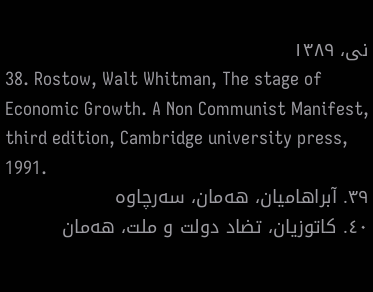نی، ١٣٨٩
38. Rostow, Walt Whitman, The stage of Economic Growth. A Non Communist Manifest, third edition, Cambridge university press, 1991.
٣٩. آبراهامیان، هەمان، سەرچاوە
٤٠. کاتوزیان، تضاد دولت و ملت، هەمان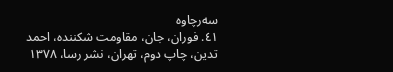سەرچاوە
٤١. فوران، جان، مقاومت شکنندە، احمد تدین، چاپ دوم، تهران، نشر رسا، ١٣٧٨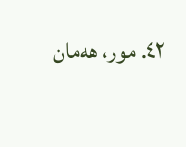٤٢. مور، هەمان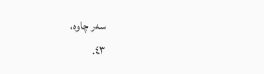سەر چاوە،
٤٣.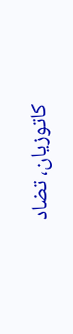کاتوزیان، تضاد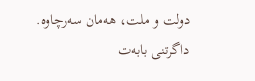دولت و ملت، هەمان سەرچاوە.
داگرتنی بابەت